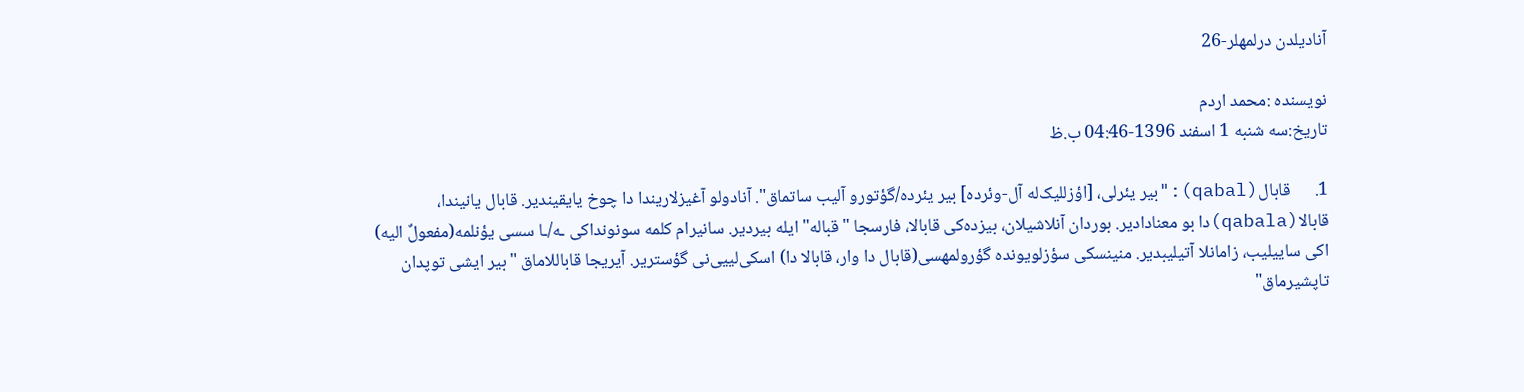آنادیلدن درلمهلر-26

نویسنده :محمد اردم
تاریخ:سه شنبه 1 اسفند 1396-04:46 ب.ظ

1.      قابال(qabal):"بیر یئرلی، [اؤزللیک‌له آل-وئرده] بیر یئرده/گؤتورو آلیب ساتماق". آنادولو آغیزلاریندا دا چوخ یایقیندیر. قابال یانیندا، قابالا(qabala)دا بو معنادادیر. بوردان آنلاشیلان، بیزده‌کی قابالا، فارسجا "قباله" ایله بیردیر. سانیرام کلمه سونونداکی ـه/ـا سسی یؤنلمه(مفعولٌ الیه) اکی ساییلیب، زامانلا آتیلیبدیر. منینسکی سؤزلویونده گؤرولمهسی(قابال دا وار، قابالا دا) اسکی‌لییی‌نی گؤستریر. آیریجا قاباللاماق "بیر ایشی توپدان تاپشیرماق"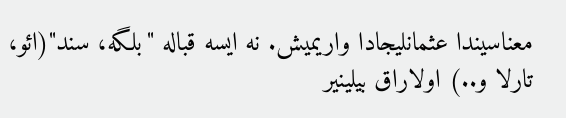معناسیندا عثمانلیجادا واریمیش. نه ایسه قباله "بلگه، سند"(ائو، تارلا و..) اولاراق بیلینیر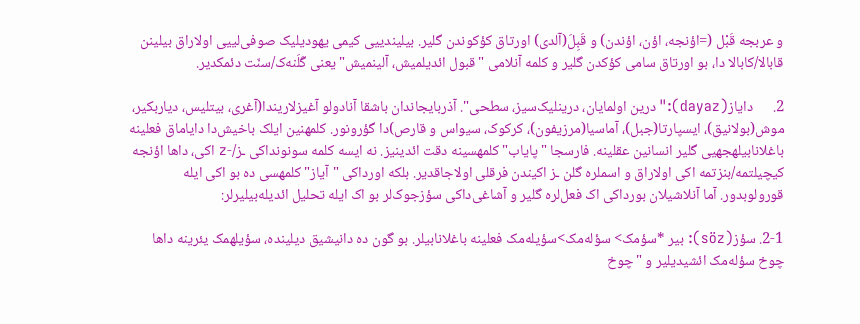و عربجه قَبْل (=اؤنجه، اؤن، اؤندن) و قَبِلَ(آلدی) اورتاق کؤکوندن گلیر. بیلیندییی کیمی یهودیلیک صوفی‌لییی اولاراق بیلینن قابالا/کابالا دا، بو اورتاق سامی کؤکدن گلیر و کلمه آنلامی "قبول ائدیلمیش، آلینمیش" یعنی گَلَنه‌ک/سنّت دئمکدیر.

2.      دایاز(dayaz):"درین اولمایان، درینلیک‌سیز، سطحی". آذربایجاندان باشقا آنادولو آغیزلاریندا(آغری، بیتلیس، دیاربکیر، موش(بولانیق)، ایسپارتا(جبل)، آماسیا(مرزیفون)، کرکوک، سیواس و قارص)دا گؤرونور. کلمهنین ایلک باخیش‌دا دایاماق فعلینه باغلانابیلهجهیی گلیر انسانین عقلینه. فارسجا "پایاب" کلمهسینه دقت ائدینیز. نه ایسه کلمه سونونداکی ـز/-z اکی، داها اؤنجه کیچیلتمه/بنزتمه اکی اولاراق و اسملره گلن ـز اکیندن فرقلی اولاجاقدیر. بلکه اورداکی "آیاز" کلمهسی ده بو اکی ایله قورولوبدور. آما آنلاشیلان بورداکی اک فعل‌لره گلیر و آشاغی‌داکی سؤزجوک‌لر بو اک ایله تحلیل ائدیله‌بیلیرلر:

2-1. سؤز(söz): بیر *سؤمک> سؤله‌مک>سؤیله‌مک فعلینه باغلانابیلر. بو گون ده دانیشیق دیلینده، سؤیلهمک یئرینه داها چوخ سؤله‌مک ائشیدیلیر و "چوخ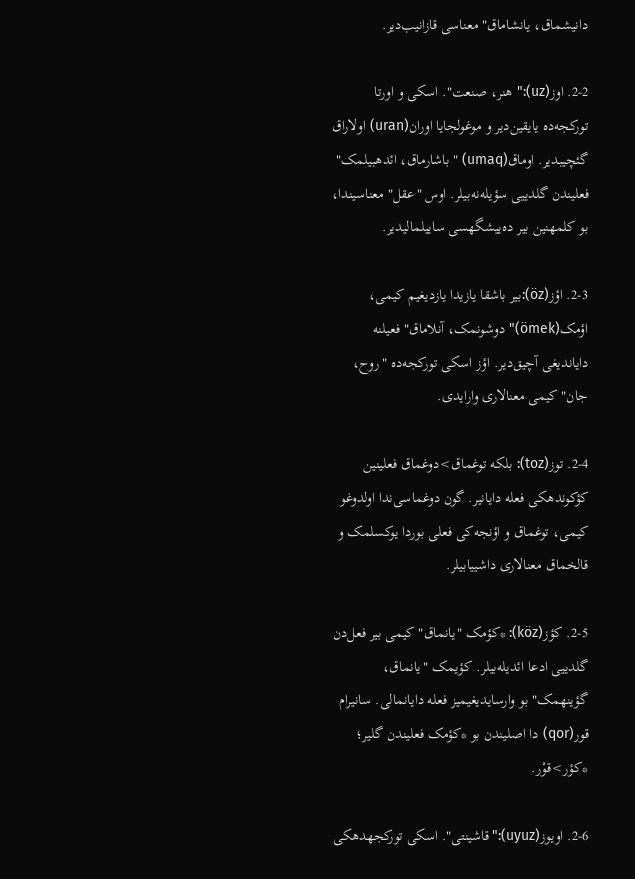دانیشماق، یانشاماق" معناسی قازانیب‌دیر.

2-2. اوز(uz):"هنر، صنعت". اسکی و اورتا تورکجه‌ده یایقین‌دیر و موغولجایا اوران(uran) اولاراق گئچیبدیر. اوماق(umaq) "باشارماق، ائدهبیلمک" فعلیندن گلدییی سؤیله‌نه‌بیلر. اوس "عقل" معناسیندا، بو کلمهنین بیر ده‌ییشگهسی ساییلمالیدیر.

2-3. اؤز(öz):بیر باشقا یازیدا یازدیغیم کیمی، اؤمک(ömek)"دوشونمک، آنلا‌ماق" فعیلنه دایاندیغی آچیق‌دیر. اؤز اسکی تورکجه‌ده "روح، جان" کیمی معنالاری وارایدی.

2-4. توز(toz): بلکه توغماق>دوغماق فعلینین کؤکوندهکی فعله دایانیر. گون دوغماسی‌ندا اولدوغو کیمی، توغماق و اؤنجه‌کی فعلی بوردا یوکسلمک و قالخماق معنالاری داشییابیلر.

2-5. کؤز(köz): *کؤمک "یانماق" کیمی بیر فعل‌دن گلدییی ادعا ائدیله‌بیلر. کؤیمک "یانماق، گؤینهمک" بو وارسایدیغیمیز فعله دایانمالی. سانیرام قور(qor) دا اصلیندن بو *کؤمک فعلیندن گلیر؛ *کؤر>قوْر.

2-6. اویوز(uyuz):"قاشینتی". اسکی تورکجهدهکی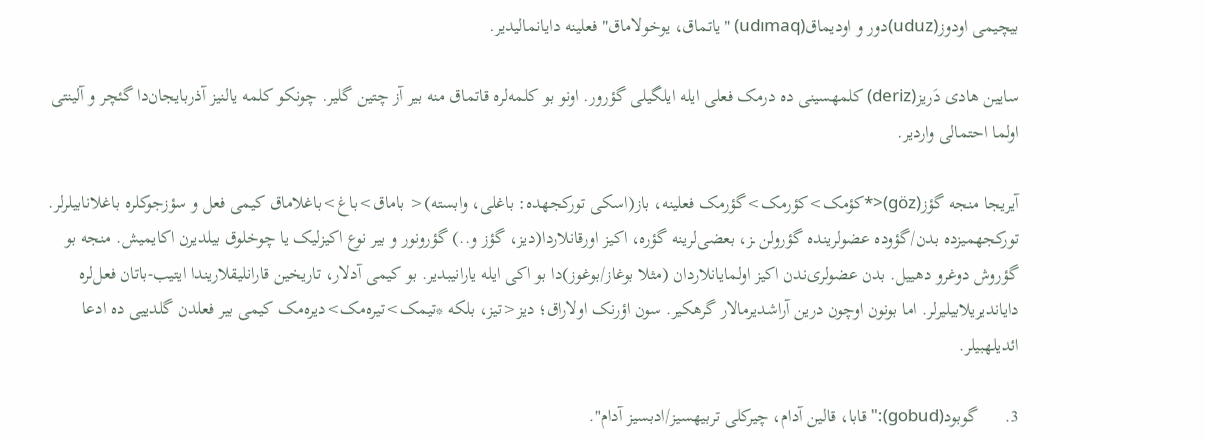بیچیمی اودوز(uduz)دور و اودیماق(udımaq) "یاتماق، یوخولاماق" فعلینه دایانمالیدیر.

سایین هادی دَریز(deriz) کلمهسینی ده درمک فعلی ایله ایلگیلی گؤرور. اونو بو کلمه‌لره قاتماق منه بیر آز چتین گلیر. چونکو کلمه یالنیز آذربایجان‌دا گئچر و آلینتی اولما احتمالی واردیر.

آیریجا منجه گؤز(göz)<*کؤمک>کؤرمک>گؤرمک فعلینه، باز(اسکی تورکجهده: باغلی، وابسته)< باماق>باغ>باغلاماق کیمی فعل و سؤزجوکلره باغلانابیلرلر. تورکجهمیزده بدن/گؤوده عضولرینده گؤرولن ـز، بعضی‌لرینه گؤره، اکیز اورقانلاردا(دیز، گؤز و..) گؤرونور و بیر نوع اکیزلیک یا چوخلوق بیلدیرن اکایمیش. منجه بو گؤروش دوغرو دهییل. بدن عضولری‌ندن اکیز اولمایانلاردان (مثلا بوغاز/بوغوز)دا بو اکی ایله یارانیبدیر. بو کیمی آدلار، تاریخین قارانلیقلاریندا ایتیب-باتان فعل‌لره دایاندیریلابیلیرلر. اما بونون اوچون درین آراشدیرمالار گرهکیر. سون اؤرنک اولاراق؛ دیز<تیز، بلکه *تیمک>تیره‌مک>دیره‌مک کیمی بیر فعلدن گلدییی ده ادعا ائدیلهبیلر.

3.      گوبود(gobud):"قابا، قالین آدام، چیرکلی تربیهسیز/ادبسیز آدام".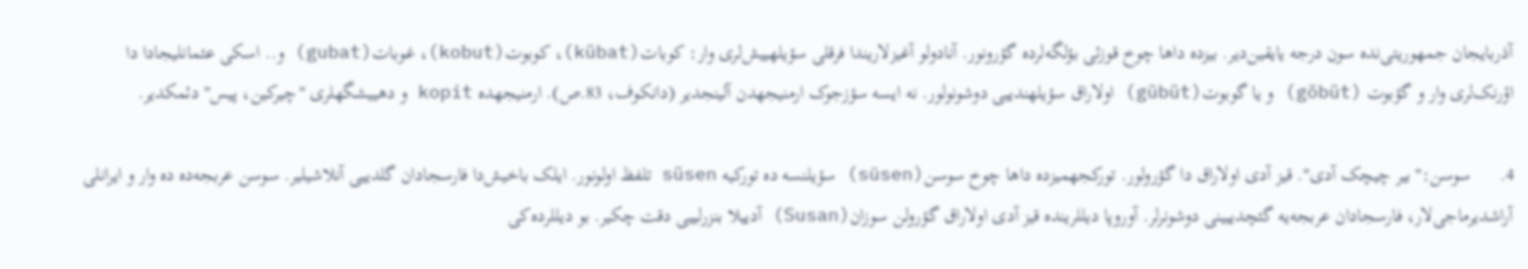آذربایجان جمهوریتی‌نده سون درجه یایقین‌دیر. بیزده داها چوخ قوزئی بؤلگه‌لرده گؤرونور. آنادولو آغیزلاریندا فرقلی سؤیلهییش‌لری وار: کوبات(kübat)، کوبوت(kobut)، غوبات(gubat) و.. اسکی عثمانلیجادا دا اؤرنک‌لری وار و گؤبوت (göbüt) و یا گوبوت(gübüt) اولاراق سؤیلهندییی دوشونولور. نه ایسه سؤزجوک ارمنیجهدن آلینجدیر (دانکوف، 83.ص). ارمنیجهده kopit و دهییشگهلری "چیرکین، پیس" دئمکدیر.

4.      سوسن:"بیر چیچک آدی". قیز آدی اولاراق دا گؤرولور. تورکجهمیزده داها چوخ سوسن(sūsen) سؤیلنسه‌ ده تورکیه süsen تلفظ اولونور. ایلک باخیش‌دا فارسجادان گلدییی آنلاشیلیر. سوسن عربجه‌ده ده وار و ایرانلی آراشدیرماجی‌لار، فارسجادان عربجه‌یه گئچدییینی دوشونرلر. آوروپا دیللرینده قیز آدی اولاراق گؤرولن سوزان(Susan) آدییلا بنزرلییی دقت چکیر. بو دیللرده‌کی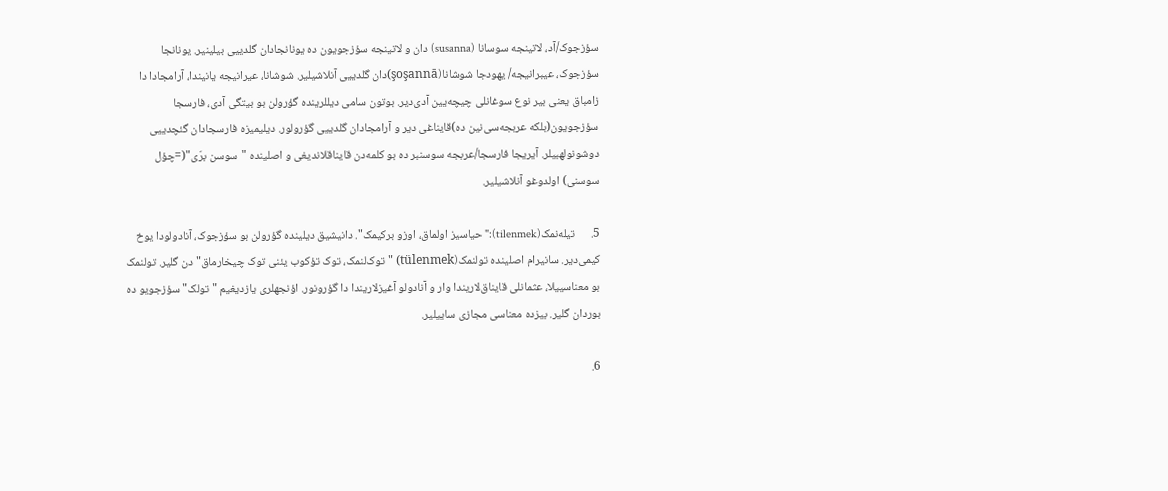سؤزجوک/آد، لاتینجه سوسانا (susanna) دان و لاتینجه سؤزجویون‌ ده یونانجادان گلدییی بیلینیر. یونانجا سؤزجوک، عیبرانیجه/ یهودجا شوشانا(şoşannā)دان گلدییی آنلاشیلیر. شوشانا، عیرانیجه‌ یانیندا، آرامجادا دا زامباق یعنی بیر نوع سوغانلی چیچه‌یین آدی‌دیر. بوتون سامی‌ دیللرینده گؤرولن بو بیتگی آدی، فارسجا سؤزجویون(بلکه عربجه‌سی‌نین ده)قایناغی دیر و آرامجادان گلدییی گؤرولور. دیلیمیزه فارسجادان گئچدییی دوشونولهبیلر. آیریجا فارسجا/عربجه سوسنبر ده بو کلمه‌دن قایناقلاندیغی و اصلینده "سوسن برّی"(=چؤل سوسنی) اولدوغو آنلاشیلیر.

5.      تیله‌نمک(tilenmek):"حیاسیز اولماق، اوزو برکیمک". دانیشیق دیلینده گؤرولن بو سؤزجوک، آنادولودا یوخ کیمی‌دیر. سانیرام اصلینده تولنمک(tülenmek) "توک‌لنمک، توک تؤکوب یئنی توک چیخارماق" دن گلیر. تولنمک بو معناسییلا، عثمانلی قایناق‌لاریندا وار و آنادولو آغیزلاریندا دا گؤرونور. اؤنجهلری یازدیغیم "تولک" سؤزجویو ده بوردان گلیر. بیزده معناسی مجازی ساییلیر.

6.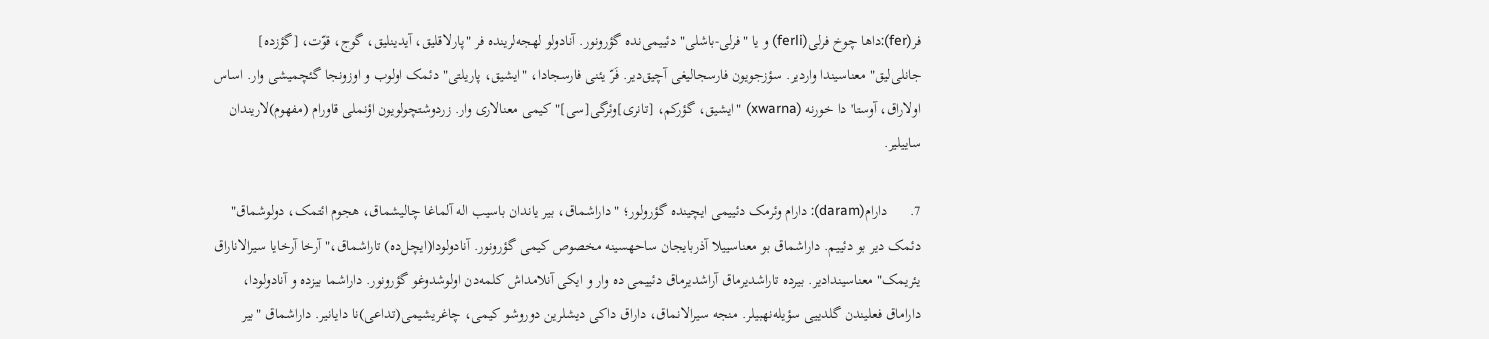فر(fer):داها چوخ فرلی(ferli) و یا "فرلی-باشلی" دئییمی‌نده گؤرونور. آنادولو لهجه‌لرینده فر "پارلاقلیق، آیدینلیق، گوج، قوّت، [گؤزده] جانلی‌لیق" معناسیندا واردیر. سؤزجویون فارسجالیغی آچیق‌دیر. فَرّ یئنی فارسجادا، "ایشیق، پاریلتی" دئمک اولوب و اوزونجا گئچمیشی وار. اساس اولاراق، آوستا'دا خورنه (xwarna) "ایشیق، گؤرکم، [تانری]وئرگی[سی]" کیمی معنالاری وار. زردوشتچولویون اؤنملی قاورام ‌(مفهوم)لاریندان ساییلیر.

7.      دارام(daram): دارام وئرمک دئییمی ایچینده گؤرولور؛ "داراشماق، بیر یاندان باسیب اله آلماغا چالیشماق، هجوم ائتمک، دولوشماق" دئمک دیر بو دئییم. داراشماق بو معناسییلا آذربایجان ساحهسینه مخصوص کیمی گؤرونور. آنادولودا(ایچل‌ده) تاراشماق،"آرخا آرخایا سیرالاناراق یئریمک" معناسیندادیر. بیرده تاراشدیرماق آراشدیرماق دئییمی ده وار و ایکی آنلامداش کلمه‌دن اولوشدوغو گؤرونور. داراشما بیزده و آنادولودا، داراماق فعلیندن گلدییی سؤیله‌نهبیلر. منجه سیرالانماق، داراق داکی دیشلرین دوروشو کیمی، چاغریشیمی(تداعی)نا دایانیر. داراشماق "بیر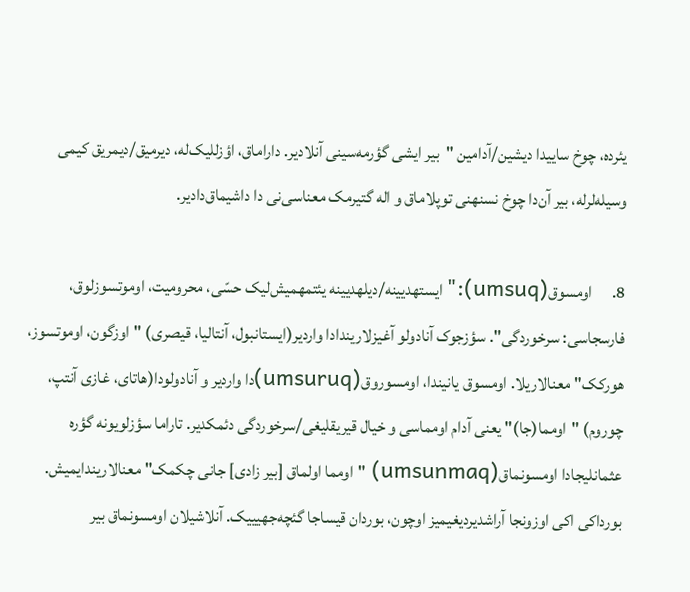یئرده، چوخ ساییدا دیشین/آدامین "بیر ایشی گؤرمه‌سینی آنلادیر. داراماق، اؤزللیک‌له، دیرمیق/دیمریق کیمی وسیله‌لرله، بیر آن‌دا چوخ نسنهنی توپلاماق و اله گتیرمک معناسی‌نی دا داشیماق‌دادیر.

8.      اومسوق(umsuq):"ایستهدیینه/دیلهدیینه یئتمهمیش‌لیک حسّی، محرومیت، اوموتسوزلوق، فارسجاسی: سرخوردگی". سؤزجوک آنادولو آغیزلاریندادا واردیر(ایستانبول، آنتالیا، قیصری) "اوزگون، اوموتسوز، هورکک" معنالاریلا. اومسوق یانیندا، اومسوروق(umsuruq)دا واردیر و آنادولودا(هاتای، غازی آنتپ، چوروم) "اومما(جا)" یعنی آدام اومماسی و خیال قیریقلیغی/سرخوردگی دئمکدیر. تاراما سؤزلویونه گؤره عثمانلیجادا اومسونماق(umsunmaq) "اومما اولماق [بیر زادی] جانی چکمک" معنالاریندایمیش. بورداکی اکی اوزونجا آراشدیردیغیمیز اوچون، بوردان قیساجا گئچه‌جهیییک. آنلاشیلان اومسونماق بیر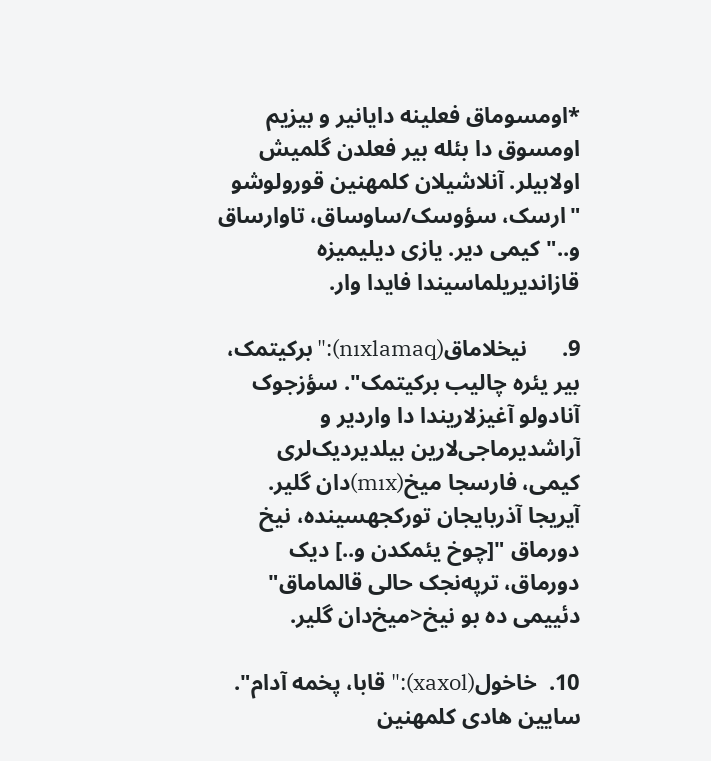*اومسوماق فعلینه دایانیر و بیزیم اومسوق دا بئله بیر فعلدن گلمیش اولابیلر. آنلاشیلان کلمهنین قورولوشو "ارسک، سؤوسک/ساوساق، تاوارساق و.." کیمی دیر. یازی دیلیمیزه قازاندیریلماسیندا فایدا وار.

9.      نیخلاماق(nıxlamaq):"برکیتمک، بیر یئره چالیب برکیتمک". سؤزجوک آنادولو آغیزلاریندا دا واردیر و آراشدیرماجی‌لارین بیلدیردیک‌لری کیمی، فارسجا میخ(mıx)دان گلیر. آیریجا آذربایجان تورکجهسینده، نیخ دورماق "[چوخ یئمکدن و..] دیک دورماق، ترپه‌نجک حالی قالماماق" دئییمی ده بو نیخ<میخ‌دان گلیر.

10.  خاخول(xaxol):"قابا، پخمه آدام". سایین هادی کلمهنین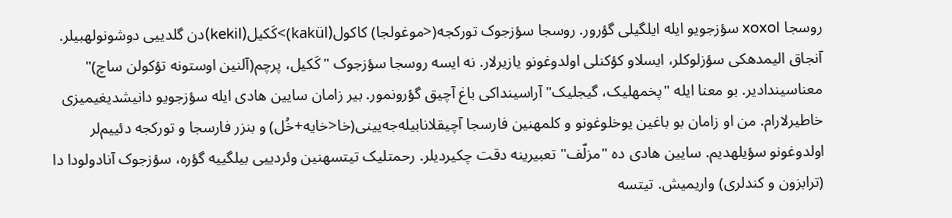روسجا xoxol سؤزجویو ایله ایلگیلی گؤرور. روسجا سؤزجوک تورکجه(<موغولجا) کاکول(kakül)>کَکیل(kekil)دن گلدییی دوشونولهبیلر. آنجاق الیمدهکی سؤزلوکلر، ایسلاو کؤکنلی اولدوغونو یازیرلار. نه ایسه روسجا سؤزجوک "کَکیل، پرچم(آلنین اوستونه تؤکولن ساچ)" معناسیندادیر. بو معنا ایله "پخمهلیک، گیجلیک" آراسینداکی باغ آچیق گؤرونمور. بیر زامان سایین هادی ایله سؤزجویو دانیشدیغیمیزی خاطیرلارام. من او زامان بو باغین یوخلوغونو و کلمهنین فارسجا آچیقلانابیله‌جه‌یینی(خا<خایه+خُل) و بنزر فارسجا و تورکجه دئییم‌لر اولدوغونو سؤیلهدیم. سایین هادی ده "مزلّف" تعبیرینه دقت چکیردیلر. رحمتلیک تیتسهنین وئردییی بیلگییه گؤره، سؤزجوک آنادولودا دا (ترابزون و کندلری) واریمیش. تیتسه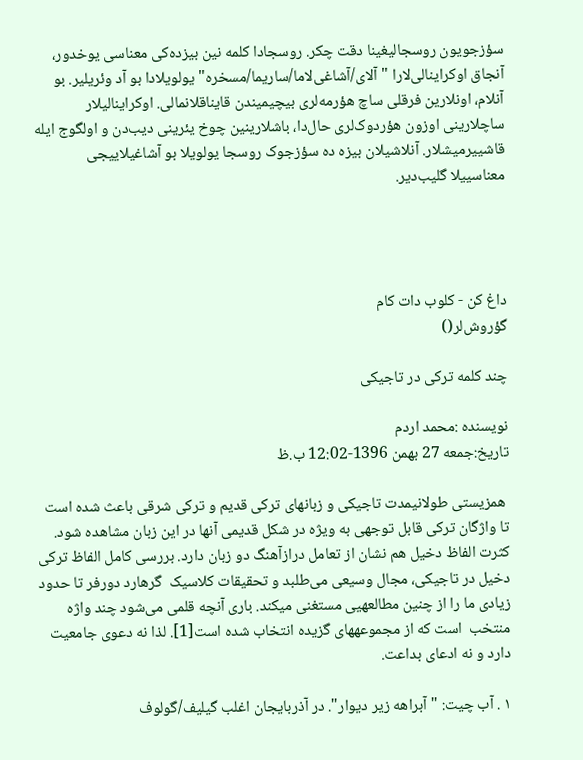سؤزجویون روسجالیغینا دقت چکر. روسجا‌دا کلمه نین بیزده‌کی معناسی یوخدور، آنجاق اوکراینالی‌لارا "آلای/آشاغی‌لاما/ساریما/مسخره" یولویلادا بو آد وئریلیر. بو آنلام، اونلارین فرقلی ساچ هؤرمه‌لری بیچیمیندن قایناقلانمالی. اوکراینالیلار ساچلارینی اوزون هؤردوک‌لری حال‌دا، باشلارینین چوخ یئرینی دیب‌دن و اولگوج ایله قاشییرمیشلار. آنلاشیلان بیزه ‌ده سؤزجوک روسجا یولویلا بو آشاغیلاییجی معناسییلا گلیب‌دیر.




داغ کن - کلوب دات کام
گؤروش‌لر()

چند کلمه ترکی در تاجیکی

نویسنده :محمد اردم
تاریخ:جمعه 27 بهمن 1396-12:02 ب.ظ

 همزیستی طولانیمدت تاجیکی و زبانهای ترکی قدیم و ترکی شرقی باعث شده است تا واژگان ترکی قابل توجهی به ویژه در شکل قدیمی آنها در این زبان مشاهده شود. کثرت الفاظ دخیل هم نشان از تعامل درازآهنگ دو زبان دارد. بررسی کامل الفاظ ترکی دخیل در تاجیکی، مجال وسیعی می‌طلبد و تحقیقات کلاسیک  گرهارد دورفر تا حدود زیادی ما را از چنین مطالعهیی مستغنی میکند. باری آنچه قلمی می‌شود چند واژه منتخب  است که از مجموعههای گزیده انتخاب شده است[1]. لذا نه دعوی جامعیت دارد و نه ادعای بداعت.

۱ . آب چیت: "آبراهه زیر دیوار". در آذربایجان اغلب گیلیف/گولوف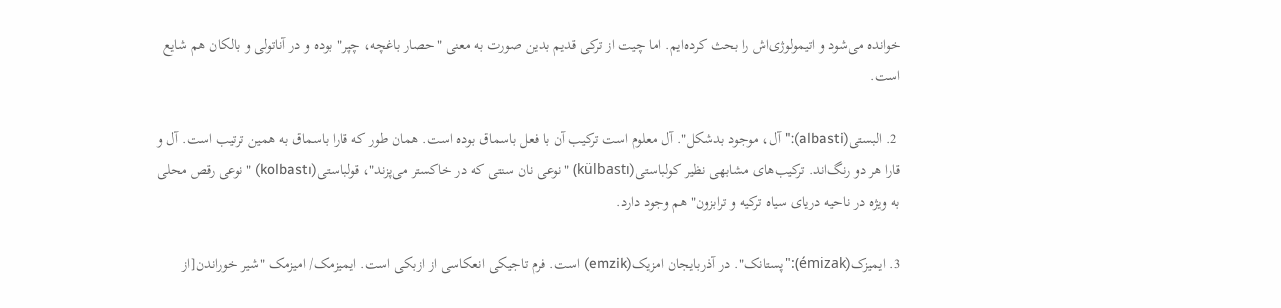خوانده می‌شود و اتیمولوژی‌اش را بحث کرده‌ایم. اما چیت از ترکی قدیم بدین صورت به معنی "حصار باغچه، چپر" بوده و در آناتولی و بالکان هم شایع است.

 2. البستی(albasti):"آل، موجود بدشکل". آل معلوم است ترکیب آن با فعل باسماق بوده است. همان طور که قارا باسماق به همین ترتیب است. آل و قارا هر دو رنگ‌اند. ترکیب‌های مشابهی نظیر کولباستی(külbastı) "نوعی نان سنتی که در خاکستر می‌پزند"، قولباستی(kolbastı) "نوعی رقص محلی به ویژه در ناحیه دریای سیاه ترکیه و ترابزون" هم وجود دارد.

3. ایمیزک(émizak):"پستانک". در آذربایجان امزیک(emzik) است. فرم تاجیکی انعکاسی از ازبکی است. ایمیزمک/ امیزمک "شیر خوراندن[از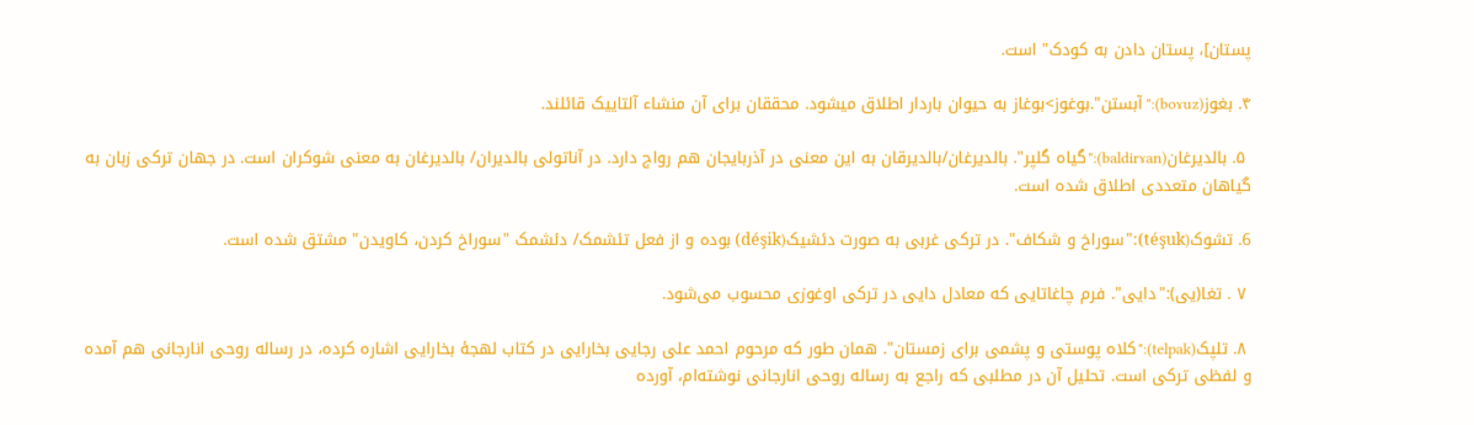پستان]، پستان دادن به کودک" است.

۴. بغوز(boɤuz):" آبستن".بوغوز>بوغاز به حیوان باردار اطلاق میشود. محققان برای آن منشاء آلتاییک قائلند.

 ۵. بالدیرغان(baldirɤan):"گیاه گلپر". بالدیرغان/بالدیرقان به این معنی در آذربایجان هم رواج دارد. در آناتولی بالدیران/ بالدیرغان به معنی شوکران است. در جهان ترکی زبان به گیاهان متعددی اطلاق شده است.

6. تشوک(téşuk):"سوراخ و شکاف". در ترکی غربی به صورت دئشیک(déşik) بوده و از فعل تئشمک/ دئشمک "سوراخ کردن، کاویدن" مشتق شده است.

 ۷ . تغا(یی):"دایی". فرم چاغاتایی که معادل دایی در ترکی اوغوزی محسوب می‌شود.

 ۸. تلپک(telpak):"کلاه پوستی و پشمی برای زمستان". همان طور که مرحوم احمد علی رجایی بخارایی در کتاب لهجۀ بخارایی اشاره کرده، در رساله روحی انارجانی هم آمده و لفظی ترکی است. تحلیل آن در مطلبی که راجع به رساله روحی انارجانی نوشته‌ام، آورده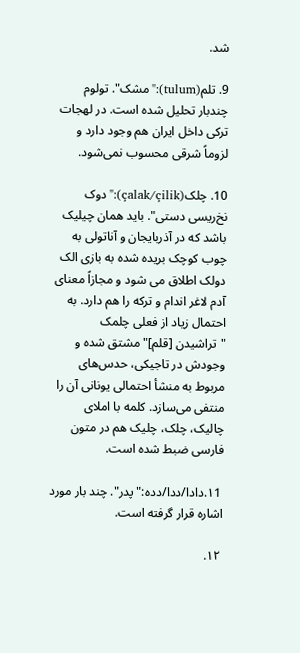شد.

9. تلم(tulum):"مشک". تولوم چندبار تحلیل شده است. در لهجات ترکی داخل ایران هم وجود دارد و لزوماً شرقی محسوب نمی‌شود.

10. چلک(çalak/çilik):"دوک نخ‌ریسی دستی". باید همان چیلیک باشد که در آذربایجان و آناتولی به چوب کوچک بریده شده به بازی الک دولک اطلاق می شود و مجازاً معنای آدم لاغر اندام و ترکه را هم دارد. به احتمال زیاد از فعلی چلمک "تراشیدن [قلم]" مشتق شده و وجودش در تاجیکی، حدس‌های مربوط به منشأ احتمالی یونانی آن را منتفی می‌سازد. کلمه با املای چالیک، چلک، چلیک هم در متون فارسی ضبط شده است.

 ۱1.دادا/ددا/دده:"پدر". چند بار مورد اشاره قرار گرفته است.

 ۱۲.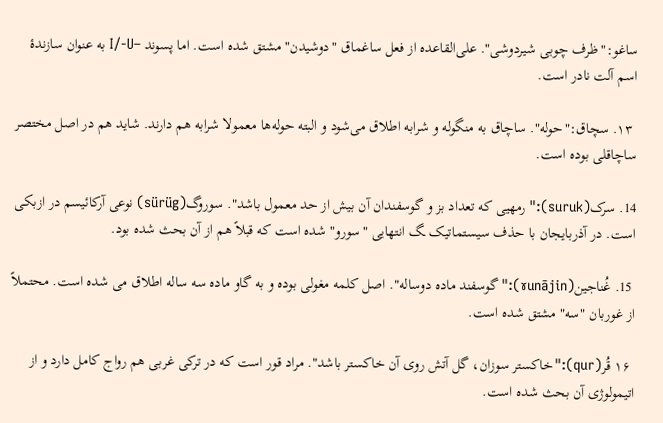ساغو:"ظرف چوبی شیردوشی". علی‌القاعده از فعل ساغماق "دوشیدن" مشتق شده است. اما پسوند –I/-U به عنوان سازندۀ اسم آلت نادر است.

 ۱۳. سچاق:"حوله". ساچاق به منگوله و شرابه اطلاق می‌شود و البته حوله‌ها معمولا شرابه هم دارند. شاید هم در اصل مختصر ساچاقلی بوده است.

14. سرک(suruk):"رمهیی که تعداد بز و گوسفندان آن بیش از حد معمول باشد". سوروگ(sürüg) نوعی آرکائیسم در ازبکی است. در آذربایجان با حذف سیستماتیک ـگ انتهایی "سورو" شده است که قبلاً هم از آن بحث شده بود.

 15. غُناجین(ɤunājin):"گوسفند ماده دوساله". اصل کلمه مغولی بوده و به گاو ماده سه ساله اطلاق می شده است. محتملاً از غوربان "سه" مشتق شده است.

 ۱۶ قُر(qur):"خاکستر سوزان، گل آتش روی آن خاکستر باشد". مراد قور است که در ترکی غربی هم رواج کامل دارد و از اتیمولوژی آن بحث شده است.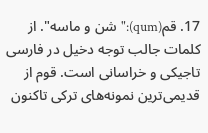17. قم(qum):"شن و ماسه". از کلمات جالب توجه دخیل در فارسی تاجیکی و خراسانی است. قوم از قدیمی‌ترین نمونه‌های ترکی تاکنون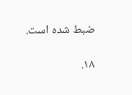ضبط شده است.

۱۸.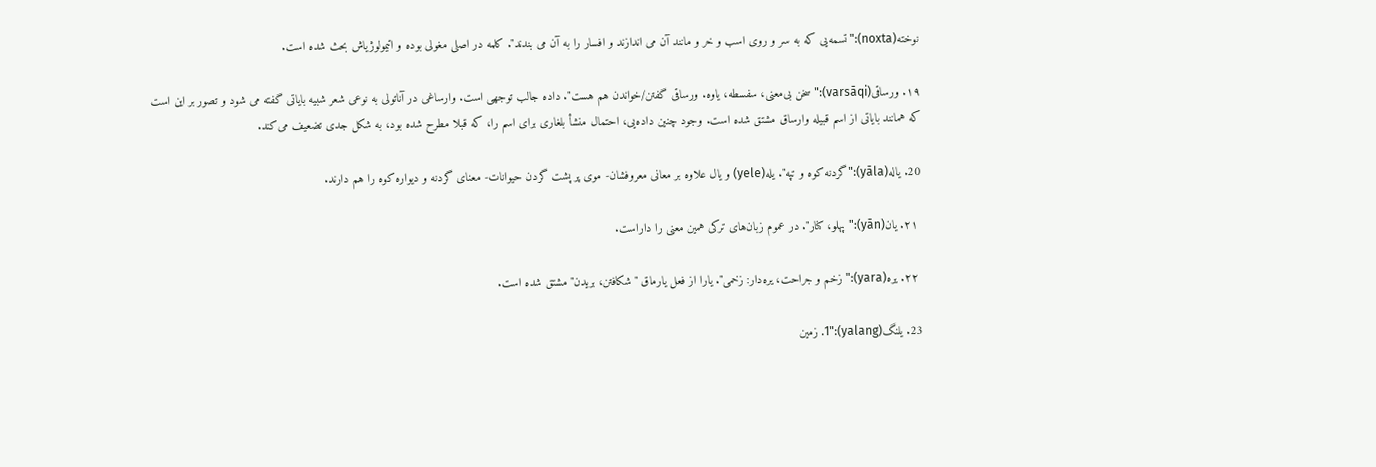نوخته(noxta):"تسمه‌یی که به سر و روی اسب و خر و مانند آن می اندازند و افسار را به آن می بندند". کلمه در اصلی مغولی بوده و اتیمولوژیاش بحث شده است.

۱۹. ورساقی(varsāqi):" سخن بی‌معنی، سفسطه، یاوه. ورساقی گفتن/خواندن هم هست". داده جالب توجهی است. وارساغی در آناتولی به نوعی شعر شبیه بایاتی گفته می شود و تصور بر این است که همانند بایاتی از اسم قبیله وارساق مشتق شده است. وجود چنین داده‌یی، احتمال منشأ بلغاری برای اسم را، که قبلا مطرح شده بود، به شکل جدی تضعیف می‌کند.

20. یاله(yāla):"گردنه کوه و تپه". یله(yele) و یال علاوه بر معانی معروفشان- موی پر پشت گردن حیوانات- معنای گردنه و دیواره کوه را هم دارند.

 ۲۱. یان(yān):"پهلو، کنار". در عموم زبان‌های ترکی همین معنی را داراست.

 ۲۲. یره(yara):"زخم و جراحت، یره‌دار: زخمی". یارا از فعل یارماق "شکافتن، بریدن" مشتق شده است.

23. یلنگ(yalang):"1. زمین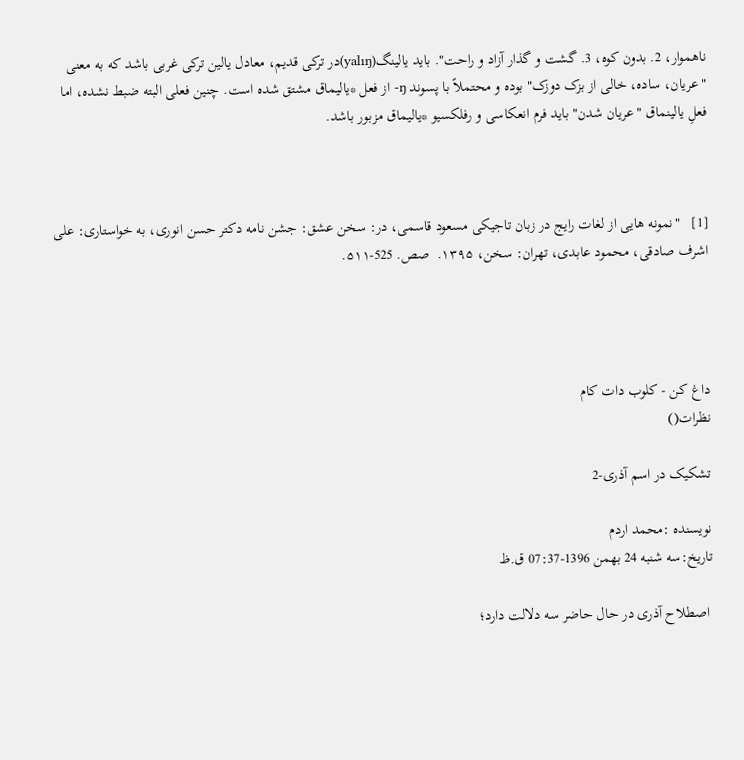ناهموار، 2. بدون کوه، 3. گشت و گذار آزاد و راحت". باید یالینگ(yalıŋ)در ترکی قدیم، معادل یالین ترکی غربی باشد که به معنی "عریان، ساده، خالی از بزک دوزک" بوده و محتملاً با پسوند ŋ- از فعل *یالیماق مشتق شده است. چنین فعلی البته ضبط نشده، اما فعلِ یالینماق "عریان شدن" باید فرم انعکاسی و رفلکسیو *یالیماق مزبور باشد.



[1]   "نمونه هایی از لغات رایج در زبان تاجیکی مسعود قاسمی، در: سخن عشق: جشن نامه دکتر حسن انوری، به خواستاری: علی اشرف صادقی، محمود عابدی، تهران: سخن، ۱۳۹۵.  صص. 525-۵۱۱.




داغ کن - کلوب دات کام
نظرات()

تشکیک در اسم آذری-2

نویسنده :محمد اردم
تاریخ:سه شنبه 24 بهمن 1396-07:37 ق.ظ

 اصطلاح آذری در حال حاضر سه دلالت دارد؛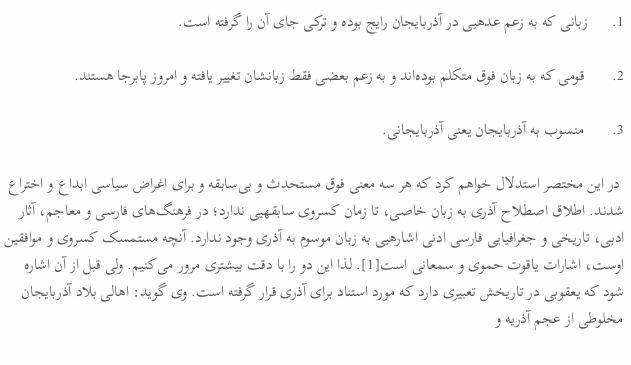1.      زبانی که به زعم عدهیی در آذربایجان رایج بوده و ترکی جای آن را گرفته است.

2.       قومی که به زبان فوق متکلم بوده‌اند و به زعم بعضی فقط زبانشان تغییر یافته و امروز پابرجا هستند.

3.       منسوب به آذربایجان یعنی آذربایجانی.

 در این مختصر استدلال خواهم کرد که هر سه معنی فوق مستحدث و بی‌سابقه و برای اغراض سیاسی ابداع و اختراع شدند. اطلاق اصطلاح آذری به زبان خاصی، تا زمان کسروی سابقهیی ندارد؛ در فرهنگ‌های فارسی و معاجم، آثار ادبی، تاریخی و جغرافیایی فارسی ادنی اشارهیی به زبان موسوم به آذری وجود ندارد. آنچه مستمسک کسروی و موافقین اوست، اشارات یاقوت حموی و سمعانی است[1]. لذا این دو را با دقت بیشتری مرور می‌کنیم. ولی قبل از آن اشاره شود که یعقوبی در تاریخش تعبیری دارد که مورد استناد برای آذری قرار گرفته است. وی گوید: اهالی بلاد آذربایجان مخلوطی از عجم آذریه و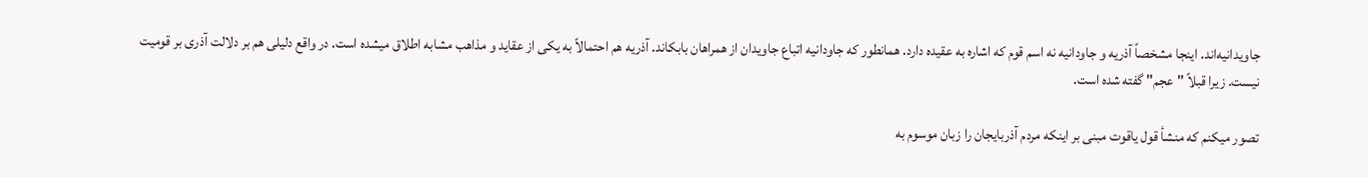جاویدانیه‌اند. اینجا مشخصاً آذریه و جاودانیه نه اسم قوم که اشاره به عقیده دارد. همانطور که جاودانیه اتباع جاویدان از همراهان بابکاند. آذریه هم احتمالاً به یکی از عقاید و مذاهب مشابه اطلاق میشده است. در واقع دلیلی هم بر دلالت آذری بر قومیت نیست. زیرا قبلاً "عجم" گفته شده است.

تصور میکنم که منشأ قول یاقوت مبنی بر اینکه مردم آذربایجان را زبان موسوم به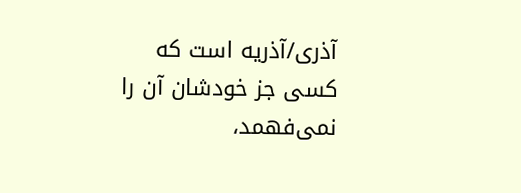آذری/آذریه است که کسی جز خودشان آن را نمی‌فهمد،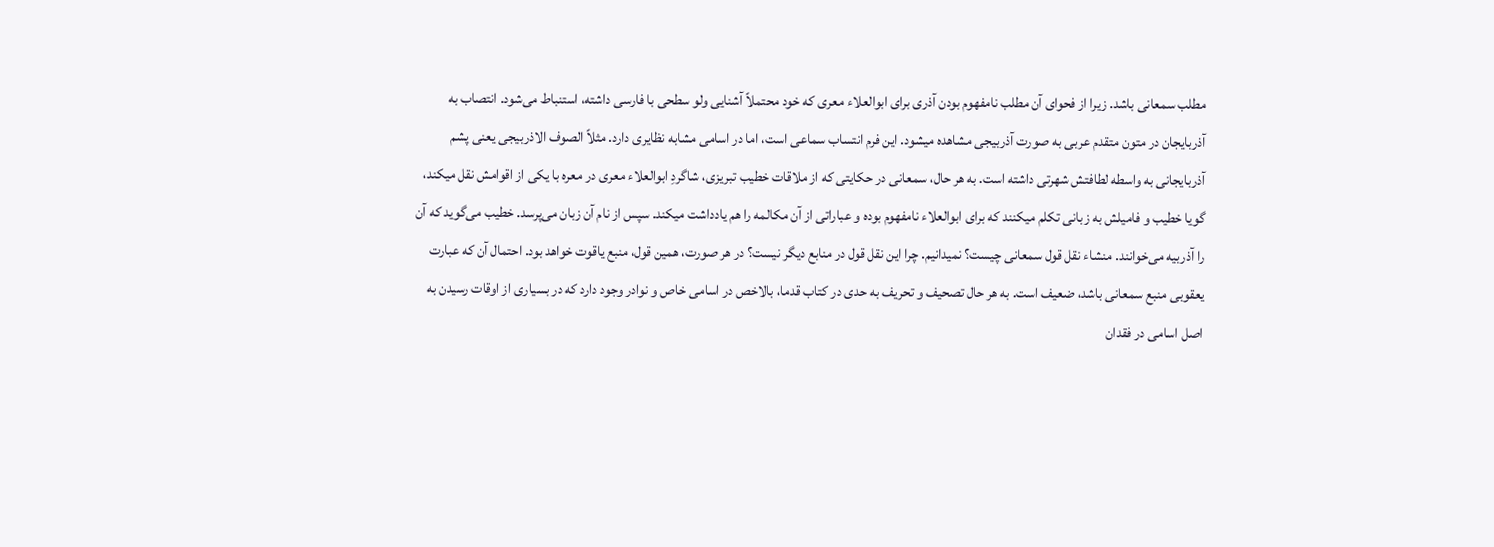مطلب سمعانی باشد. زیرا از فحوای آن مطلب نامفهوم بودن آذری برای ابوالعلاء معری که خود محتملاً آشنایی ولو سطحی با فارسی داشته، استنباط می‌شود. انتصاب به آذربایجان در متون متقدم عربی به صورت آذربیجی مشاهده میشود. این فرم انتساب سماعی است، اما در اسامی مشابه نظایری دارد. مثلاً الصوف الاذربیجی یعنی پشم آذربایجانی به واسطه لطافتش شهرتی داشته است. به هر حال، سمعانی در حکایتی که از ملاقات خطیب تبریزی، شاگردِ ابوالعلاء معری در معره با یکی از اقوامش نقل میکند، گویا خطیب و فامیلش به زبانی تکلم میکنند که برای ابوالعلاء نامفهوم بوده و عباراتی از آن مکالمه را هم یادداشت میکند. سپس از نام آن زبان می‌پرسد. خطیب می‌گوید که آن را آذربیه می‌خوانند. منشاء نقل قول سمعانی چیست؟ نمیدانیم. چرا این نقل قول در منابع دیگر نیست؟ در هر صورت، همین قول، منبع یاقوت خواهد بود. احتمال آن که عبارت یعقوبی منبع سمعانی باشد، ضعیف است. به هر حال تصحیف و تحریف به حدی در کتاب قدما، بالاخص در اسامی خاص و نوادر وجود دارد که در بسیاری از اوقات رسیدن به اصل اسامی در فقدان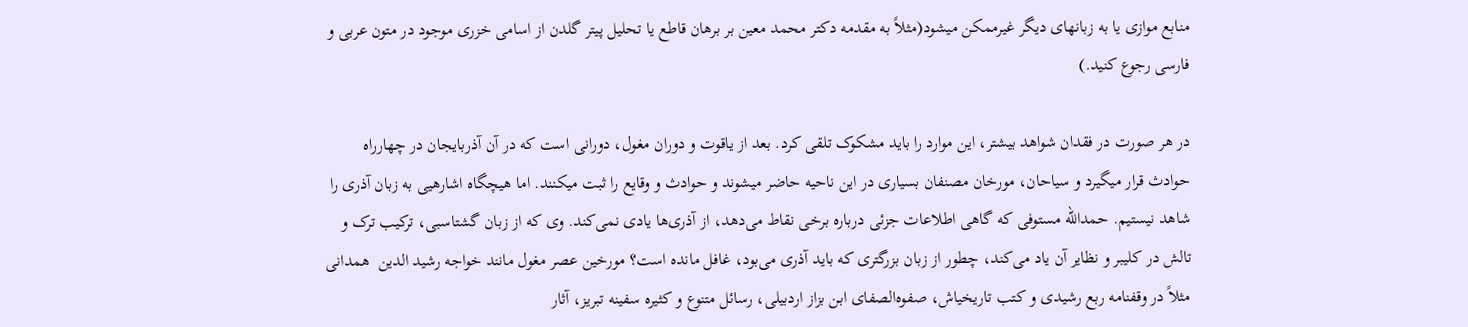منابع موازی یا به زبانهای دیگر غیرممکن میشود(مثلاً به مقدمه دکتر محمد معین بر برهان قاطع یا تحلیل پیتر گلدن از اسامی خزری موجود در متون عربی و فارسی رجوع کنید.)

در هر صورت در فقدان شواهد بیشتر، این موارد را باید مشکوک تلقی کرد. بعد از یاقوت و دوران مغول، دورانی است که در آن آذربایجان در چهارراه حوادث قرار میگیرد و سیاحان، مورخان مصنفان بسیاری در این ناحیه حاضر میشوند و حوادث و وقایع را ثبت میکنند. اما هیچگاه اشارهیی به زبان آذری را شاهد نیستیم. حمدالله مستوفی که گاهی اطلاعات جزئی درباره برخی نقاط می‌دهد، از آذری‌ها یادی نمی‌کند. وی که از زبان گشتاسبی، ترکیب ترک و تالش در کلیبر و نظایر آن یاد می‌کند، چطور از زبان بزرگتری که باید آذری می‌بود، غافل مانده است؟ مورخین عصر مغول مانند خواجه رشید الدین  همدانی مثلاً در وقفنامه ربع رشیدی و کتب تاریخیاش، صفوه‌الصفای ابن بزاز اردبیلی، رسائل متنوع و کثیره سفینه تبریز، آثار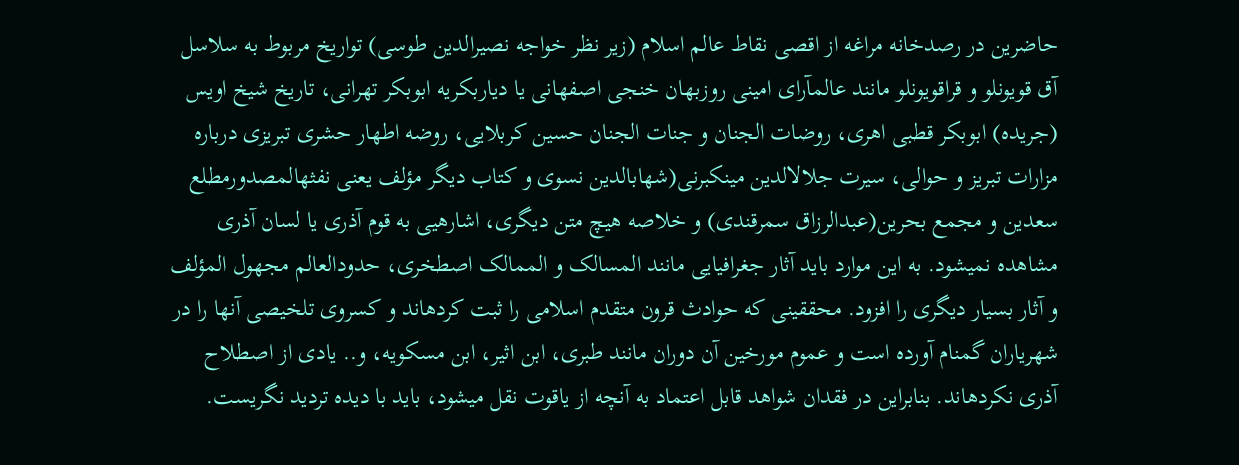حاضرین در رصدخانه مراغه از اقصی نقاط عالم اسلام (زیر نظر خواجه نصیرالدین طوسی) تواریخ مربوط به سلاسل آق قویونلو و قراقویونلو مانند عالمآرای امینی روزبهان خنجی اصفهانی یا دیاربکریه ابوبکر تهرانی، تاریخ شیخ اویس (جریده) ابوبکر قطبی اهری، روضات الجنان و جنات الجنان حسین کربلایی، روضه اطهار حشری تبریزی درباره مزارات تبریز و حوالی، سیرت جلالالدین مینکبرنی(شهابالدین نسوی و کتاب دیگر مؤلف یعنی نفثهالمصدورمطلع سعدین و مجمع بحرین(عبدالرزاق سمرقندی) و خلاصه هیچ متن دیگری، اشارهیی به قوم آذری یا لسان آذری مشاهده نمیشود. به این موارد باید آثار جغرافیایی مانند المسالک و الممالک اصطخری، حدودالعالم مجهول المؤلف و آثار بسیار دیگری را افزود. محققینی که حوادث قرون متقدم اسلامی را ثبت کردهاند و کسروی تلخیصی آنها را در شهریاران گمنام آورده است و عموم مورخین آن دوران مانند طبری، ابن اثیر، ابن مسکویه، و.. یادی از اصطلاح آذری نکردهاند. بنابراین در فقدان شواهد قابل اعتماد به آنچه از یاقوت نقل میشود، باید با دیده تردید نگریست.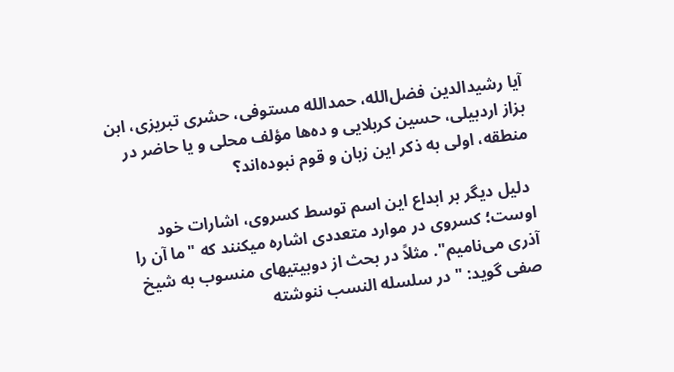آیا رشیدالدین فضل‌الله، حمدالله مستوفی، حشری تبریزی، ابن بزاز اردبیلی، حسین کربلایی و ده‌ها مؤلف محلی و یا حاضر در منطقه، اولی به ذکر این زبان و قوم نبوده‌اند؟

 دلیل دیگر بر ابداع این اسم توسط کسروی، اشارات خود اوست؛ کسروی در موارد متعددی اشاره میکنند که "ما آن را آذری می‌نامیم". مثلاً در بحث از دوبیتیهای منسوب به شیخ صفی گوید: "در سلسله النسب ننوشته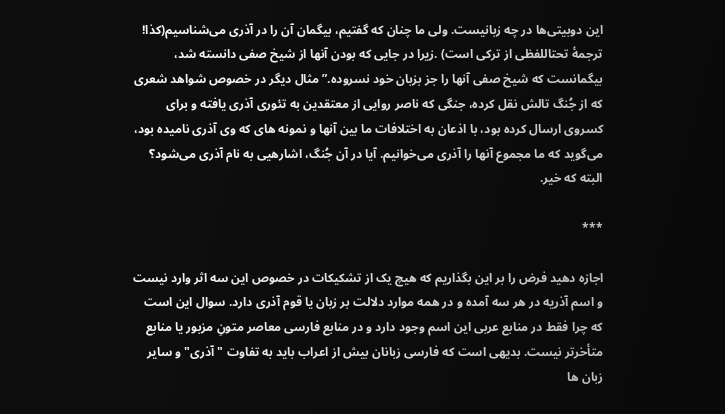این دوبیتی‌ها در چه زبانیست. ولی ما چنان كه گفتیم، بیگمان آن را در آذری می‌شناسیم(کذا! ترجمۀ تحتاللفظی از ترکی است) .زیرا در جایی كه بودن آنها از شیخ صفی دانسته شد، بیگمانست كه شیخ صفی آنها را جز بزبان خود نسروده.” مثال دیگر در خصوص شواهد شعری که از جُنگ تالش نقل کرده، جنگی که ناصر روایی از معتقدین به تئوری آذری یافته و برای کسروی ارسال کرده بود، با اذعان به اختلافات ما بین آنها و نمونه های که وی آذری نامیده بود، می‌گوید که ما مجموع آنها را آذری می‌خوانیم. آیا در آن جُنگ، اشارهیی به نام آذری می‌شود؟ البته که خیر.

***

اجازه دهید فرض را بر این بگذاریم که هیچ یک از تشکیکات در خصوص این سه اثر وارد نیست و اسم آذریه در هر سه آمده و در همه موارد دلالت بر زبان یا قوم آذری دارد. سوال این است که چرا فقط در منابع عربی این اسم وجود دارد و در منابع فارسی معاصر متونِ مزبور یا منابع متأخرتر نیست. بدیهی است که فارسی زبانان بیش از اعراب باید به تفاوت "آذری" و سایر زبان ها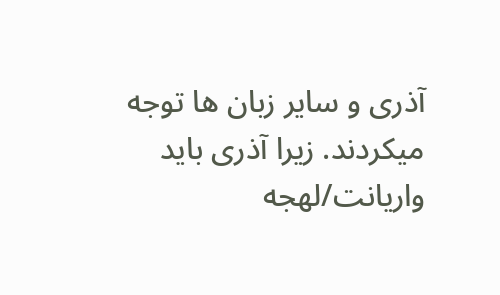آذری و سایر زبان ها توجه میکردند. زیرا آذری باید واریانت/لهجه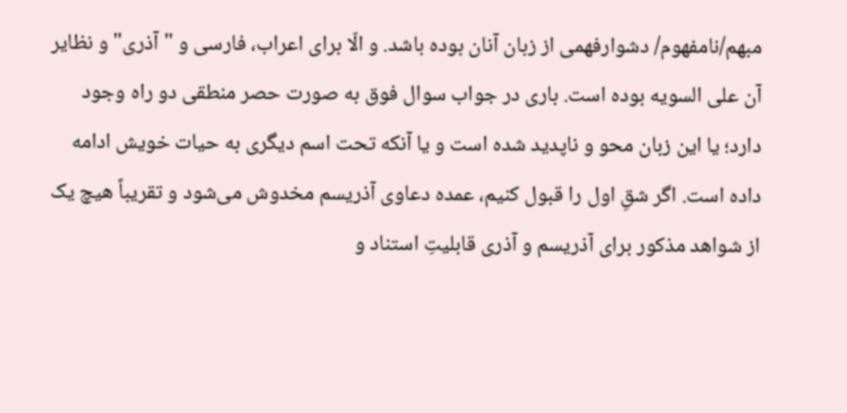مبهم/نامفهوم/ دشوارفهمی از زبان آنان بوده باشد. و الّا برای اعراب، فارسی و "آذری" و نظایر آن علی السویه بوده است. باری در جواب سوال فوق به صورت حصر منطقی دو راه وجود دارد؛ یا این زبان محو و ناپدید شده است و یا آنکه تحت اسم دیگری به حیات خویش ادامه داده است. اگر شقِ اول را قبول کنیم، عمده دعاوی آذریسم مخدوش می‌شود و تقریباً هیچ یک از شواهد مذکور برای آذریسم و آذری قابلیتِ استناد و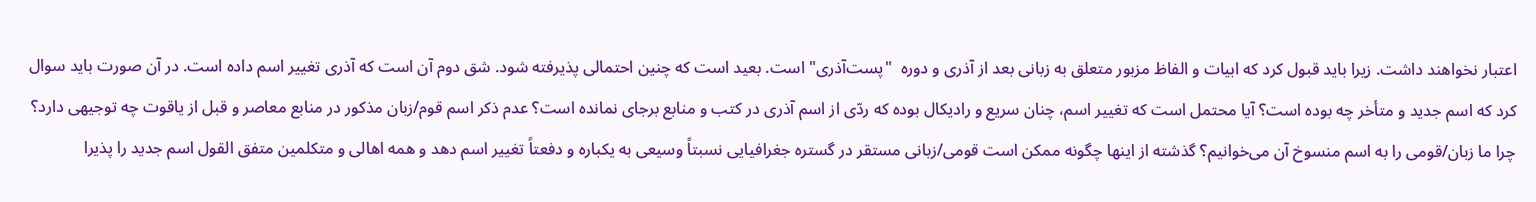اعتبار نخواهند داشت. زیرا باید قبول کرد که ابیات و الفاظ مزبور متعلق به زبانی بعد از آذری و دوره  "پست‌آذری" است. بعید است که چنین احتمالی پذیرفته شود. شق دوم آن است که آذری تغییر اسم داده است. در آن صورت باید سوال کرد که اسم جدید و متأخر چه بوده است؟ آیا محتمل است که تغییر اسم، چنان سریع و رادیکال بوده که ردّی از اسم آذری در کتب و منابع برجای نمانده است؟ عدم ذکر اسم قوم/زبان مذکور در منابع معاصر و قبل از یاقوت چه توجیهی دارد؟ چرا ما زبان/قومی را به اسم منسوخ آن می‌خوانیم؟ گذشته از اینها چگونه ممکن است قومی/زبانی مستقر در گستره جغرافیایی نسبتاً وسیعی به یکباره و دفعتاً تغییر اسم دهد و همه اهالی و متکلمین متفق القول اسم جدید را پذیرا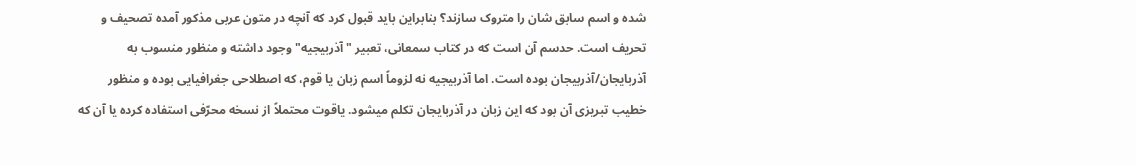شده و اسم سابق شان را متروک سازند؟ بنابراین باید قبول کرد که آنچه در متون عربی مذکور آمده تصحیف و تحریف است. حدسم آن است که در کتاب سمعانی، تعبیر "آذربیجیه" وجود داشته و منظور منسوب به آذربایجان/آذربیجان بوده است. اما آذربیجیه نه لزوماً اسم زبان یا قوم، که اصطلاحی جغرافیایی بوده و منظور خطیب تبریزی آن بود که این زبان در آذربایجان تکلم میشود. یاقوت محتملاً از نسخه محرّفی استفاده کرده یا آن که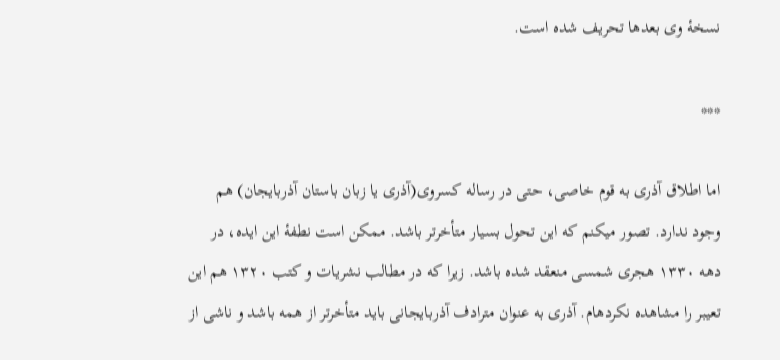نسخۀ وی بعدها تحریف شده است.

***

اما اطلاق آذری به قوم خاصی، حتی در رساله کسروی(آذری یا زبان باستان آذربایجان) هم وجود ندارد. تصور میکنم که این تحول بسیار متأخرتر باشد. ممکن است نطفۀ این ایده، در دهه ۱۳۳۰ هجری شمسی منعقد شده باشد. زیرا که در مطالب نشریات و کتب ۱۳۲۰ هم این تعیبر را مشاهده نکردهام. آذری به عنوان مترادف آذربایجانی باید متأخرتر از همه باشد و ناشی از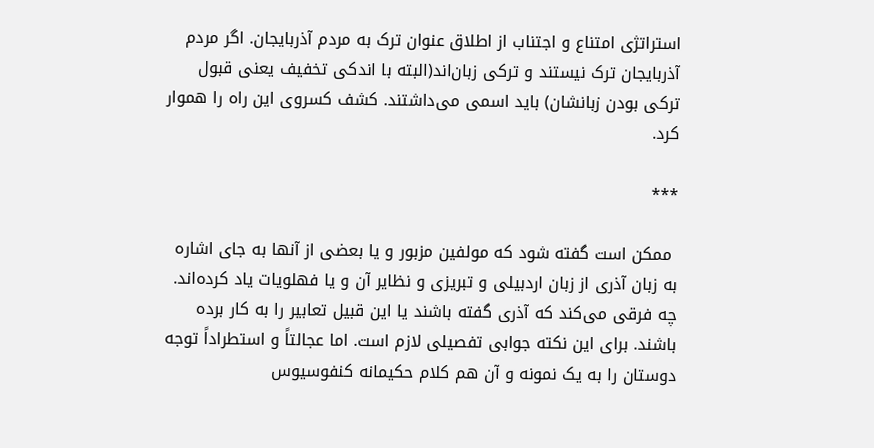استراتژی امتناع و اجتناب از اطلاق عنوان ترک به مردم آذربایجان. اگر مردم آذربایجان ترک نیستند و ترکی زبان‌اند(البته با اندکی تخفیف یعنی قبول ترکی بودن زبانشان) باید اسمی می‌داشتند. کشف کسروی این راه را هموار کرد.

***

 ممکن است گفته شود که مولفین مزبور و یا بعضی از آنها به جای اشاره به زبان آذری از زبان اردبیلی و تبریزی و نظایر آن و یا فهلویات یاد کرده‌اند. چه فرقی می‌کند که آذری گفته باشند یا این قبیل تعابیر را به کار برده باشند. برای این نکته جوابی تفصیلی لازم است. اما عجالتاً و استطراداً توجه دوستان را به یک نمونه و آن هم کلام حکیمانه کنفوسیوس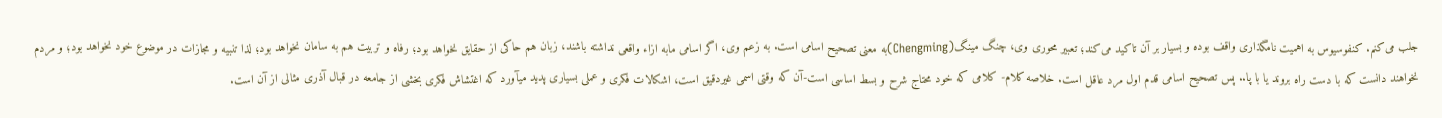جلب می‌کنم. کنفوسیوس به اهمیت نامگذاری واقف بوده و بسیار بر آن تاکید می‌کند؛ تعبیر محوری وی، چنگ مینگ(Chengming)به معنی تصحیح اسامی است. به زعم وی، اگر اسامی مابه ازاء واقعی نداشته باشند، زبان هم حاکی از حقایق نخواهد بود؛ رفاه و تربیت هم به سامان نخواهد بود؛ لذا تنبیه و مجازات در موضوع خود نخواهد بود؛ و مردم نخواهند دانست که با دست راه بروند یا با پا.. پس تصحیح اسامی قدم اول مرد عاقل است. خلاصه کلام- کلامی که خود محتاج شرح و بسط اساسی است-آن که وقتی اسمی غیردقیق است، اشکالات فکری و عملی بسیاری پدید میآورد که اغتشاش فکری بخشی از جامعه در قبال آذری مثالی از آن است.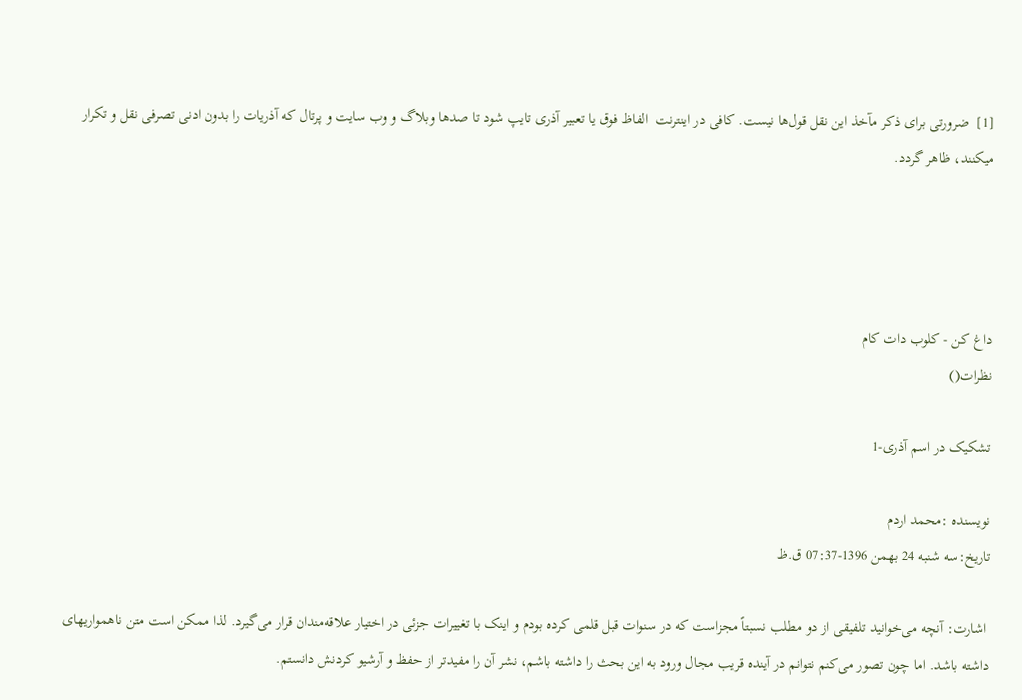[1]  ضرورتی برای ذکر مآخذ این نقل قول‌ها نیست. کافی در اینترنت  الفاظ فوق یا تعبیر آذری تایپ شود تا صدها وبلاگ و وب سایت و پرتال که آذریات را بدون ادنی تصرفی نقل و تکرار میکنند، ظاهر گردد.




داغ کن - کلوب دات کام
نظرات()

تشکیک در اسم آذری-1

نویسنده :محمد اردم
تاریخ:سه شنبه 24 بهمن 1396-07:37 ق.ظ

 اشارت: آنچه می‌خوانید تلفیقی از دو مطلب نسبتاً مجزاست که در سنوات قبل قلمی کرده بودم و اینک با تغییرات جزئی در اختیار علاقه‌مندان قرار می‌گیرد. لذا ممکن است متن ناهمواریهای داشته باشد. اما چون تصور می‌کنم نتوانم در آینده قریب مجال ورود به این بحث را داشته باشم، نشر آن را مفیدتر از حفظ و آرشیو کردنش دانستم.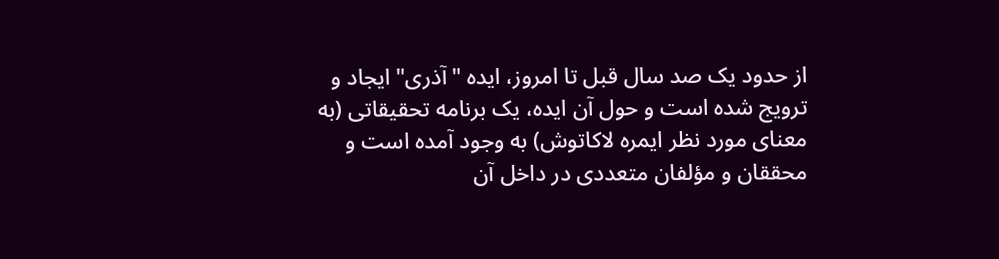از حدود یک صد سال قبل تا امروز، ایده "آذری" ایجاد و ترویج شده است و حول آن ایده، یک برنامه تحقیقاتی (به معنای مورد نظر ایمره لاکاتوش) به وجود آمده است و محققان و مؤلفان متعددی در داخل آن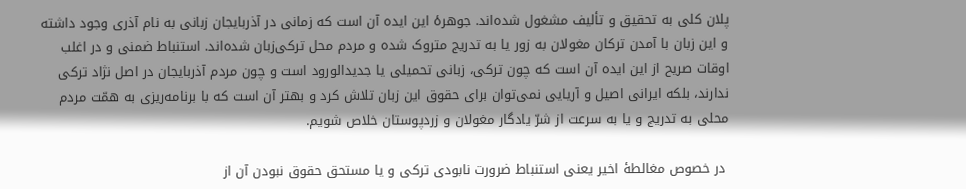پلان کلی به تحقیق و تألیف مشغول شده‌اند. جوهرۀ این ایده آن است که زمانی در آذربایجان زبانی به نام آذری وجود داشته و این زبان با آمدن ترکان مغولان به زور یا به تدریج متروک شده و مردم محل ترکی‌زبان شده‌اند. استنباط ضمنی و در اغلب اوقات صریح از این ایده آن است که چون ترکی، زبانی تحمیلی یا جدیدالورود است و چون مردم آذربایجان در اصل نژاد ترکی ندارند، بلکه ایرانی اصیل و آریایی نمی‌توان برای حقوق این زبان تلاش کرد و بهتر آن است که با برنامه‌ریزی به همّت مردم محلی به تدریج و یا به سرعت از شرّ یادگار مغولان و زردپوستان خلاص شویم.

 در خصوص مغالطۀ اخیر یعنی استنباط ضرورت نابودی ترکی و یا مستحق حقوق نبودن آن از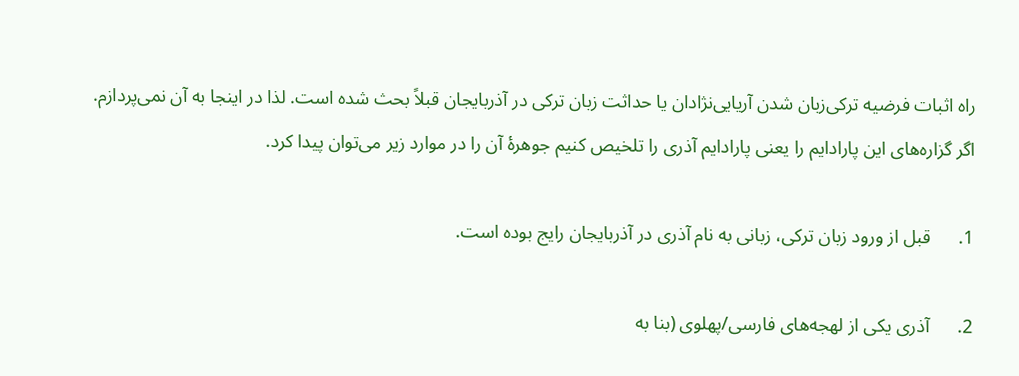راه اثبات فرضیه ترکی‌زبان شدن آریایی‌نژادان یا حداثت زبان ترکی در آذربایجان قبلاً بحث شده است. لذا در اینجا به آن نمی‌پردازم. اگر گزاره‌های این پارادایم را یعنی پارادایم آذری را تلخیص کنیم جوهرۀ آن را در موارد زیر می‌توان پیدا کرد.

1.      قبل از ورود زبان ترکی، زبانی به نام آذری در آذربایجان رایج بوده است.

2.      آذری یکی از لهجه‌های فارسی/پهلوی (بنا به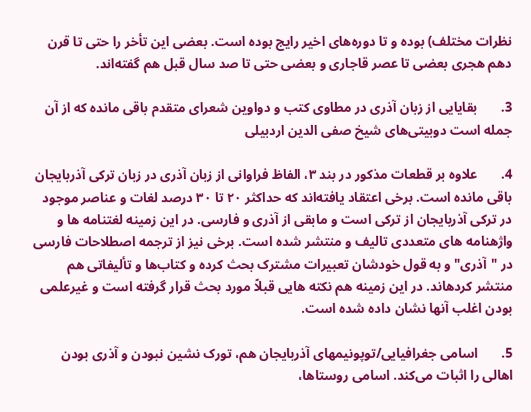نظرات مختلف) بوده و تا دوره‌های اخیر رایج بوده است. بعضی این تأخر را حتی تا قرن دهم هجری بعضی تا عصر قاجاری و بعضی حتی تا صد سال قبل هم گفته‌اند.

3.       بقایایی از زبان آذری در مطاوی کتب و دواوین شعرای متقدم باقی مانده که از آن جمله است دوبیتی‌های شیخ صفی الدین اردبیلی

4.       علاوه بر قطعات مذکور در بند ۳، الفاظ فراوانی از زبان آذری در زبان ترکی آذربایجان باقی مانده است. برخی اعتقاد یافته‌اند که حداکثر ۲۰ تا ۳۰ درصد لغات و عناصر موجود در ترکی آذربایجان از ترکی است و مابقی از آذری و فارسی. در این زمینه لغتنامه ها و واژهنامه های متعددی تالیف و منتشر شده است. برخی نیز از ترجمه اصطلاحات فارسی در "آذری" و به قول خودشان تعبیرات مشترک بحث کرده و کتاب‌ها و تألیفاتی هم منتشر کردهاند. در این زمینه هم نکته هایی قبلاً مورد بحث قرار گرفته است و غیرعلمی بودن اغلب آنها نشان داده شده است.

5.       اسامی جغرافیایی/توپونیمهای آذربایجان هم، تورک نشین نبودن و آذری بودن اهالی را اثبات می‌کند. اسامی روستاها،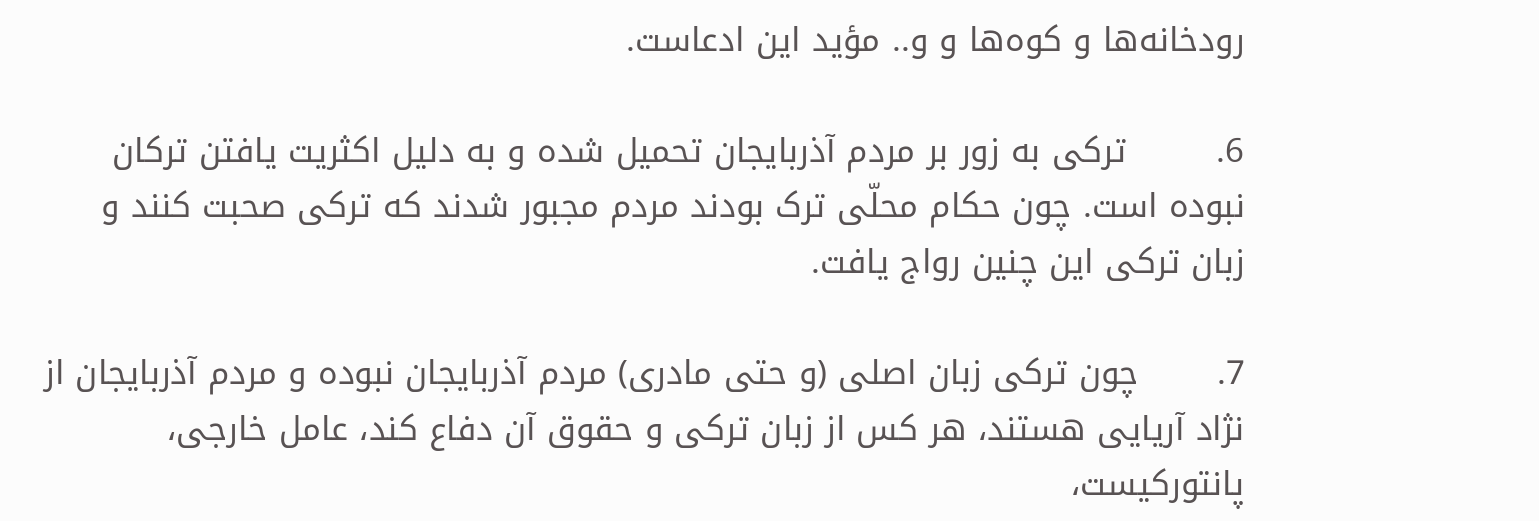رودخانه‌ها و کوه‌ها و و.. مؤید این ادعاست.

6.        ترکی به زور بر مردم آذربایجان تحمیل شده و به دلیل اکثریت یافتن ترکان نبوده است. چون حکام محلّی ترک بودند مردم مجبور شدند که ترکی صحبت کنند و زبان ترکی این چنین رواج یافت.

7.       چون ترکی زبان اصلی (و حتی مادری) مردم آذربایجان نبوده و مردم آذربایجان از نژاد آریایی هستند، هر کس از زبان ترکی و حقوق آن دفاع کند، عامل خارجی، پانتورکیست،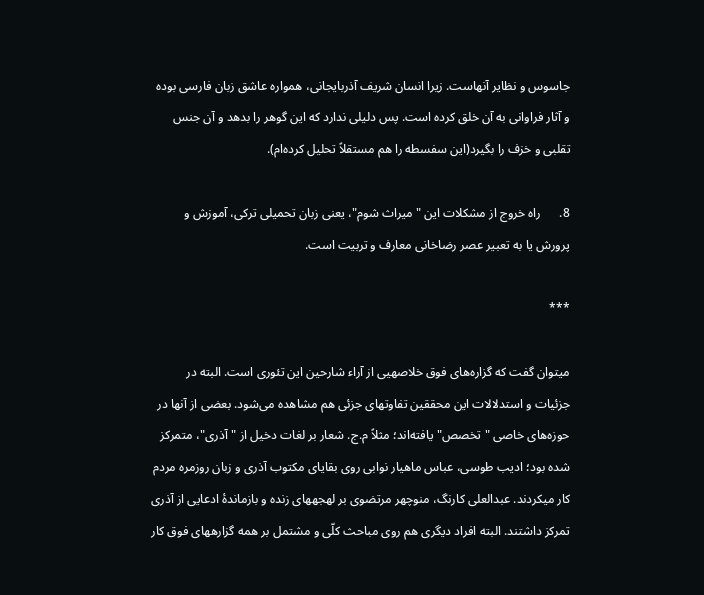جاسوس و نظایر آنهاست. زیرا انسان شریف آذربایجانی، همواره عاشق زبان فارسی بوده و آثار فراوانی به آن خلق کرده است. پس دلیلی ندارد که این گوهر را بدهد و آن جنس تقلبی و خزف را بگیرد(این سفسطه را هم مستقلاً تحلیل کرده‌ام).

8.      راه خروج از مشکلات این "میراث شوم"، یعنی زبان تحمیلی ترکی، آموزش و پرورش یا به تعبیر عصر رضاخانی معارف و تربیت است.

***

میتوان گفت که گزاره‌های فوق خلاصهیی از آراء شارحین این تئوری است. البته در جزئیات و استدلالات این محققین تفاوتهای جزئی هم مشاهده می‌شود. بعضی از آنها در حوزه‌های خاصی "تخصص" یافته‌اند؛ مثلاً م.ج. شعار بر لغات دخیل از "آذری"، متمرکز شده بود؛ ادیب طوسی، عباس ماهیار نوابی روی بقایای مکتوب آذری و زبان روزمره مردم کار میکردند. عبدالعلی کارنگ، منوچهر مرتضوی بر لهجههای زنده و بازماندۀ ادعایی از آذری تمرکز داشتند. البته افراد دیگری هم روی مباحث کلّی و مشتمل بر همه گزارههای فوق کار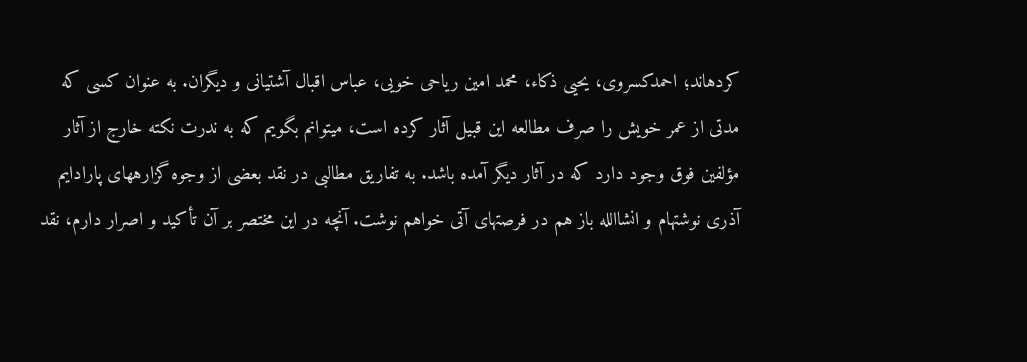کردهاند؛ احمدکسروی، یحیی ذکاء، محمد امین ریاحی خویی، عباس اقبال آشتیانی و دیگران. به عنوان کسی که مدتی از عمر خویش را صرف مطالعه این قبیل آثار کرده است، میتوانم بگویم که به ندرت نکته خارج از آثار مؤلفین فوق وجود دارد که در آثار دیگر آمده باشد. به تفاریق مطالبی در نقد بعضی از وجوه گزارههای پارادایم آذری نوشتهام و انشاالله باز هم در فرصتهای آتی خواهم نوشت. آنچه در این مختصر بر آن تأکید و اصرار دارم، نقد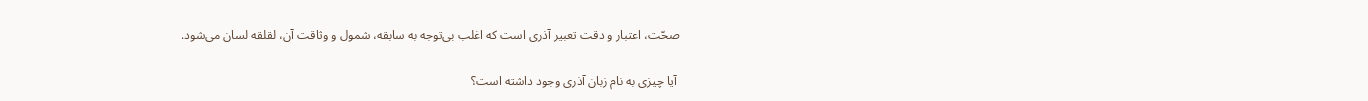صحّت، اعتبار و دقت تعبیر آذری است که اغلب بی‌توجه به سابقه، شمول و وثاقت آن، لقلقه لسان می‌شود.

 آیا چیزی به نام زبان آذری وجود داشته است؟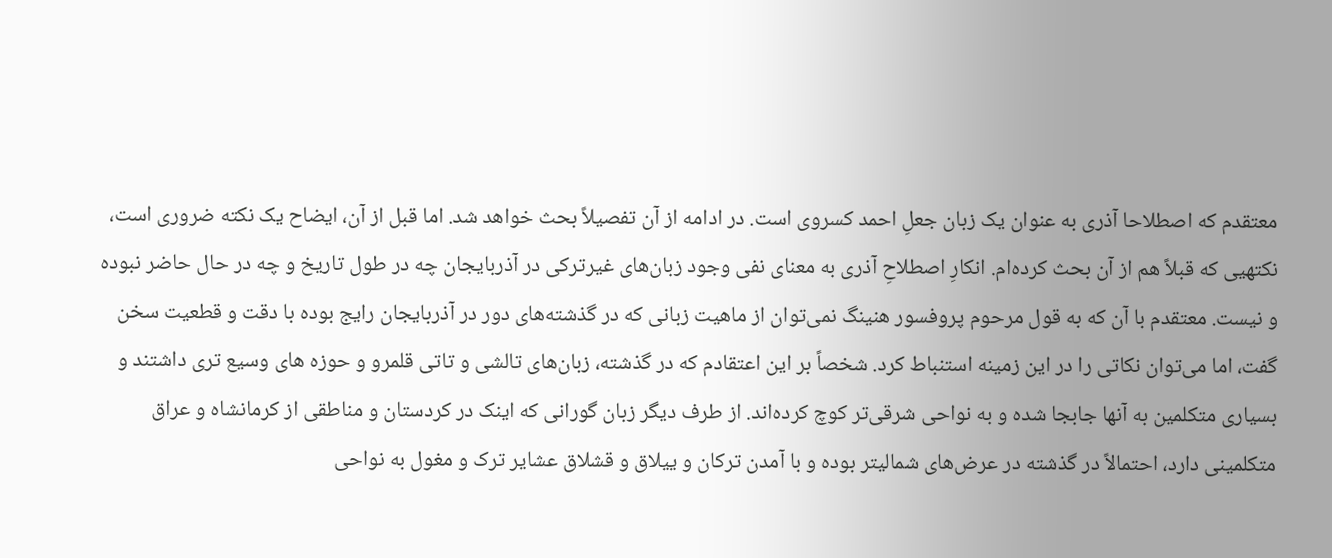معتقدم که اصطلاحا آذری به عنوان یک زبان جعلِ احمد کسروی است. در ادامه از آن تفصیلاً بحث خواهد شد. اما قبل از آن، ایضاح یک نکته ضروری است، نکتهیی که قبلاً هم از آن بحث کرده‌ام. انکارِ اصطلاحِ آذری به معنای نفی وجود زبان‌های غیرترکی در آذربایجان چه در طول تاریخ و چه در حال حاضر نبوده و نیست. معتقدم با آن که به قول مرحوم پروفسور هنینگ نمی‌توان از ماهیت زبانی که در گذشته‌های دور در آذربایجان رایج بوده با دقت و قطعیت سخن گفت، اما می‌توان نکاتی را در این زمینه استنباط کرد. شخصاً بر این اعتقادم که در گذشته، زبان‌های تالشی و تاتی قلمرو و حوزه های وسیع تری داشتند و بسیاری متکلمین به آنها جابجا شده و به نواحی شرقی‌تر کوچ کرده‌اند. از طرف دیگر زبان گورانی که اینک در کردستان و مناطقی از کرمانشاه و عراق متکلمینی دارد، احتمالاً در گذشته در عرض‌های شمالیتر بوده و با آمدن ترکان و ییلاق و قشلاق عشایر ترک و مغول به نواحی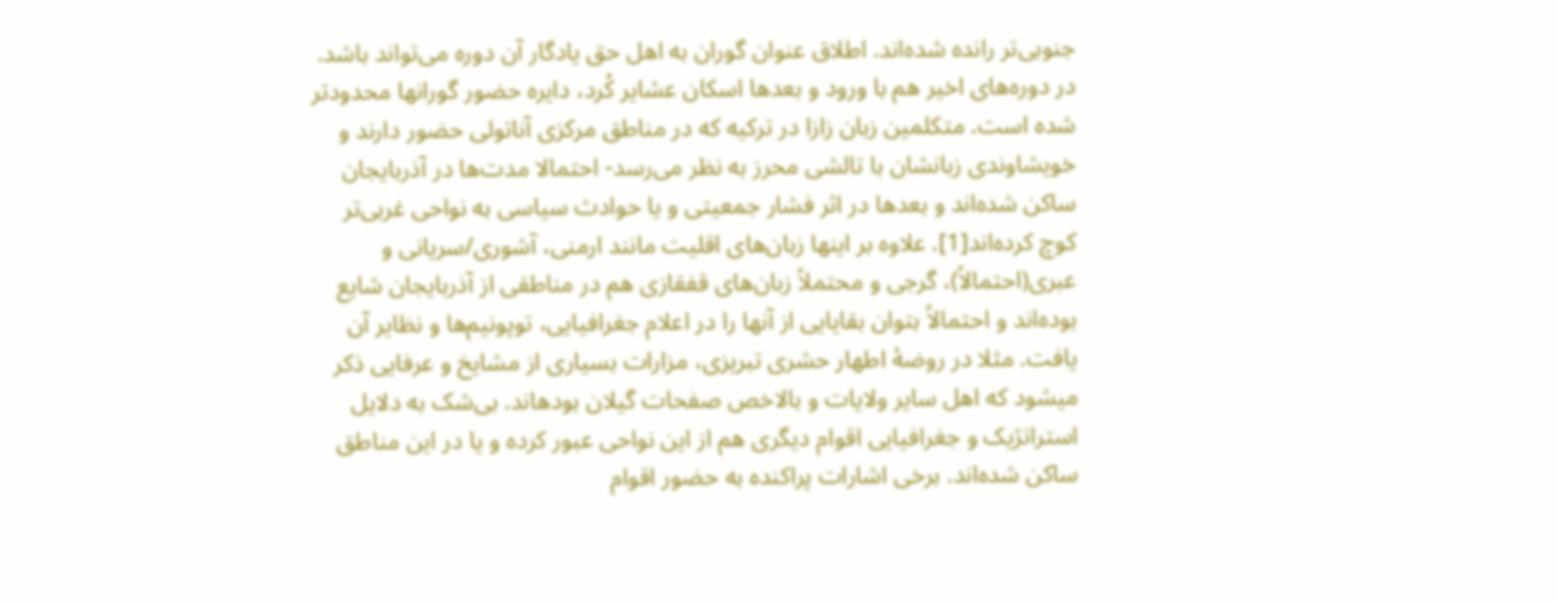جنوبی‌تر رانده شده‌اند. اطلاق عنوان گوران به اهل حق یادگار آن دوره می‌تواند باشد. در دوره‌های اخیر هم با ورود و بعدها اسکان عشایر کُرد، دایره حضور گورانها محدودتر شده است. متکلمین زبان زازا در ترکیه که در مناطق مرکزی آناتولی حضور دارند و خویشاوندی زبانشان با تالشی محرز به نظر می‌رسد- احتمالا مدت‌ها در آذربایجان ساکن شده‌اند و بعدها در اثر فشار جمعیتی و یا حوادث سیاسی به نواحی غربی‌تر کوچ کرده‌اند[1]. علاوه بر اینها زبان‌های اقلیت مانند ارمنی، آشوری/سریانی و عبری(احتمالاً)، گرجی و محتملاً زبان‌های قفقازی هم در مناطقی از آذربایجان شایع بوده‌اند و احتمالاً بتوان بقایایی از آنها را در اعلام جغرافیایی، توپونیم‌ها و نظایر آن یافت. مثلا در روضۀ اطهار حشری تبریزی، مزارات بسیاری از مشایخ و عرفایی ذکر میشود که اهل سایر ولایات و بالاخص صفحات گیلان بودهاند. بی‌شک به دلایل استراتژیک و جغرافیایی اقوام دیگری هم از این نواحی عبور کرده و یا در این مناطق ساکن شده‌اند. برخی اشارات پراکنده به حضور اقوام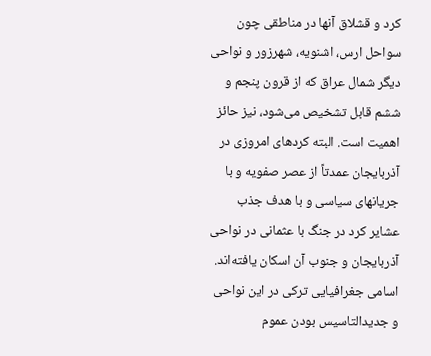کرد و قشلاق آنها در مناطقی چون سواحل ارس، اشنویه، شهرزور و نواحی دیگر شمال عراق که از قرون پنجم و ششم قابل تشخیص می‌شود، نیز حائز اهمیت است. البته کردهای امروزی در آذربایجان عمدتاً از عصر صفویه و با جریانهای سیاسی و با هدف جذب عشایر کرد در جنگ با عثمانی در نواحی آذربایجان و جنوب آن اسکان یافته‌اند. اسامی جغرافیایی ترکی در این نواحی و جدیدالتاسیس بودن عموم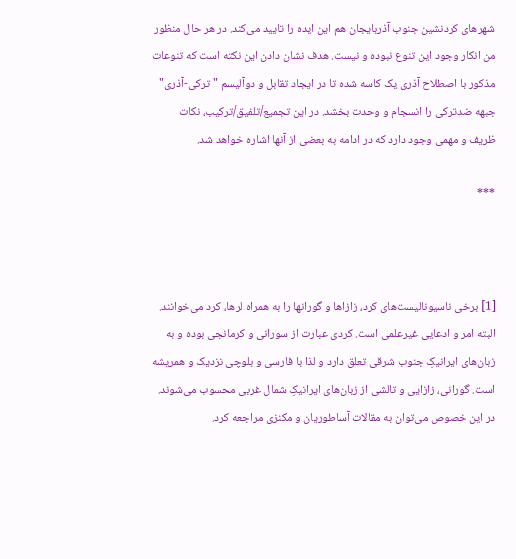شهرهای کردنشین جنوب آذربایجان هم این ایده را تایید می‌کند. در هر حال منظور من انکار وجود این تنوع نبوده و نیست. هدف نشان دادن این نکته است که تنوعات مذکور با اصطلاح آذری یک کاسه شده تا در ایجاد تقابل و دوآلیسم "ترکی-آذری" جبهه ضدترکی را انسجام و وحدت بخشد. در این تجمیع/تلفیق/ترکیب، نکات ظریف و مهمی وجود دارد که در ادامه به بعضی از آنها اشاره خواهد شد.

***



[1] برخی ناسیونالیست‌های کرد، زازاها و گورانها را به همراه لرها، کرد می‌خوانند. البته امر و ادعایی غیرعلمی است. کردی عبارت از سورانی و کرمانجی بوده و به زبان‌های ایرانیکِ جنوب شرقی تعلق دارد و لذا با فارسی و بلوچی نزدیک و همریشه است. گورانی، زازایی و تالشی از زبان‌های ایرانیکِ شمال غربی محسوب می‌شوند. در این خصوص می‌توان به مقالات آساطوریان و مکنزی مراجعه کرد.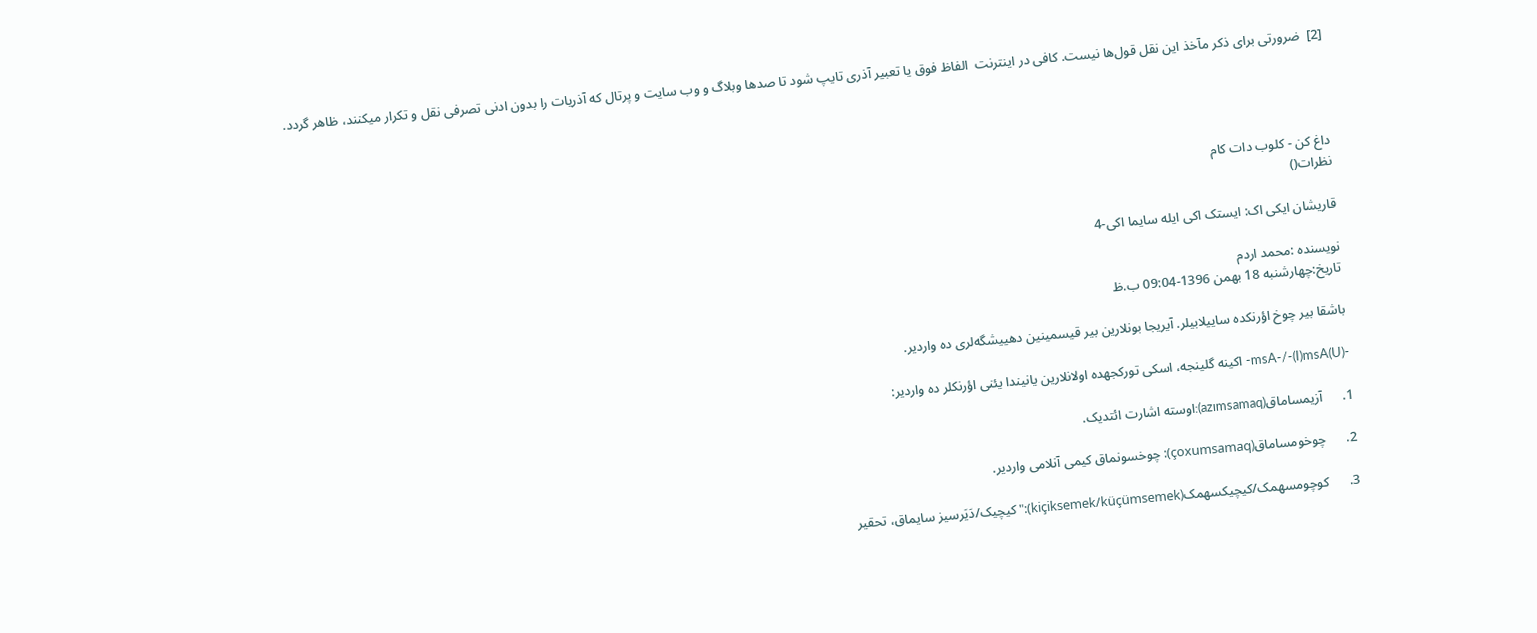[2]  ضرورتی برای ذکر مآخذ این نقل قول‌ها نیست. کافی در اینترنت  الفاظ فوق یا تعبیر آذری تایپ شود تا صدها وبلاگ و وب سایت و پرتال که آذریات را بدون ادنی تصرفی نقل و تکرار میکنند، ظاهر گردد.




داغ کن - کلوب دات کام
نظرات()

قاریشان ایکی اک: ایستک اکی ایله سایما اکی-4

نویسنده :محمد اردم
تاریخ:چهارشنبه 18 بهمن 1396-09:04 ب.ظ

باشقا بیر چوخ اؤرنکده ساییلابیلر. آیریجا بونلارین بیر قیسمینین دهییشگه‌لری ده واردیر.

-(U)msA-/-(I)msA- اکینه گلینجه، اسکی تورکجهده اولانلارین یانیندا یئنی اؤرنکلر ده واردیر:

1.      آزیمساماق(azımsamaq):اوسته اشارت ائتدیک.

2.      چوخومساماق(çoxumsamaq): چوخسونماق کیمی آنلامی واردیر.

3.      کوچومسهمک/کیچیکسهمک(kiçiksemek/küçümsemek):"کیچیک/دَیَرسیز سایماق، تحقیر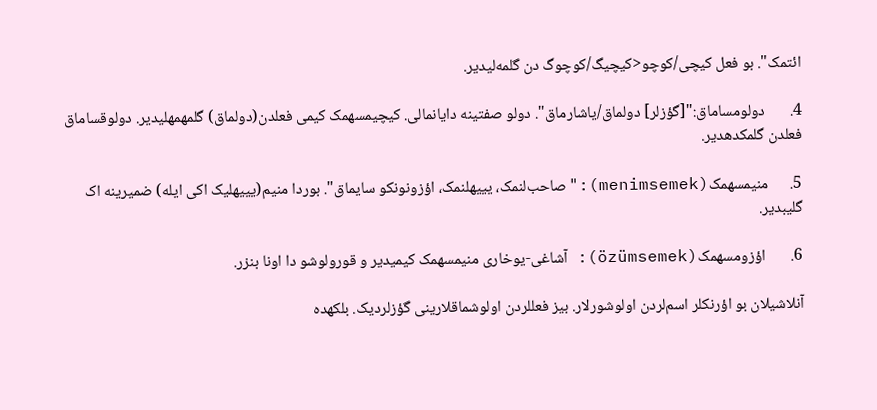ائتمک". بو فعل کیچی/کوچو<کیچیگ/کوچوگ دن گلمه‌لیدیر.

4.       دولومساماق:"[گؤزلر] دولماق/یاشارماق". دولو صفتینه دایانمالی. کیچیمسهمک کیمی فعلدن(دولماق) گلمهمهلیدیر. دولوقساماق فعلدن گلمکدهدیر.

5.      منیمسهمک(menimsemek):"صاحب‌لنمک، یییهلنمک، اؤزونونکو سایماق". بوردا منیم(یییهلیک اکی ایله) ضمیرینه اک گلیبدیر.

6.       اؤزومسهمک(özümsemek): آشاغی-یوخاری منیمسهمک کیمیدیر و قورولوشو دا اونا بنزر.

آنلاشیلان بو اؤرنکلر اسم‌لردن اولوشورلار. بیز فعللردن اولوشماقلارینی گؤزلردیک. بلکهده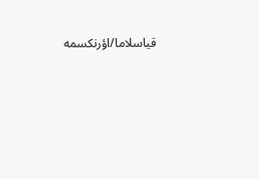قیاسلاما/اؤرنکسمه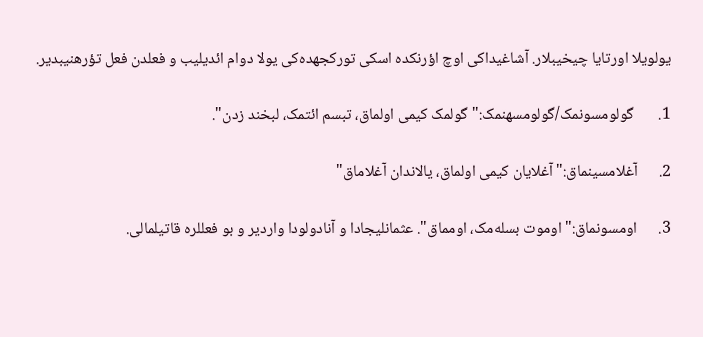یولویلا اورتایا چیخیبلار. آشاغیداکی اوچ اؤرنکده اسکی تورکجهده‌کی یولا دوام ائدیلیب و فعلدن فعل تؤرهنیبدیر.

1.       گولومسونمک/گولومسهنمک:"گولمک کیمی اولماق، تبسم ائتمک، لبخند زدن".

2.      آغلامسینماق:"آغلایان کیمی اولماق، یالاندان آغلاماق"

3.      اومسونماق:"اوموت بسله‌مک، اومماق". عثمانلیجادا و آنادولودا واردیر و بو فعللره قاتیلمالی.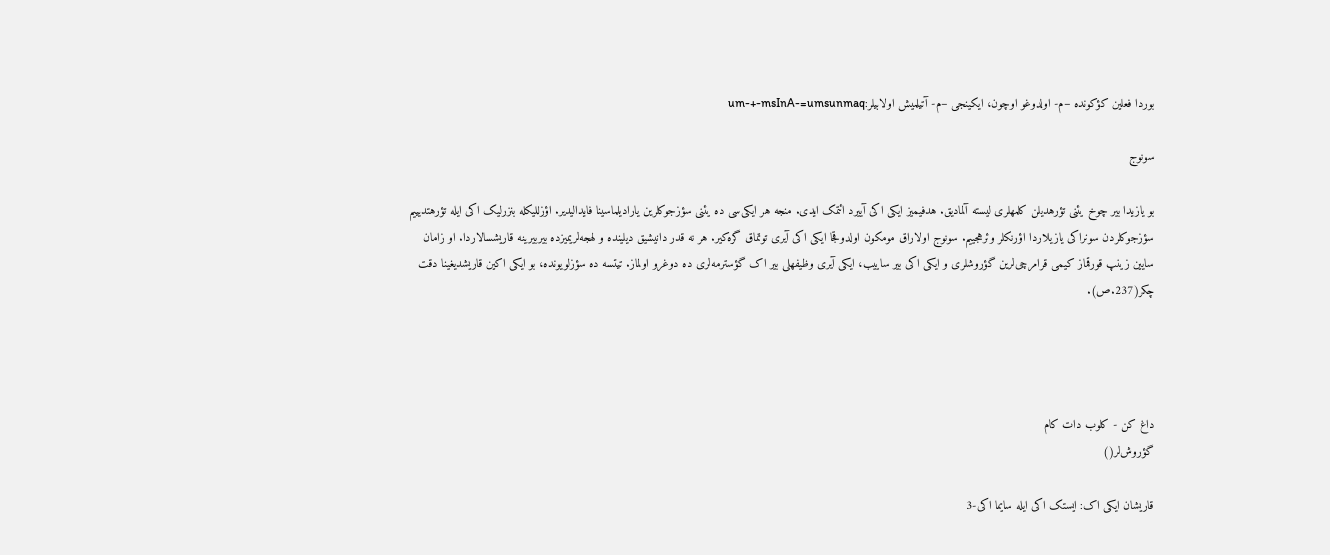بوردا فعلین کؤکونده –م- اولدوغو اوچون، ایکینجی –م- آتیلمیش اولابیلر:um-+-msInA-=umsunmaq

سونوج

بو یازیدا بیر چوخ یئنی تؤرهدیلن کلمهلری لیسته آلمادیق. هدفیمیز ایکی اکی آییرد ائتمک ایدی. منجه هر ایکی‌سی ده یئنی سؤزجوکلرین یارادیلماسینا فایدالیدیر. اؤزللیکله بنزرلیک اکی ایله تؤرهتدیییم سؤزجوکلردن سونراکی یازیلاردا اؤرنکلر وئرهجییم. سونوج اولاراق مومکون اولدوقجا ایکی اکی آیری توتماق گره‌کیر. هر نه قدر دانیشیق دیلینده و لهجه‌لریمیزده بیربیرینه قاریشسالاردا. او زامان سایین زینپ قورقماز کیمی قرامرچی‌لرین گؤروشلری و ایکی اکی بیر ساییب، ایکی آیری وظیفهلی بیر اک گؤسترمه‌لری ده دوغرو اولماز. تیتسه ده سؤزلویونده، بو ایکی اکین قاریشدیغینا دقت چکر(237.ص).




داغ کن - کلوب دات کام
گؤروش‌لر()

قاریشان ایکی اک: ایستک اکی ایله سایما اکی-3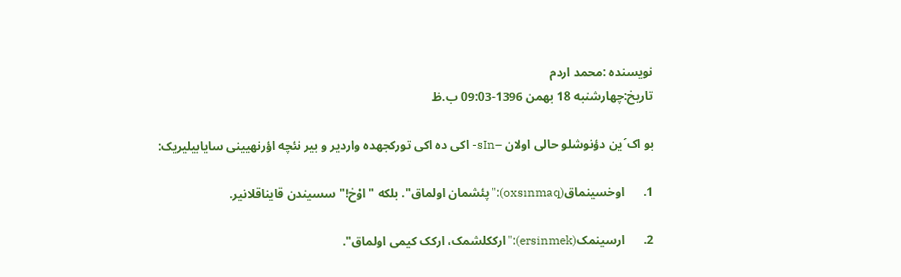نویسنده :محمد اردم
تاریخ:چهارشنبه 18 بهمن 1396-09:03 ب.ظ

بو اک´ین دؤنوشلو حالی اولان –sIn- اکی ده اکی تورکجهده واردیر و بیر نئچه اؤرنهیینی سایابیلیریک:

1.      اوخسینماق(oxsınmaq):"پئشمان اولماق". بلکه "اوْخ!" سسیندن قایناقلانیر.

2.      ارسینمک(ersinmek):"ارککلشمک، ارکک کیمی اولماق".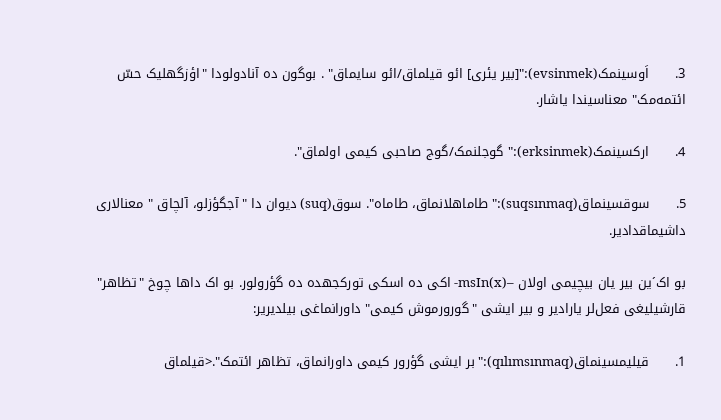3.      اَوسینمک(evsinmek):"[بیر یئری] ائو قیلماق/ائو سایماق" . بوگون ده آنادولودا "اؤزگهلیک حسّ ائتمه‌مک" معناسیندا یاشار.

4.      ارکسینمک(erksinmek):"گوجلنمک/گوج صاحبی کیمی اولماق".

5.      سوقسینماق(suqsınmaq):"طاماهلانماق، طاماه". سوق(suq) دیوان دا "آجگؤزلو، آلچاق " معنالاری داشیماقدادیر.

بو اک´ین بیر یان بیچیمی اولان –(x)msIn- اکی ده اسکی تورکجهده ده گؤرولور. بو اک داها چوخ "تظاهر" قارشیلیغی فعل‌لر یارادیر و بیر ایشی "گورورموش کیمی" داورانماغی بیلدیریر:

1.      قیلیمسینماق(qılımsınmaq):"بر ایشی گؤرور کیمی داورانماق، تظاهر ائتمک".<قیلماق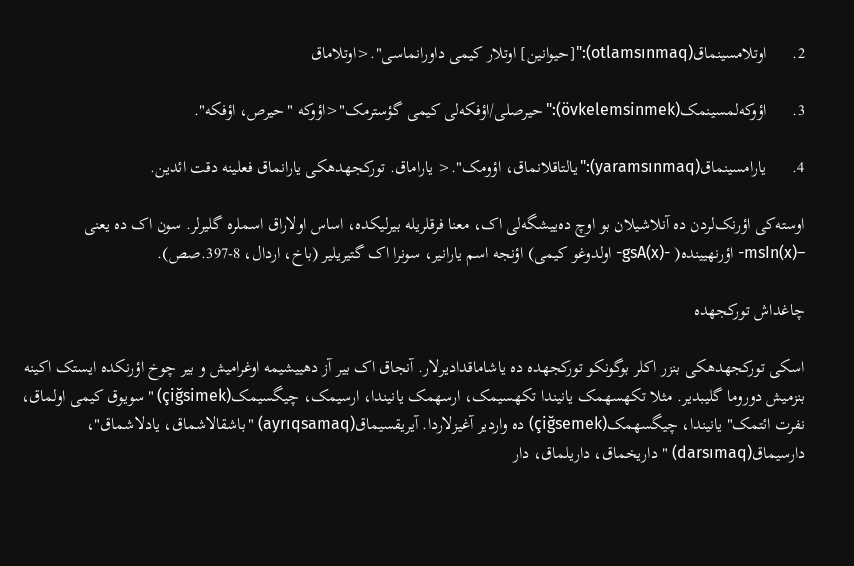2.      اوتلامسینماق(otlamsınmaq):"[حیوانین] اوتلار کیمی داورانماسی".<اوتلاماق

3.      اؤوکه‌لمسینمک(övkelemsinmek):"حیرصلی/اؤفکه‌لی کیمی گؤسترمک"<اؤوکه "حیرص، اؤفکه".

4.      یارامسینماق(yaramsınmaq):"یالتاقلانماق، اؤومک".< یاراماق. تورکجهدهکی یارانماق فعلینه دقت ائدین.

اوسته‌کی اؤرنک‌لردن ده آنلاشیلان بو اوچ ده‌ییشگه‌لی اک، معنا فرقلریله بیرلیکده، اساس اولاراق اسملره گلیرلر. سون اک ده یعنی –(x)msIn- اؤرنهیینده( -(x)gsA- اولدوغو کیمی) اؤنجه اسم یارانیر، سونرا اک گتیریلیر (باخ، اردال، 8-397.صص).

چاغداش تورکجهده

اسکی تورکجهدهکی بنزر اکلر بوگونکو تورکجهده ده یاشاماقدادیرلار. آنجاق اک بیر آز دهییشیمه اوغرامیش و بیر چوخ اؤرنکده ایستک اکینه بنزمیش دوروما گلیبدیر. مثلا تکهسهمک یانیندا تکهسیمک، ارسهمک یانیندا، ارسیمک، چیگسیمک(çiğsimek) "سویوق کیمی اولماق، نفرت ائتمک" یانیندا، چیگسهمک(çiğsemek) ده واردیر آغیزلاردا. آیریقسیماق(ayrıqsamaq) "باشقالاشماق، یادلاشماق"، دارسیماق(darsımaq) "داریخماق، داریلماق، دار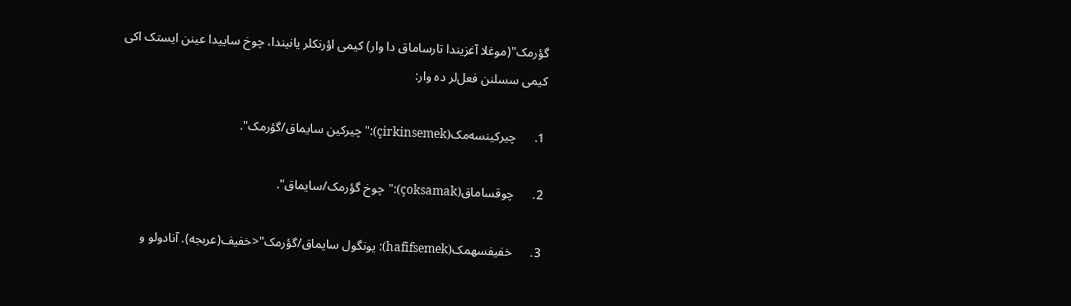گؤرمک"(موغلا آغزیندا تارساماق دا وار) کیمی اؤرنکلر یانیندا، چوخ ساییدا عینن ایستک اکی کیمی سسلنن فعل‌لر ده وار:

1.      چیرکینسه‌مک(çirkinsemek):"چیرکین سایماق/گؤرمک".

2.      چوقساماق(çoksamak):"چوخ گؤرمک/سایماق".

3.      خفیفسهمک(hafifsemek): یونگول سایماق/گؤرمک"<خفیف(عربجه). آنادولو و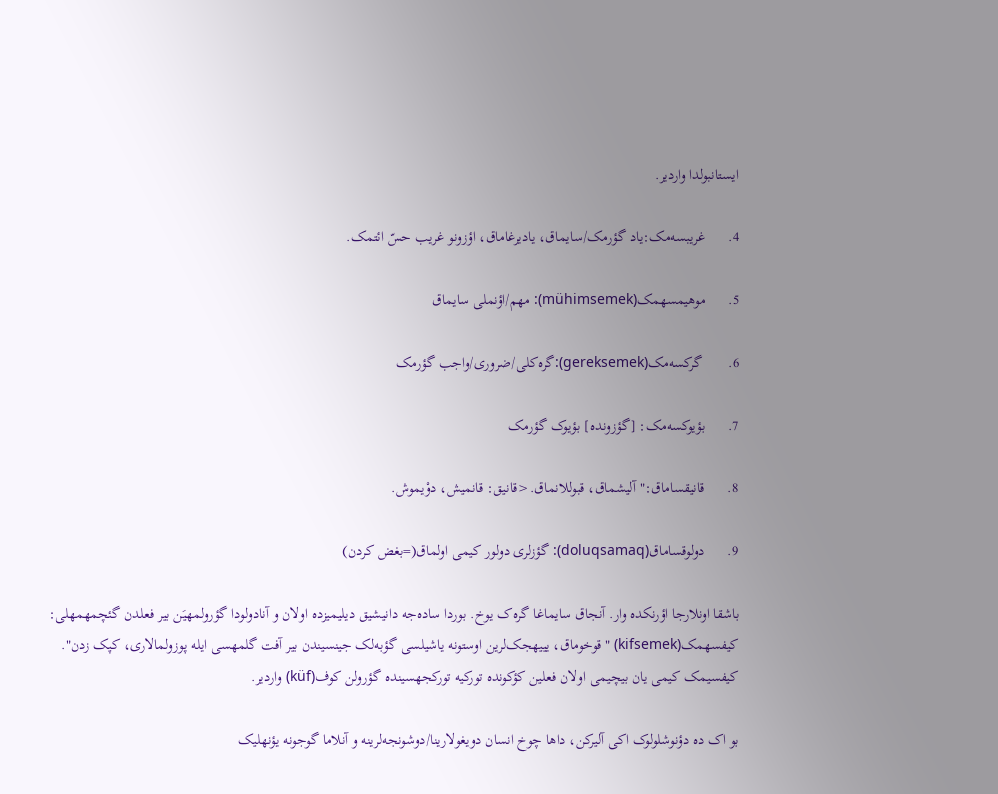ایستانبولدا واردیر.

4.      غریبسه‌مک:یاد گؤرمک/سایماق، یادیرغاماق، اؤزونو غریب حسّ ائتمک.

5.      موهیمسهمک(mühimsemek): مهم/اؤنملی سایماق

6.       گرکسه‌مک(gereksemek):گره‌کلی/ضروری/واجب گؤرمک

7.      بؤیوکسه‌مک: [گؤزونده] بؤیوک گؤرمک

8.      قانیقساماق:"آلیشماق، قبوللانماق.<قانیق: قانمیش، دوْیموش.

9.      دولوقساماق(doluqsamaq): گؤزلری دولور کیمی اولماق(=بغض کردن)

باشقا اونلارجا اؤرنکده وار. آنجاق سایماغا گره‌ک یوخ. بوردا ساده‌جه دانیشیق دیلیمیزده اولان و آنادولودا گؤرولمهیَن بیر فعلدن گئچمهمهلی: کیفسهمک(kifsemek) "قوخوماق، یییهجک‌لرین اوستونه یاشیلسی گؤبه‌لک جینسیندن بیر آفت گلمهسی ایله پوزولمالاری، کپک زدن". کیفسیمک کیمی یان بیچیمی اولان فعلین کؤکونده تورکیه تورکجهسینده گؤرولن کوف(küf) واردیر.

بو اک ده دؤنوشلولوک اکی آلیرکن، داها چوخ انسان دویغولارینا/دوشونجه‌لرینه و آنلاما گوجونه یؤنهلیک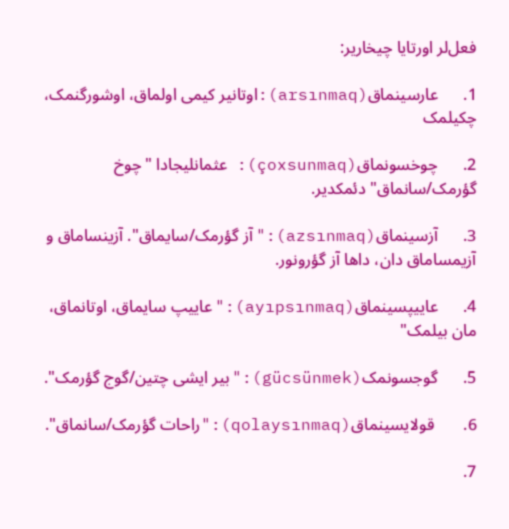فعل‌لر اورتایا چیخاریر:

1.      عارسینماق(arsınmaq):اوتانیر کیمی اولماق، اوشورگنمک، چکیلمک

2.      چوخسونماق(çoxsunmaq): عثمانلیجادا "چوخ گؤرمک/سانماق" دئمکدیر.

3.      آزسینماق(azsınmaq):"آز گؤرمک/سایماق". آزینساماق و آزیمساماق دان، داها آز گؤرونور.

4.      عاییپسینماق(ayıpsınmaq):"عاییپ سایماق، اوتانماق، مان بیلمک"

5.      گوجسونمک(gücsünmek):"بیر ایشی چتین/گوج گؤرمک".

6.       قولایسینماق(qolaysınmaq):"راحات گؤرمک/سانماق".

7.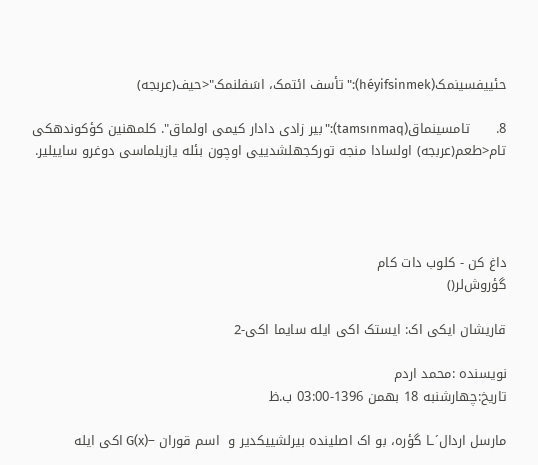حئییفسینمک(héyifsinmek):"تأسف ائتمک، اسَفلنمک"<حیف(عربجه)

8.      تامسینماق(tamsınmaq):"بیر زادی دادار کیمی اولماق". کلمهنین کؤکوندهکی تام<طعم(عربجه) اولسادا منجه تورکجهلشدییی اوچون بئله یازیلماسی دوغرو ساییلیر.




داغ کن - کلوب دات کام
گؤروش‌لر()

قاریشان ایکی اک: ایستک اکی ایله سایما اکی-2

نویسنده :محمد اردم
تاریخ:چهارشنبه 18 بهمن 1396-03:00 ب.ظ

مارسل اردال´ـا گؤره، بو اک اصلینده بیرلشییکدیر و  اسم قوران –(x)G اکی ایله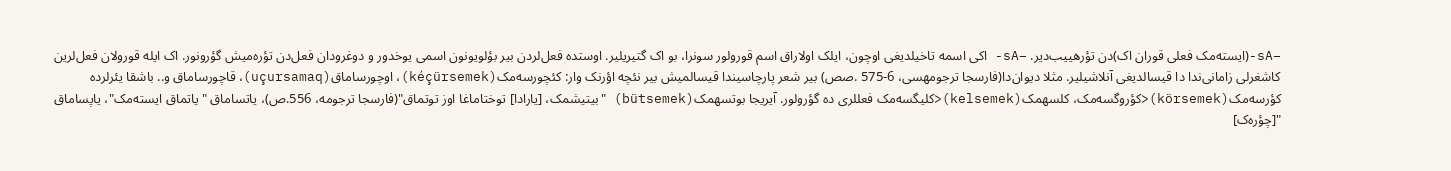–sA-(ایسته‌مک فعلی قوران اک)دن تؤرهییب‌دیر. –sA- اکی اسمه تاخیلدیغی اوچون، ایلک اولاراق اسم قورولور سونرا، بو اک گتیریلیر. اوستده فعل‌لردن بیر بؤلویونون اسمی یوخدور و دوغرودان فعل‌دن تؤره‌میش گؤرونور. اک ایله قورولان فعل‌لرین کاشغرلی زامانی‌ندا دا قیسالدیغی آنلاشیلیر. مثلا دیوان‌دا(فارسجا ترجومهسی، 6-575 .صص) بیر شعر پارچاسیندا قیسالمیش بیر نئچه اؤرنک وار: کئچورسه‌مک(kéçürsemek)، اوچورساماق(uçursamaq)، قاچورساماق و.. باشقا یئرلرده کؤرسه‌مک(körsemek)<کؤروگسه‌مک، کلسهمک(kelsemek)<کلیگسه‌مک فعللری ده گؤرولور. آیریجا بوتسهمک(bütsemek) "بیتیشمک، [یارادا] توختاماغا اوز توتماق"(فارسجا ترجومه، 556.ص)، یاتساماق "یاتماق ایسته‌مک"، یاپساماق "[چؤره‌ک]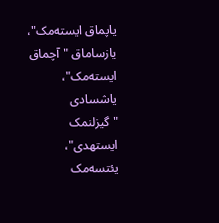یاپماق ایسته‌مک"، یازساماق "آچماق ایسته‌مک"، یاشسادی "گیزلنمک ایستهدی"، یئتسه‌مک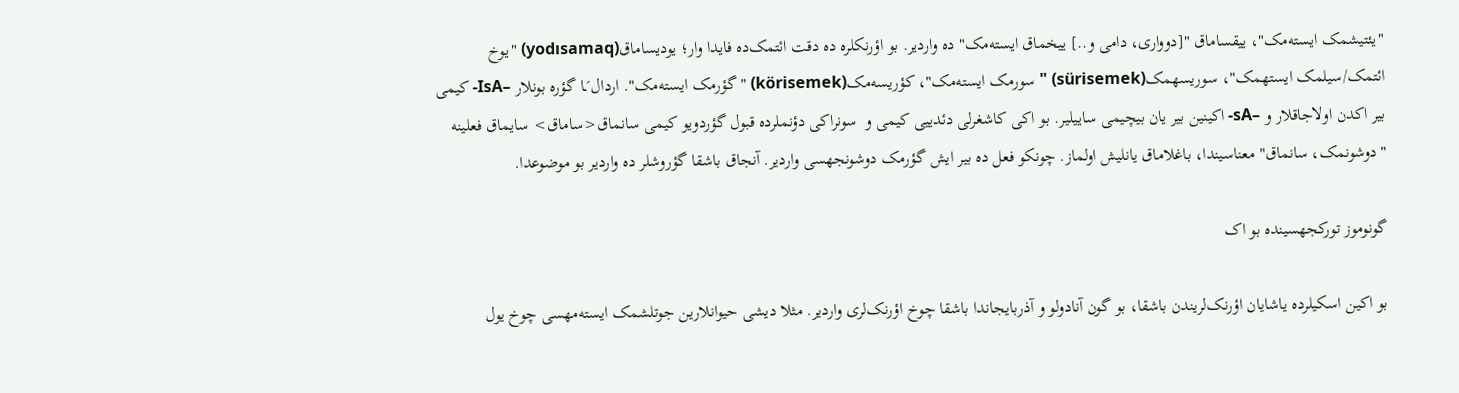"یئتیشمک ایسته‌مک"، ییقساماق "[دوواری، دامی و..] ییخماق ایسته‌مک" ده واردیر. بو اؤرنکلره ده دقت ائتمک‌ده فایدا وار؛ یودیساماق(yodısamaq) "یوخ ائتمک/سیلمک ایستهمک"، سوریسهمک(sürisemek) " سورمک ایسته‌مک"، کؤریسه‌مک(körisemek) "گؤرمک ایسته‌مک". اردال´ـا گؤره بونلار –IsA- کیمی  بیر اکدن اولاجاقلار و –sA- اکینین بیر یان بیچیمی ساییلیر. بو اکی کاشغرلی دئدییی کیمی و  سونراکی دؤنملرده قبول گؤردویو کیمی سانماق<ساماق> سایماق فعلینه "دوشونمک، سانماق" معناسیندا، باغلاماق یانلیش اولماز. چونکو فعل ده بیر ایش گؤرمک دوشونجهسی واردیر. آنجاق باشقا گؤروشلر ده واردیر بو موضوعدا.

گونوموز تورکجهسینده بو اک

بو اکین اسکیلرده یاشایان اؤرنک‌لریندن باشقا، بو گون آنادولو و آذربایجاندا باشقا چوخ اؤرنک‌لری واردیر. مثلا دیشی‌ حیوانلارین جوتلشمک‌ ایسته‌مهسی چوخ یول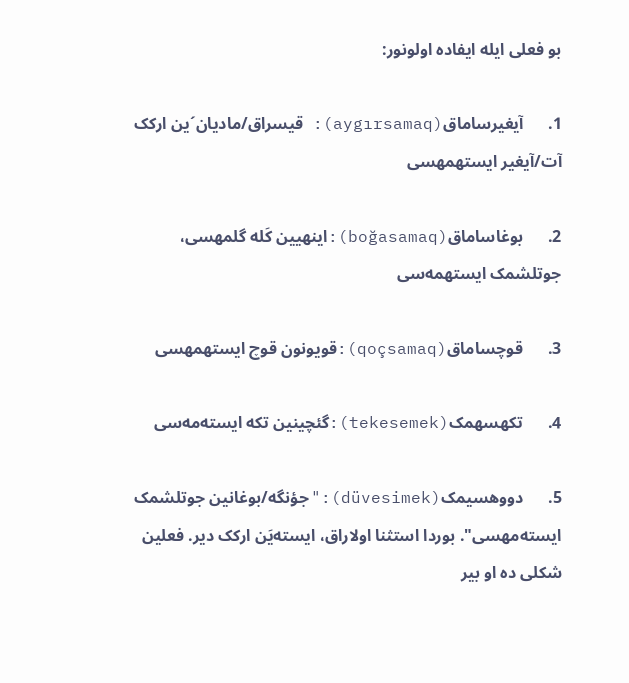بو فعلی ایله ایفاده اولونور:

1.      آیغیرساماق(aygırsamaq): قیسراق/مادیان´ین ارکک آت/آیغیر ایستهمهسی

2.      بوغاساماق(boğasamaq):اینهیین کَله گلمهسی، جوتلشمک ایستهمه‌سی

3.      قوچساماق(qoçsamaq):قویونون قوچ ایستهمهسی

4.      تکهسهمک(tekesemek):گئچینین تکه ایسته‌مه‌سی

5.      دووهسیمک(düvesimek):"جؤنگه/بوغانین جوتلشمک ایسته‌مهسی". بوردا استثنا اولاراق، ایسته‌یَن ارکک دیر. فعلین شکلی ده او بیر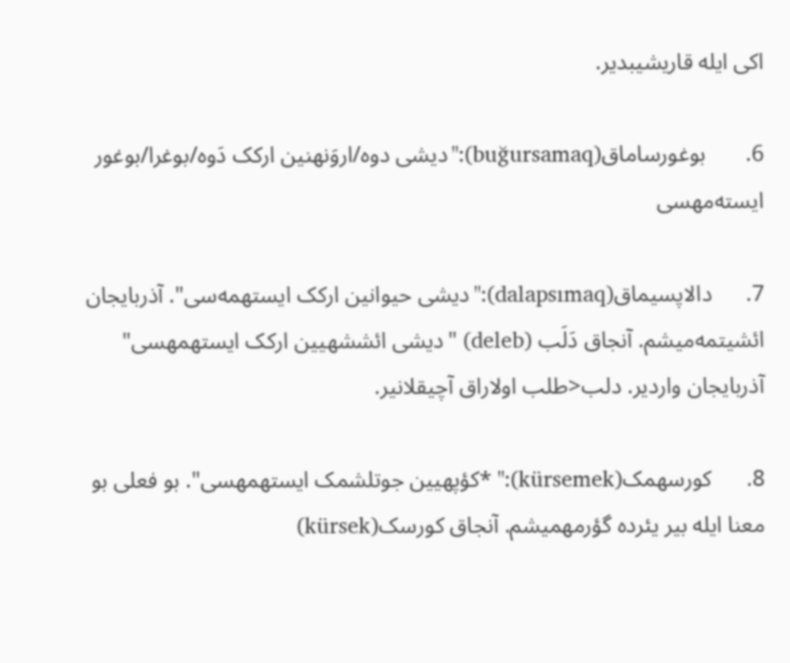اکی ایله قاریشیبدیر.

6.       بوغورساماق(buğursamaq):"دیشی دوه/اروَنهنین ارکک دَوه/بوغرا/بوغور ایسته‌مهسی

7.      دالاپسیماق(dalapsımaq):"دیشی حیوانین ارکک ایستهمه‌سی". آذربایجان ائشیتمه‌میشم. آنجاق دَلَب (deleb) "دیشی ائششهیین ارکک ایستهمهسی" آذربایجان واردیر. دلب<طلب اولاراق آچیقلانیر.

8.      کورسهمک(kürsemek):" *کؤپهیین جوتلشمک ایستهمهسی". بو فعلی بو معنا ایله بیر یئرده گؤرمهمیشم. آنجاق کورسک(kürsek)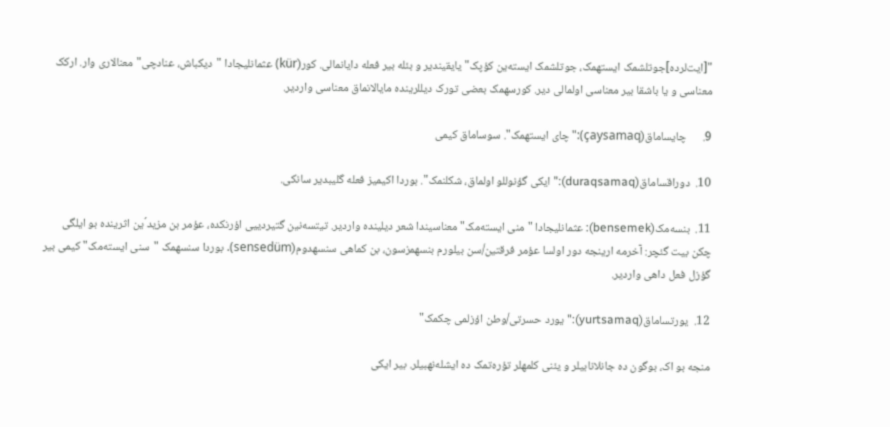"[ایت‌لرده]جوتلشمک ایستهمک، جوتلشمک ایسته‌ین کؤپک" یایقیندیر و بئله بیر فعله دایانمالی. کور(kür) عثمانلیجادا "دیکباش، عنادچی" معنالاری وار. ارکک معناسی و یا باشقا بیر معناسی اولمالی دیر. کورسهمک بعضی تورک دیللرینده مایالانماق معناسی واردیر.

9.      چایساماق(çaysamaq):"چای ایستهمک". سوساماق کیمی

10.  دوراقساماق(duraqsamaq):"ایکی گؤنوللو اولماق، شکلنمک". بوردا اکیمیز فعله گلیبدیر سانکی.

11.  بنسه‌مک(bensemek): عثمانلیجادا "منی ایسته‌مک" معناسیندا شعر دیلینده واردیر. تیتسه‌نین گتیردییی اؤرنکده، عؤمر بن مزید´ین اثرینده بو ایلگی چکن بیت گئچر: آخرمه ارینجه دور اولسا عؤمر فرقتین/سن بیلورم بنسهمزسون، بن کماهی سنسهدوم(sensedüm). بوردا سنسهمک "سنی ایسته‌مک" کیمی بیر گؤزل فعل داهی واردیر.

12.  یورتساماق(yurtsamaq):"یورد حسرتی/وطن اؤزلمی چکمک"

منجه بو اک، بوگون ده جانلانابیلر و یئنی کلمهلر تؤره‌تمک‌ ده ایشله‌نهبیلر. بیر ایکی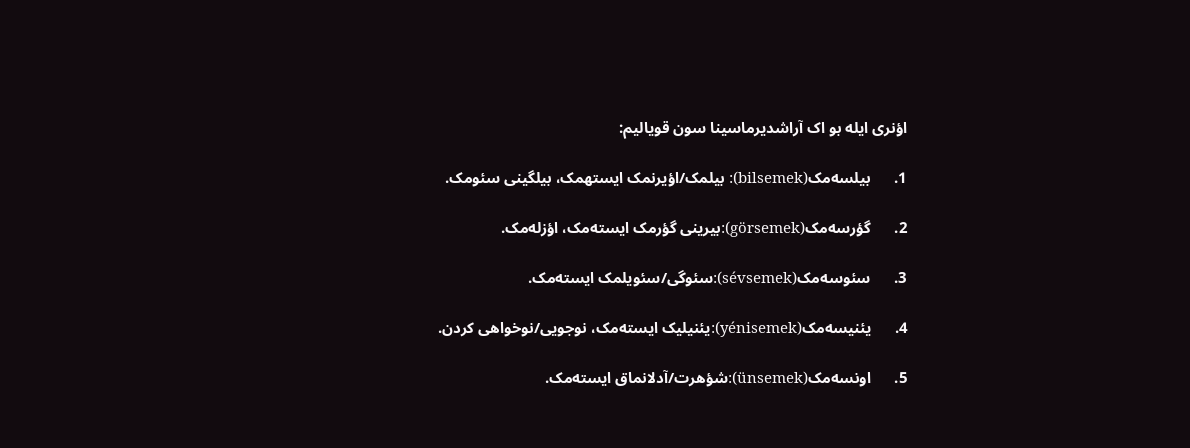اؤنری ایله بو اک آراشدیرماسینا سون قویالیم:

1.      بیلسه‌مک(bilsemek): بیلمک/اؤیرنمک ایستهمک، بیلگینی سئومک.

2.      گؤرسه‌مک(görsemek):بیرینی گؤرمک ایسته‌مک، اؤزله‌مک.

3.      سئوسه‌مک(sévsemek):سئوگی/سئویلمک ایسته‌مک.

4.      یئنیسه‌مک(yénisemek):یئنیلیک ایسته‌مک، نوجویی/نوخواهی کردن.

5.      اونسه‌مک(ünsemek):شؤهرت/آدلانماق ایسته‌مک.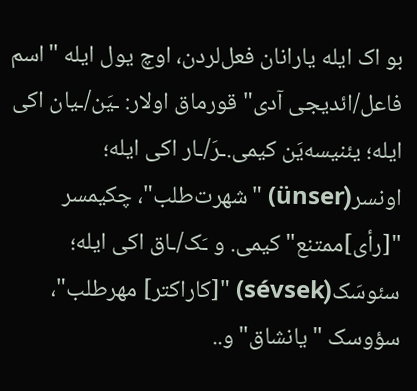بو اک ایله یارانان فعل‌لردن، اوچ یول ایله "اسم فاعل/ائدیجی آدی" قورماق اولار: ـیَن/ـیان اکی ایله؛ یئنیسه‌یَن کیمی.ـرَ/ـار اکی ایله؛ اونسر(ünser) "شهرت‌طلب"، چکیمسر "[رأی]ممتنع" کیمی. و ـَک/ـاق اکی ایله؛ سئوسَک(sévsek) "[کاراکتر] مهرطلب"، سؤوسک "یانشاق" و..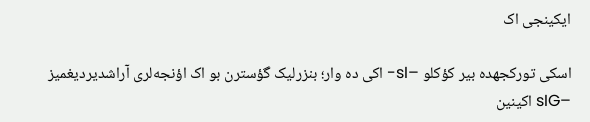ایکینجی اک

اسکی تورکجهده بیر کؤکلو –sI- اکی ده وار؛ بنزرلیک گؤسترن بو اک اؤنجه‌لری آراشدیردیغمیز –sIG اکینین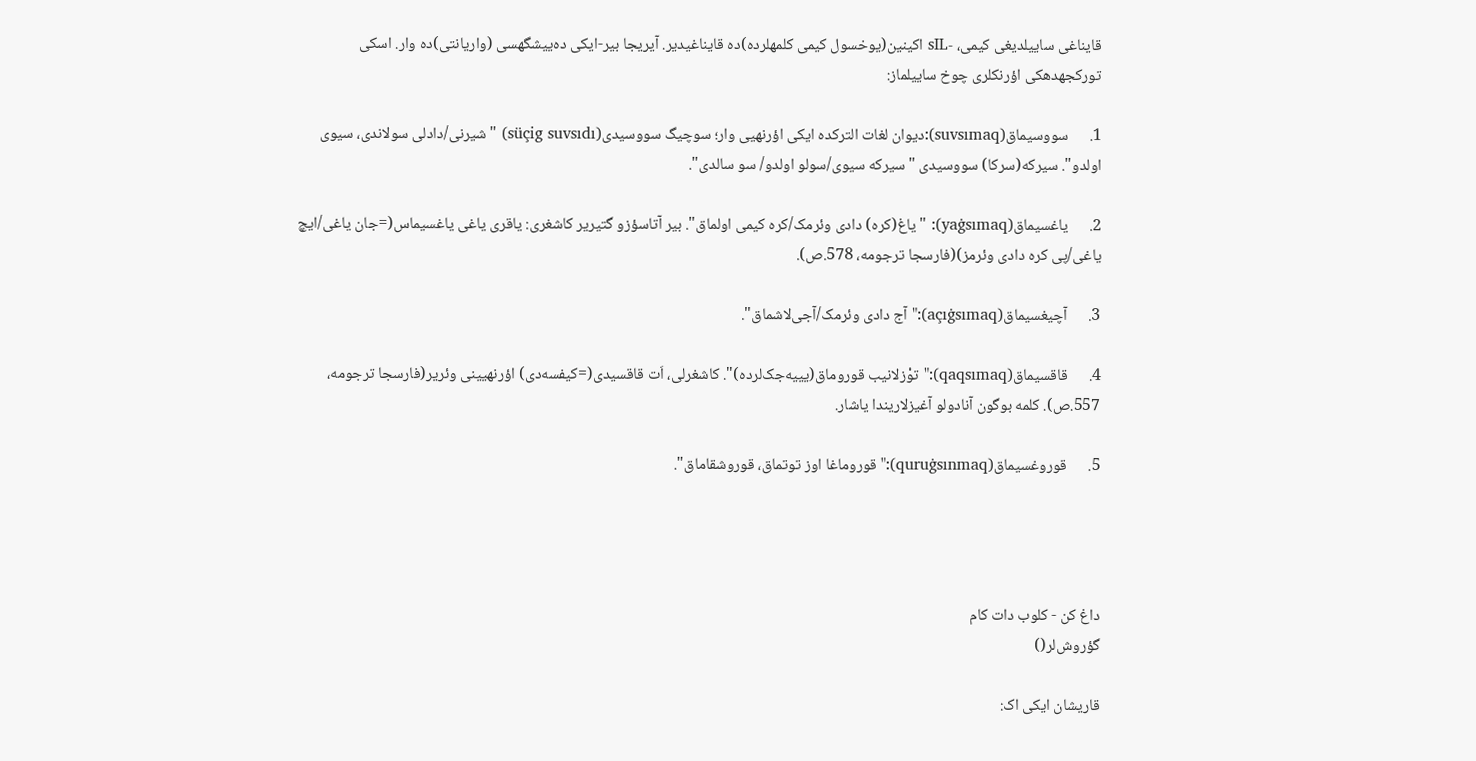قایناغی ساییلدیغی کیمی، -sIL اکینین(یوخسول کیمی کلمهلرده)ده قایناغیدیر. آیریجا بیر-ایکی ده‌ییشگهسی (واریانتی)ده وار. اسکی تورکجهدهکی اؤرنکلری چوخ ساییلماز:

1.      سووسیماق(suvsımaq):دیوان لغات الترکده ایکی اؤرنهیی وار؛ سوچیگ سووسیدی(süçig suvsıdı) "شیرنی/دادلی سولاندی، سیوی اولدو". سیرکه(سرکا) سووسیدی "سیرکه سیوی/سولو اولدو/ سو سالدی".

2.      یاغسیماق(yaġsımaq): "یاغ(کره) دادی وئرمک/کره کیمی اولماق". بیر آتاسؤزو گتیریر کاشغری: یاقری یاغی یاغسیماس(=جان یاغی/ایچ یاغی/پی کره دادی وئرمز)(فارسجا ترجومه، 578.ص).

3.      آچیغسیماق(açıġsımaq):"آج دادی وئرمک/آجی‌لاشماق".

4.      قاقسیماق(qaqsımaq):"توْزلانیب قوروماق(یییه‌جک‌لرده)". کاشغرلی، اَت قاقسیدی(=کیفسه‌دی) اؤرنهیینی وئریر(فارسجا ترجومه، 557.ص). کلمه بوگون آنادولو آغیزلاریندا یاشار.

5.      قوروغسیماق(quruġsınmaq):"قوروماغا اوز توتماق، قوروشقاماق".




داغ کن - کلوب دات کام
گؤروش‌لر()

قاریشان ایکی اک: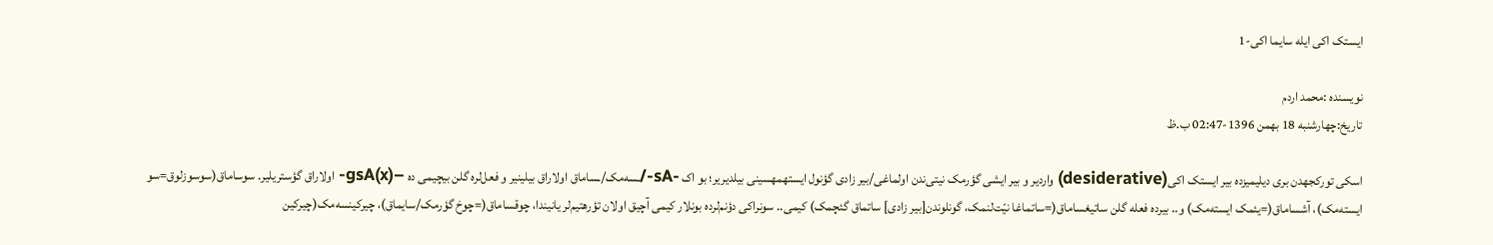ایستک اکی ایله سایما اکی-1

نویسنده :محمد اردم
تاریخ:چهارشنبه 18 بهمن 1396-02:47 ب.ظ

اسکی تورکجهدن بری دیلیمیزده بیر ایستک اکی(desiderative) واردیر و بیر ایشی گؤرمک نیتی‌ندن اولماغی/بیر زادی گؤنول ایستهمهسینی بیلدیریر؛ بو اک -sA-/ـسه‌مک/ـساماق اولاراق بیلینیر و فعل‌لره گلن بیچیمی ده –(x)gsA- اولاراق گؤستریلیر. سوساماق(سوسوزلوق=سو ایسته‌مک)، آشساماق(=یئمک ایسته‌مک) و.. بیرده فعله گلن ساتیغساماق(=ساتماغا نیّت‌لنمک، گونلوندن[بیر زادی] ساتماق گئچمک) کیمی.. سونراکی دؤنم‌لرده بونلار کیمی آچیق اولان تؤرهتیم‌لر یانیندا، چوقساماق(=چوخ گؤرمک/سایماق)، چیرکینسه‌مک(چیرکین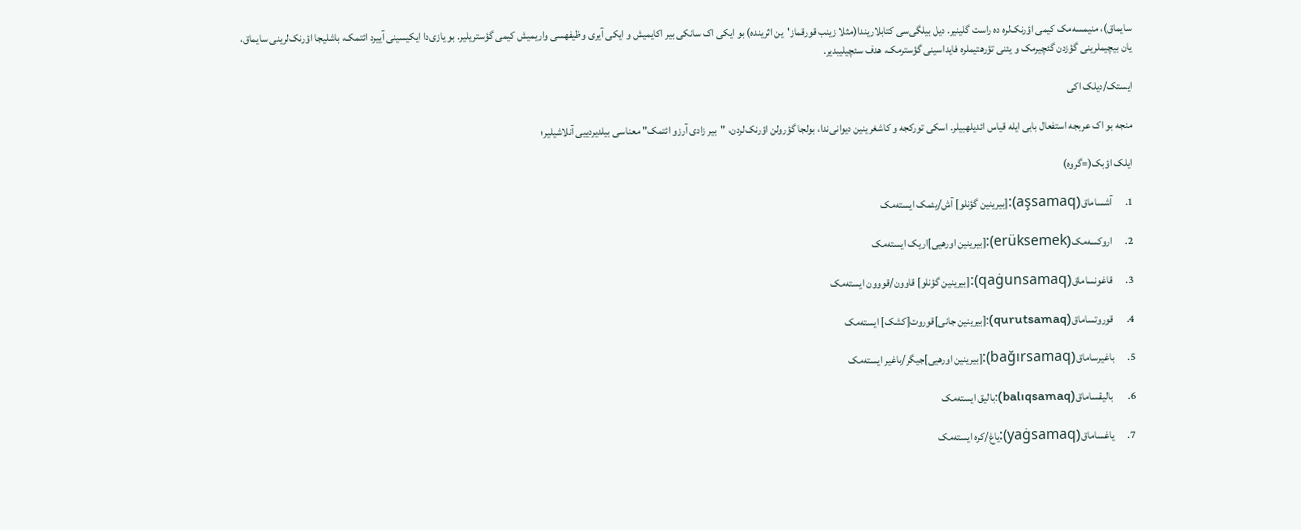سایماق)، منیمسه‌مک کیمی اؤرنک‌لره ده راست گلینیر. دیل بیلگی‌سی کتابلاریندا(مثلا زینب‌ قورقماز'ین اثرینده) بو ایکی اک سانکی بیر اکایمیش و ایکی آیری وظیفهسی واریمیش کیمی گؤستریلیر. بو یازی‌دا ایکیسینی آییرد ائتمک، باشلیجا اؤرنک‌لرینی سایماق، یان بیچیملرینی گؤزدن گئچیرمک و یئنی تؤرهتیملره فایداسینی گؤسترمک، هدف سئچیلیبدیر.

ایستک/دیلک اکی

منجه بو اک عربجه‌ استفعال بابی ایله قیاس ائدیلهبیلر. اسکی تورکجه و کاشغرینین دیوانی‌ندا، بولجا گؤرولن اؤرنک‌لردن، "بیر زادی آرزو ائتمک" معناسی بیلدیردییی آنلاشیلیر؛

ایلک اؤبک(=گروه)

1.      آشساماق(aşsamaq):[بیرینین گؤنلو] آش/یئمک ایسته‌مک

2.      اروکسه‌مک(erüksemek):[بیرینین اورهیی]اریک ایسته‌مک

3.      قاغونساماق(qaġunsamaq):[بیرینین گؤنلو] قاوون/قووون ایسته‌مک

4.      قوروتساماق(qurutsamaq):[بیرینین جانی]قوروت[کشک] ایسته‌مک

5.      باغیرساماق(bağırsamaq):[بیرینین اورهیی]جیگر/باغیر ایسته‌مک

6.       بالیقساماق(balıqsamaq):بالیق ایسته‌مک

7.      یاغساماق(yaġsamaq):یاغ/کره ایسته‌مک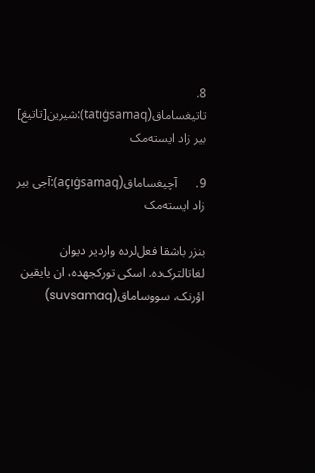8.      تاتیغساماق(tatıġsamaq):شیرین[تاتیغ] بیر زاد ایسته‌مک

9.      آچیغساماق(açıġsamaq):آجی بیر زاد ایسته‌مک

بنزر باشقا فعل‌لرده واردیر دیوان لغاتالترک‌ده. اسکی تورکجهده، ان یایقین اؤرنک، سووساماق(suvsamaq)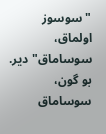"سوسوز اولماق، سوساماق"دیر. بو گون، سوساماق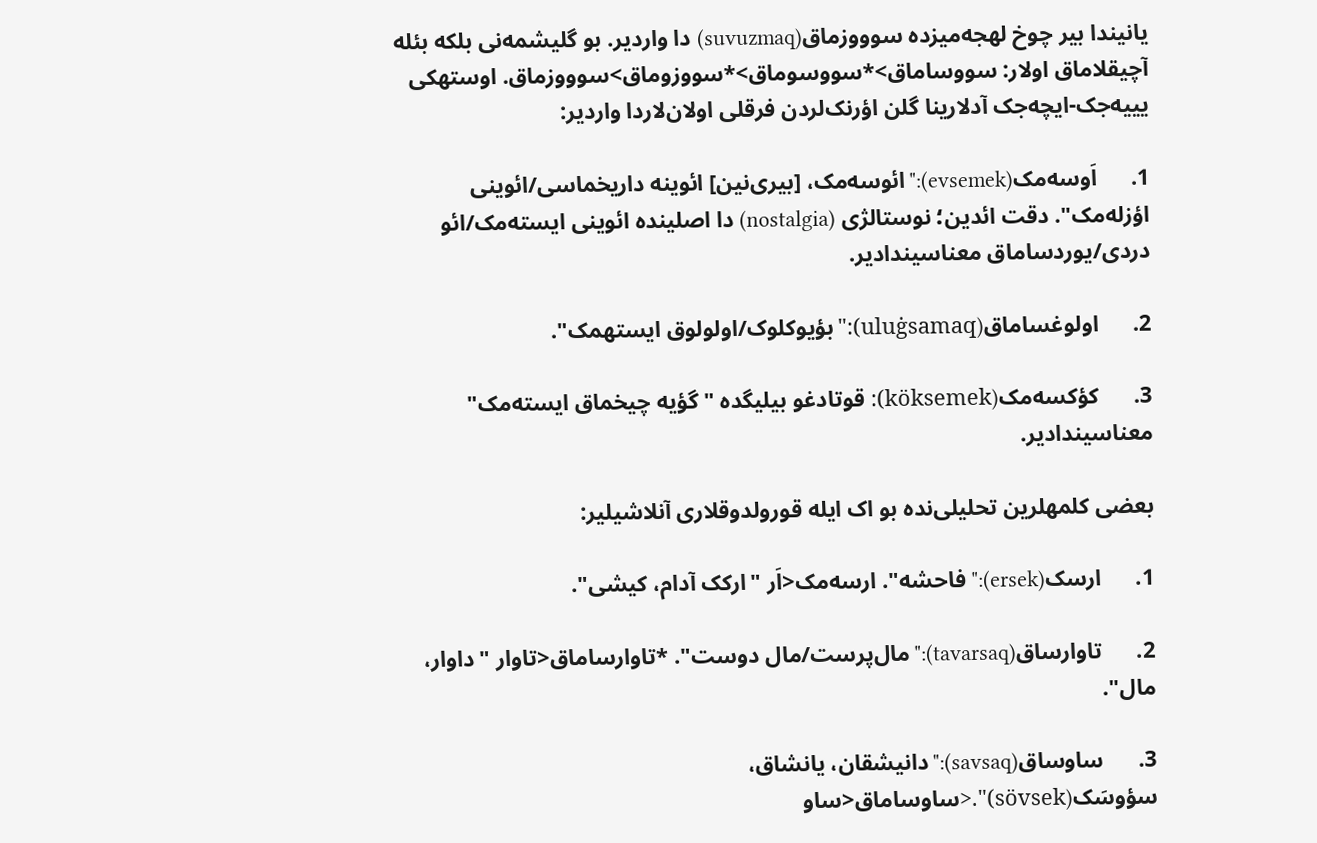یانیندا بیر چوخ لهجه‌میزده سوووزماق(suvuzmaq) دا واردیر. بو گلیشمه‌نی بلکه بئله آچیقلاماق اولار: سووساماق>*سووسوماق>*سووزوماق>سوووزماق. اوستهکی یییه‌جک-ایچه‌جک آدلارینا گلن اؤرنک‌لردن فرقلی اولان‌لاردا واردیر:

1.      اَوسه‌مک(evsemek):"ائوسه‌مک، [بیری‌نین] ائوینه داریخماسی/ائوینی اؤزله‌مک". دقت ائدین؛ نوستالژی (nostalgia) دا اصلینده ائوینی ایسته‌مک/ائو دردی/یوردساماق معناسیندادیر.

2.      اولوغساماق(uluġsamaq):"بؤیوکلوک/اولولوق ایستهمک".

3.      کؤکسه‌مک(köksemek): قوتادغو بیلیگده "گؤیه چیخماق ایسته‌مک" معناسیندادیر.

بعضی کلمهلرین تحلیلی‌نده بو اک ایله قورولدوقلاری آنلاشیلیر:

1.      ارسک(ersek):"فاحشه". ارسه‌مک<اَر "ارکک آدام، کیشی".

2.      تاوارساق(tavarsaq):"مال‌پرست/مال دوست". *تاوارساماق<تاوار "داوار، مال".

3.      ساوساق(savsaq):"دانیشقان، یانشاق، سؤوسَک(sövsek)".<ساوساماق<ساو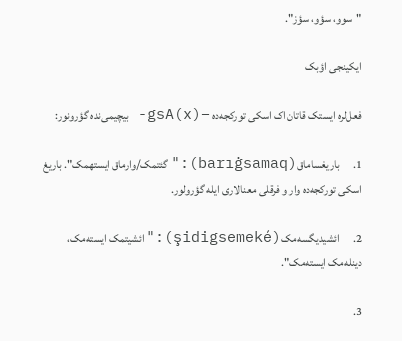"سوو، سؤو، سؤز".

ایکینجی اؤبک

فعل‌لره ایستک قاتان اک اسکی تورکجه‌ده –(x)gsA- بیچیمی‌نده گؤرونور:

1.      باریغساماق(barıġsamaq):"گئتمک/وارماق ایستهمک". باریغ اسکی تورکجه‌ده وار و فرقلی معنالاری ایله گؤرولور.

2.      ائشیدیگسه‌مک(şidigsemeké):"ائشیتمک ایسته‌مک، دینله‌مک ایسته‌مک".

3.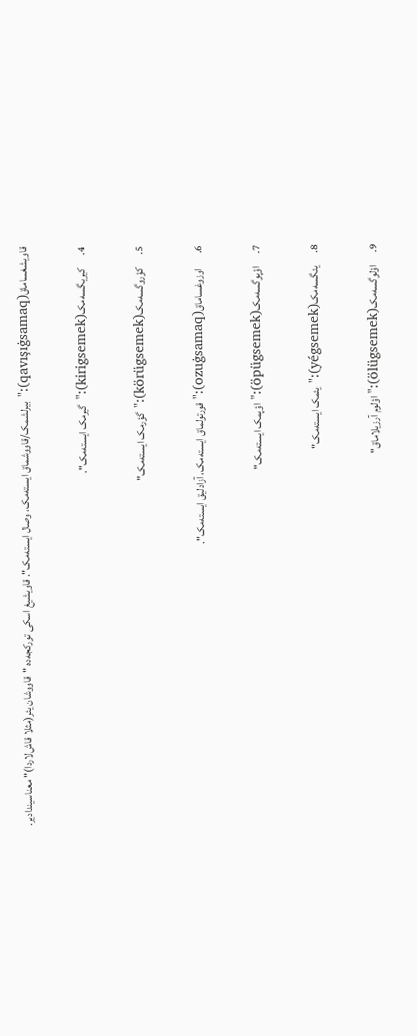قاویشغساماق(qavışıġsamaq):"بیرلشمک/قاووشماق ایسته‌مک، وصال ایسته‌مک". قاویشیغ اسکی تورکجه‌ده "قاووشان یئر(مثلا قاش‌لاردا)" معناسیندادیر.

4.      کیریگسه‌مک(kirigsemek):"گیرمک ایسته‌مک".

5.      کؤروگسه‌مک(körügsemek):"گؤرمک ایسته‌مک"

6.       اوزوغساماق(ozuġsamaq):"قورتولماق ایسته‌مک، آزادلیق ایسته‌مک".

7.      اؤپوگسه‌مک(öpügsemek):"اؤپمک ایسته‌مک"

8.      یئگسه‌مک(yégsemek):"یئمک ایسته‌مک"

9.      اؤلوگسه‌مک(ölügsemek):"اؤلوم آرزیلاماق"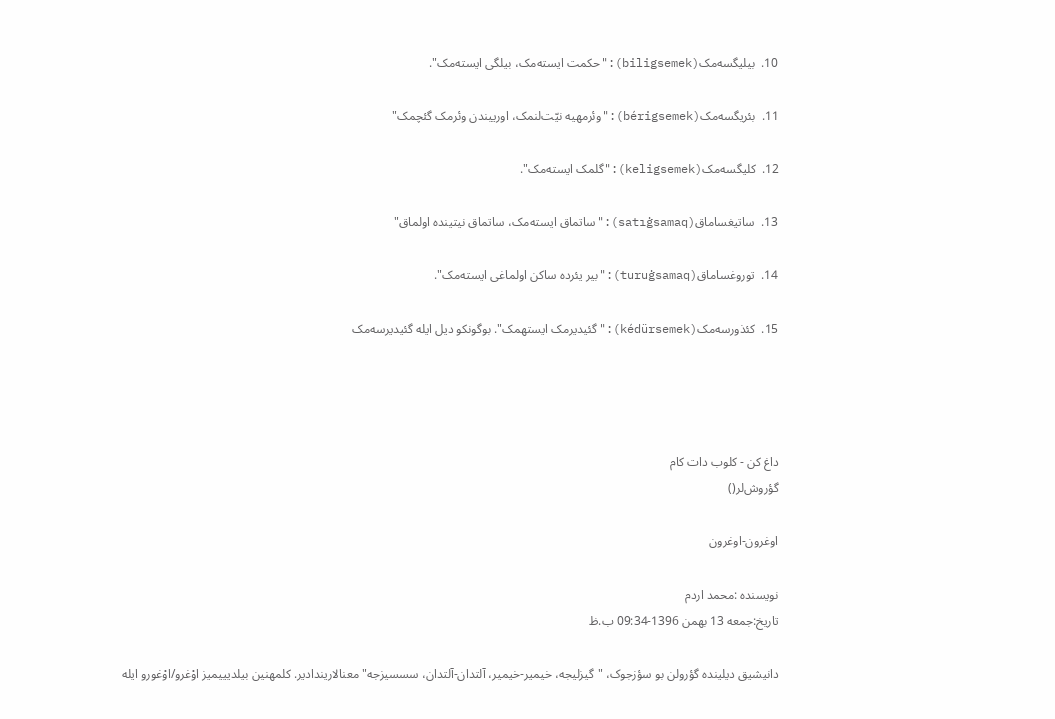10.  بیلیگسه‌مک(biligsemek):"حکمت ایسته‌مک، بیلگی ایسته‌مک".

11.  بئریگسه‌مک(bérigsemek):"وئرمهیه نیّت‌لنمک، اورییندن وئرمک گئچمک"

12.  کلیگسه‌مک(keligsemek):"گلمک ایسته‌مک".

13.  ساتیغساماق(satıġsamaq):"ساتماق ایسته‌مک، ساتماق نیتینده اولماق"

14.  توروغساماق(turuġsamaq):"بیر یئرده ساکن اولماغی ایسته‌مک".

15.  کئذورسه‌مک(kédürsemek):"گئیدیرمک ایستهمک". بوگونکو دیل ایله گئیدیرسه‌مک




داغ کن - کلوب دات کام
گؤروش‌لر()

اوغرون-اوغرون

نویسنده :محمد اردم
تاریخ:جمعه 13 بهمن 1396-09:34 ب.ظ

دانیشیق دیلینده گؤرولن بو سؤزجوک، "گیزلیجه، خیمیر-خیمیر، آلتدان-آلتدان، سسسیزجه" معنالاریندادیر. کلمهنین بیلدیییمیز اوْغرو/اوْغورو ایله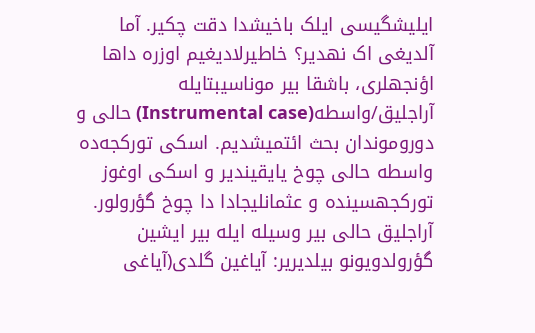ایلیشگیسی ایلک باخیشدا دقت چکیر. آما آلدیغی اک نهدیر؟ خاطیرلادیغیم اوزره داها اؤنجهلری، باشقا بیر موناسیبتایله آراجلیق/واسطه(Instrumental case) حالی و دوروموندان بحث ائتمیشدیم. اسکی تورکجه‌ده واسطه حالی چوخ یایقیندیر و اسکی اوغوز تورکجهسینده و عثمانلیجادا دا چوخ گؤرولور. آراجلیق حالی بیر وسیله ایله بیر ایشین گؤرولدویونو بیلدیریر: آیاغین گلدی(آیاغی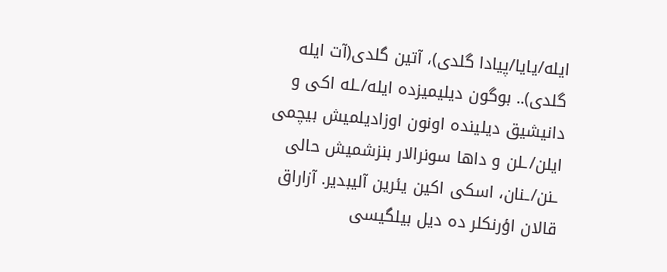ایله/یایا/پیادا گلدی)، آتین گلدی(آت ایله گلدی).. بوگون دیلیمیزده ایله/ـله اکی و دانیشیق دیلینده اونون اوزادیلمیش بیچمی ایلن/ـلن و داها سونرالار بنزشمیش حالی ـنن/ـنان، اسکی اکین یئرین آلیبدیر. آزاراق قالان اؤرنکلر ده دیل بیلگیسی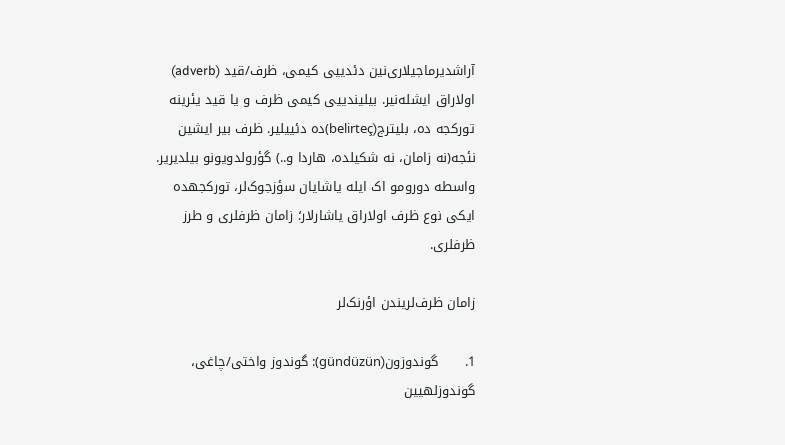آراشدیرماجیلاری‌نین دئدییی کیمی، ظرف/قید (adverb) اولاراق ایشله‌نیر. بیلیندییی کیمی ظرف و یا قید یئرینه تورکجه ده، بلیترج(belirteç)ده دئییلیر. ظرف بیر ایشین نئجه(نه زامان، نه شکیلده، هاردا و..) گؤرولدویونو بیلدیریر. واسطه دورومو اک ایله یاشایان سؤزجوک‌لر، تورکجهده ایکی نوع ظرف اولاراق یاشارلار؛ زامان ظرفلری و طرز ظرفلری.

زامان ظرف‌لریندن اؤرنک‌لر

1.      گوندوزون(gündüzün): گوندوز واختی/چاغی، گوندوزلهیین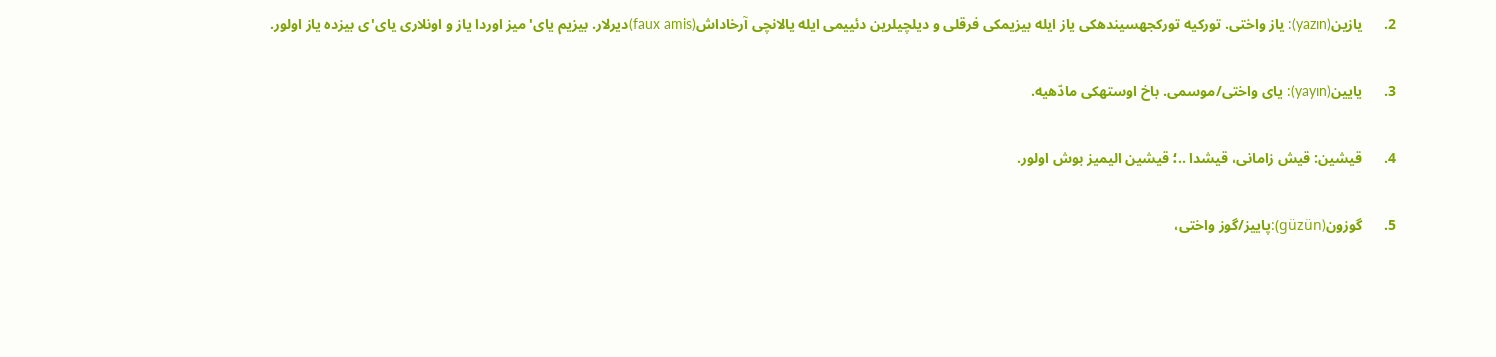2.      یازین(yazın): یاز واختی. تورکیه تورکجهسیندهکی یاز ایله بیزیمکی فرقلی و دیلچیلرین دئییمی ایله یالانچی آرخاداش‌(faux amis)دیرلار. بیزیم یای'میز اوردا یاز و اونلاری یای'ی بیزده یاز اولور.

3.      یایین(yayın): یای واختی/موسمی. باخ اوستهکی مادّهیه.

4.      قیشین: قیش زامانی، قیشدا ..؛ قیشین الیمیز بوش اولور.

5.      گوزون(güzün):پاییز/گوز واختی،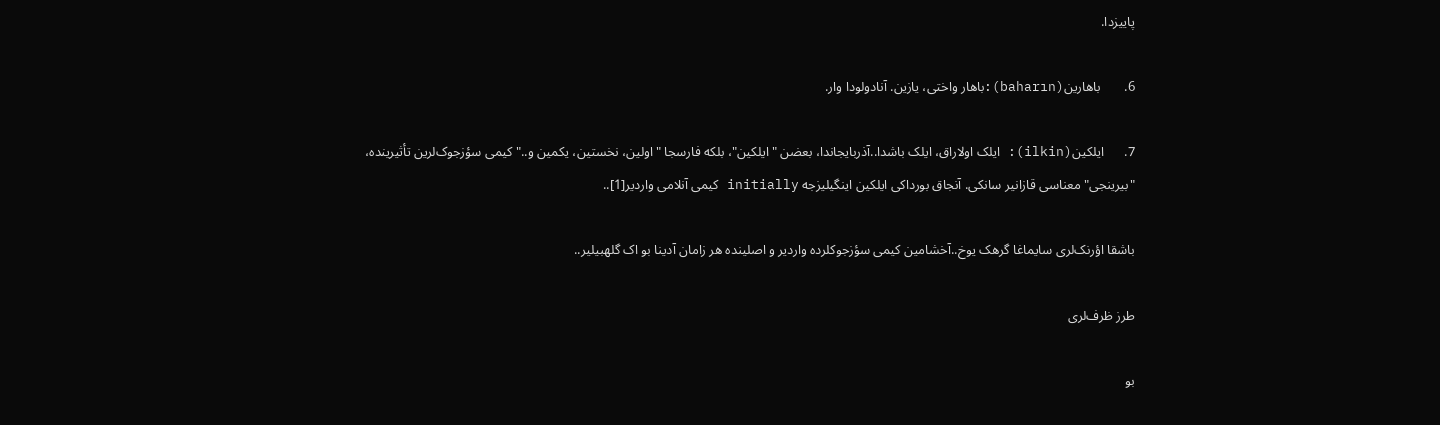پاییزدا.

6.       باهارین(baharın):باهار واختی، یازین. آنادولودا وار.

7.      ایلکین(ilkin): ایلک اولاراق، ایلک باشدا..آذربایجاندا، بعضن "ایلکین"، بلکه فارسجا "اولین، نخستین، یکمین و.." کیمی سؤزجوک‌لرین تأثیرینده، "بیرینجی" معناسی قازانیر سانکی. آنجاق بورداکی ایلکین اینگیلیزجه initially کیمی آنلامی واردیر[1]..

باشقا اؤرنک‌لری سایماغا گرهک یوخ..آخشامین کیمی سؤزجوکلرده واردیر و اصلینده هر زامان آدینا بو اک گلهبیلیر..

طرز ظرف‌لری

بو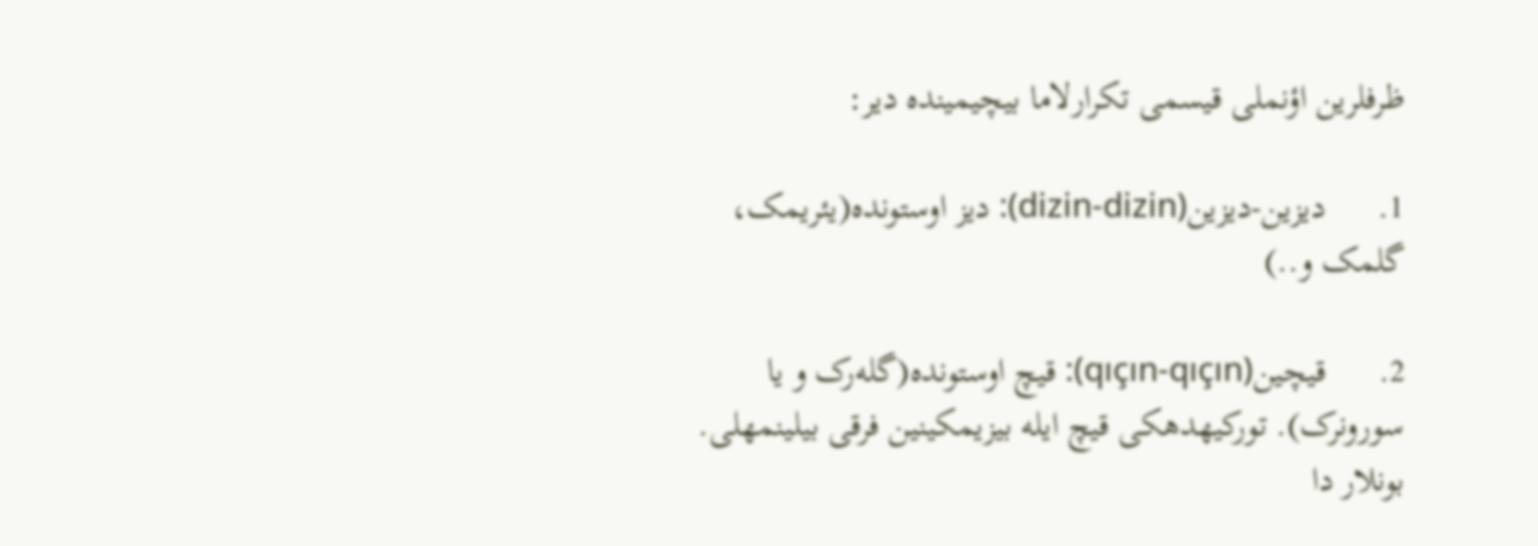ظرفلرین اؤنملی قیسمی تکرارلاما بیچیمینده دیر:

1.      دیزین-دیزین(dizin-dizin): دیز اوستونده(یئریمک، گلمک و..)

2.      قیچین(qıçın-qıçın): قیچ اوستونده(گله‌رک و یا سورونرک). تورکیهدهکی قیچ ایله بیزیمکینین فرقی بیلینمهلی. بونلار دا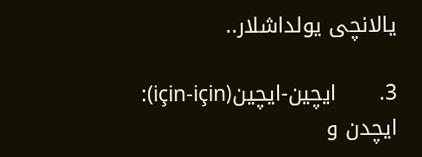یالانچی یولداشلار..

3.      ایچین-ایچین(için-için): ایچدن و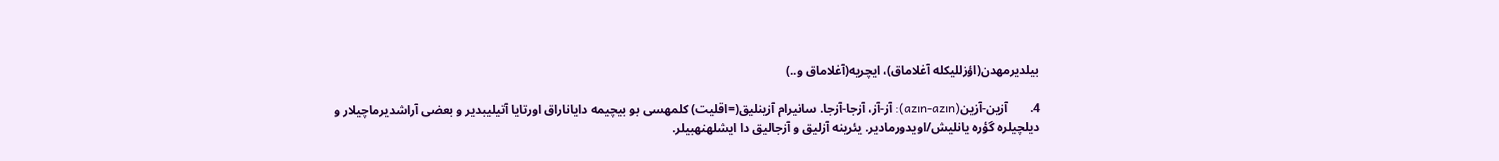بیلدیرمهدن(اؤزللیکله آغلاماق)، ایچریه(آغلاماق و..)

4.       آزین-آزین(azın-azın): آز-آز، آزجا-آزجا. سانیرام آزینلیق(=اقلیت) کلمهسی بو بیچیمه دایاناراق اورتایا آتیلیبدیر و بعضی آراشدیرماچیلار و دیلچیلره گؤره یانلیش/اویدورمادیر. یئرینه آزلیق و آزجالیق دا ایشلهنهبیلر.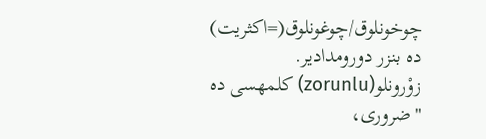چوخونلوق/چوغونلوق(=اکثریت) ده بنزر دورومدادیر. زوْرونلو(zorunlu) کلمهسی ده "ضروری،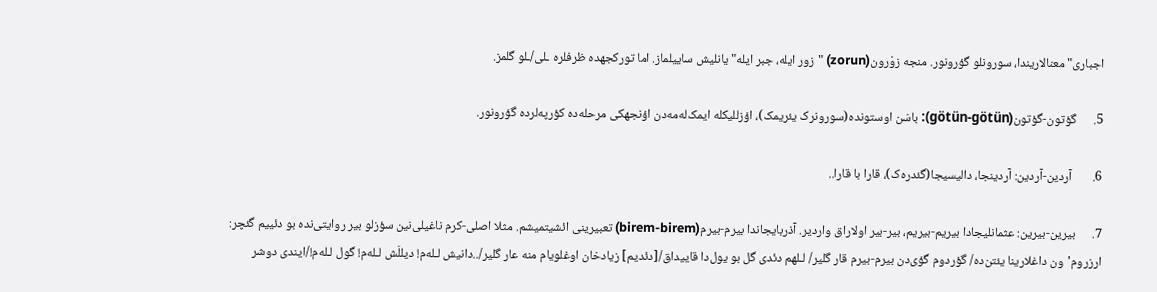اجباری" معنالاریندا، سورونلو گؤرونور. منجه زوْرون(zorun) "زور ایله، جبر ایله" یانلیش ساییلماز. اما تورکجهده ظرفلره ـلی/ـلو گلمز.

5.      گؤتون-گؤتون(götün-götün): باسَن اوستونده(سورونرک یئریمک)، اؤزللیکله ایمک‌له‌مه‌دن اؤنجهکی مرحله‌ده کؤرپه‌لرده گؤرونور.

6.       آردین-آردین: آردینجا، دالیسیجا(گئدره‌ک)، قارا با قارا..

7.      بیرین-بیرین: عثمانلیجادا بیریم-بیریم، بیر-بیر اولاراق واردیر. آذربایجاندا بیرم-بیرم(birem-birem) تعبیرینی ائشیتمیشم. مثلا اصلی-کرم ناغیلی‌نین سؤزلو بیر روایتی‌نده بو دئییم گئچر: ارزروم'ون داغلارینا یئتن‌ده/ گؤردوم گؤی‌دن بیرم-بیرم قار گلیر/ لـلهم دئدی گل بو یول‌دا قاییداق/[دئدیم] زیادخان اوغلویام منه عار گلیر/..دانیش لـله‌م! دیللَش لـله‌م! گول لـله‌م!/ایندی دوشر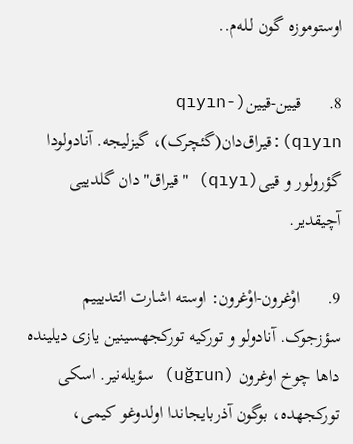اوستوموزه گون لـله‌م..

8.      قیین-قیین(qıyın-qıyın):قیراق‌دان(گئچرک)، گیزلیجه. آنادولودا گؤرولور و قیی(qıyı) "قیراق"دان گلدییی آچیقدیر.

9.      اوْغرون-اوْغرون: اوسته‌ اشارت ائتدیییم سؤزجوک. آنادولو و تورکیه تورکجهسینین یازی دیلینده داها چوخ اوغرون (uğrun) سؤیله‌نیر. اسکی تورکجهده، بوگون آذربایجاندا اولدوغو کیمی،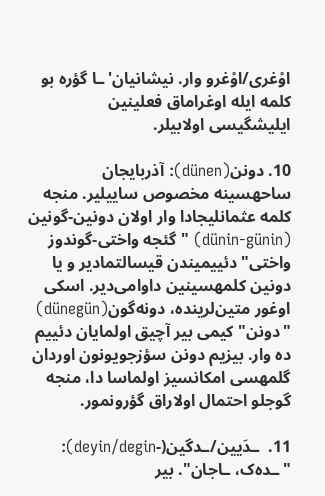اوْغری/اوْغرو وار. نیشانیان'ـا گؤره بو کلمه ایله اوغراماق فعلینین ایلیشگیسی اولابیلر.

10. دونن(dünen): آذربایجان ساحهسینه مخصوص ساییلیر. منجه کلمه عثمانلیجادا وار اولان دونین-گونین (dünin-günin) "گئجه واختی-گوندوز واختی" دئییمیندن قیسالتمادیر و یا دونین کلمهسینین داوامی‌دیر. اسکی اوغور متین‌لرینده، دونه‌گون(dünegün) "دونن" کیمی بیر آچیق اولمایان دئییم ده وار. بیزیم دونن سؤزجویونون اوردان گلمهسی امکانسیز اولماسا دا، منجه گوجلو احتمال اولاراق گؤرونمور.

11.  ـدَیین/ـدگین(-deyin/degin): "ـده‌ک، ـاجان". بیر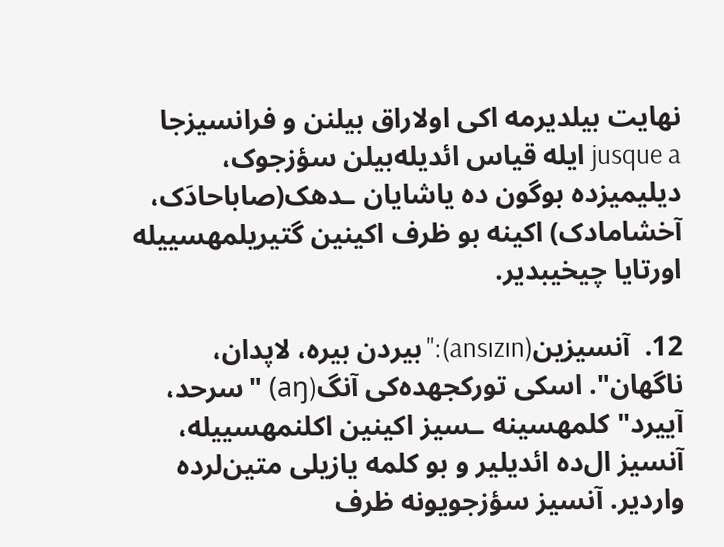نهایت بیلدیرمه اکی اولاراق بیلنن و فرانسیزجا jusque a ایله قیاس ائدیله‌بیلن سؤزجوک، دیلیمیزده بوگون ده یاشایان ـدهک(صاباحادَک، آخشامادک) اکینه بو ظرف اکینین گتیریلمهسییله اورتایا چیخیبدیر.

12.  آنسیزین(ansızın):"بیردن بیره، لاپدان، ناگهان". اسکی تورکجهده‌کی آنگ(aŋ) "سرحد، آییرد" کلمهسینه ـسیز اکینین اکلنمهسییله، آنسیز ال‌ده ائدیلیر و بو کلمه یازیلی متین‌لرده واردیر. آنسیز سؤزجویونه ظرف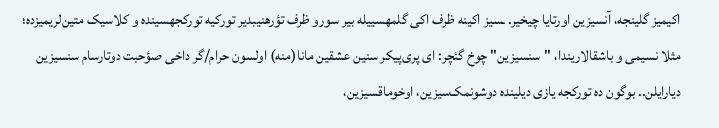اکیمیز گلینجه، آنسیزین اورتایا چیخیر. ـسیز اکینه ظرف اکی گلمهسییله بیر سورو ظرف تؤرهنیبدیر تورکیه تورکجهسینده و کلاسیک متین‌لریمیزده؛ مثلا نسیمی و باشقالاریندا، "سنسیزین" چوخ گئچر: ای پری‌پیکر سنین عشقین مانا(منه) اولسون حرام/گر داخی صؤحبت دوتارسام سنسیزین دیارایلن.. بوگون ده تورکجه یازی دیلینده دوشونمک‌سیزین، اوخوماقسیزین،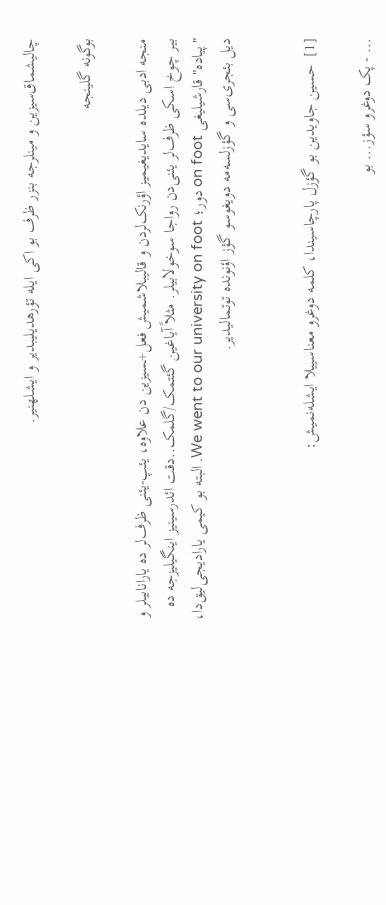چالیشماق‌سیزین و مینلرجه بنزر ظرف بو اکی ایله تؤرهدیلیبدیر و ایشلهنیر.

بوگونه گلینجه

منجه ادبی دیلده سایدیغیمیز اؤرنک‌لردن و قالیبلاشمیش فعل+ـسیزین دن علاوه، یئپ-یئنی ظرف‌لر ده یارانابیلر و بیر چوخ اسکی ظرف‌لر یئنی‌دن رواجا سوخولابیلر. مثلاً آیاغین گئتمک/گلمک..دقت ائدرسینیز اینگیلیزجه ده "پیاده" قارشیلیغی on foot دور؛ We went to our university on foot. البته بو کیمی یارادیجی‌لیق‌دا، دیل بئجری‌سی و گؤزلسه‌مه دویغوسو گؤز اؤنونده توتمالیدیر.


[1]  حسین جاویدین بو گؤزل پارچاسیندا، کلمه دوغرو معناسییلا ایشله‌نمیش:

... - پک دوغرو سؤز... بو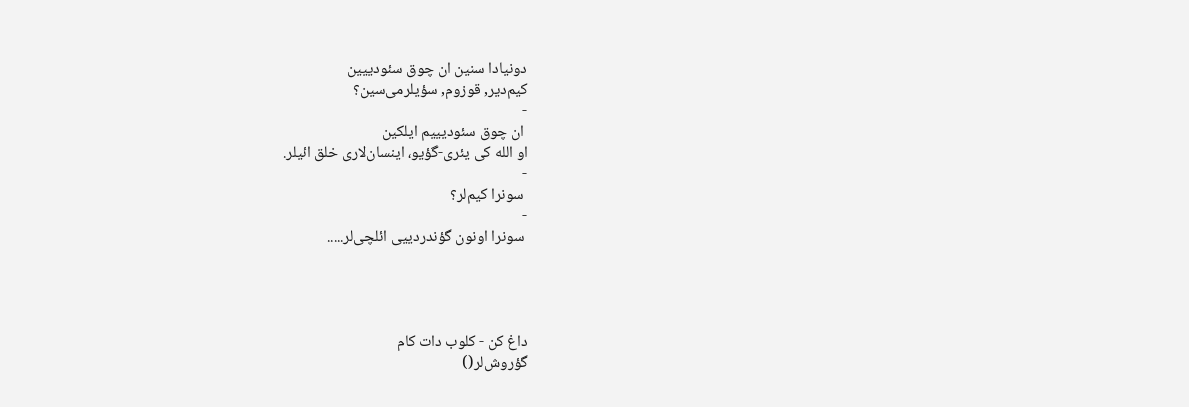دونیادا سنین ان چوق سئودییین
کیم‌دیر, قوزوم, سؤیلرمی‌سین؟
-
 ان چوق سئودیییم ایلکین
او الله کی یئری-گؤیو، اینسان‌لاری خلق ائیلر.
-
 سونرا کیم‌لر؟
-
 سونرا اونون گؤندردییی ائلچی‌لر.....




داغ کن - کلوب دات کام
گؤروش‌لر()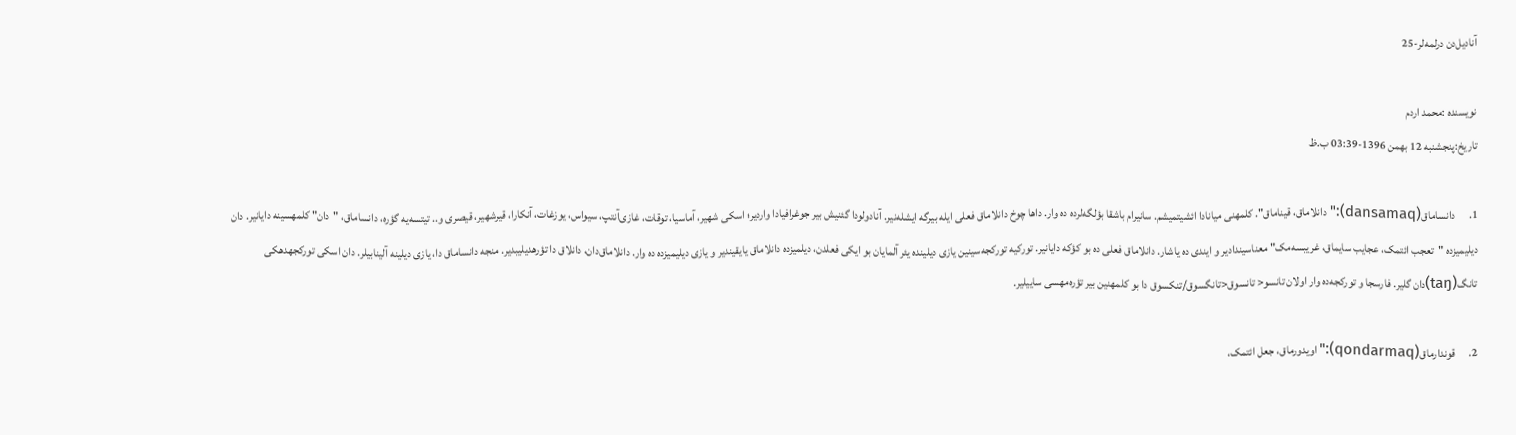آنادیل‌دن درلمه‌لر-25

نویسنده :محمد اردم
تاریخ:پنجشنبه 12 بهمن 1396-03:39 ب.ظ

1.      دانساماق(dansamaq):"دانلاماق، قیناماق". کلمهنی میانادا ائشیتمیشم. سانیرام باشقا بؤلگه‌لرده ده وار. داها چوخ دانلاماق فعلی‌ ایله بیرگه ایشله‌نیر. آنادولودا گئنیش بیر جوغرافیادا واردیر؛ اسکی شهیر، آماسیا، توقات، غازی‌آنتپ، سیواس، یوزغات، آنکارا، قیرشهیر، قیصری و.. تیتسه‌یه گؤره، دانساماق، "دان" کلمهسینه دایانیر. دان دیلیمیزده "تعجب ائتمک، عجایب سایماق، غریبسه‌مک" معناسیندادیر و ایندی ده یاشار. دانلاماق فعلی ده بو کؤکه دایانیر. تورکیه تورکجه‌سینین یازی دیلینده یئر آلمایان بو ایکی فعلدن، دیلمیزده دانلاماق یایقیندیر و یازی دیلیمیزده ده وار. دانلاماق‌دان، دانلاق دا تؤرهدیلیبدیر. منجه دانساماق دا، یازی دیلینه آلینابیلر. دان اسکی تورکجهدهکی تانگ(taŋ)دان گلیر. فارسجا و تورکجه‌ده وار اولان تانسو< تانسوق<تانگسوق/تنکسوق دا بو کلمهنین بیر تؤره‌مهسی ساییلیر.

2.      قوندارماق(qondarmaq):"اویدورماق، جعل ائتمک،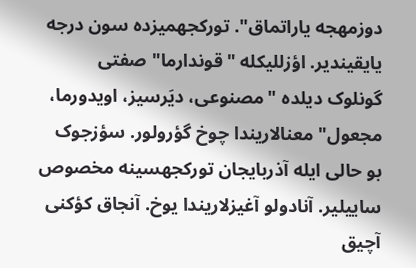دوزمهجه یاراتماق". تورکجهمیزده سون درجه یایقیندیر. اؤزللیکله "قوندارما" صفتی گونلوک دیلده "مصنوعی، دیَرسیز، اویدورما، مجعول" معنالاریندا چوخ گؤرولور. سؤزجوک بو حالی ایله آذربایجان تورکجهسینه مخصوص ساییلیر. آنادولو آغیزلاریندا یوخ. آنجاق کؤکنی آچیق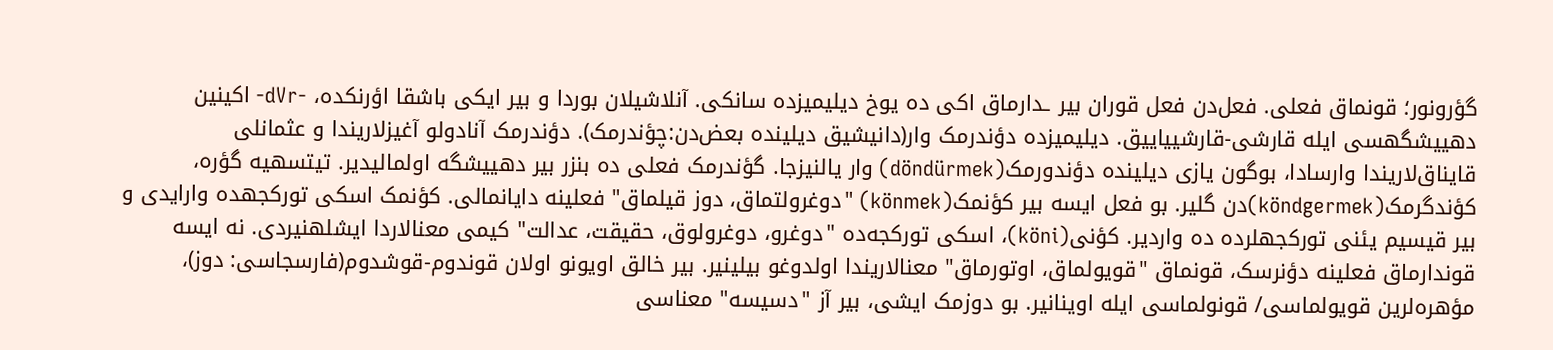گؤرونور؛ قونماق فعلی. فعل‌دن فعل قوران بیر ـدارماق اکی ده یوخ دیلیمیزده سانکی. آنلاشیلان بوردا و بیر ایکی باشقا اؤرنکده، -dVr- اکینین دهییشگهسی ایله قارشی-قارشییاییق. دیلیمیزده دؤندرمک وار(دانیشیق دیلینده بعض‌دن:چؤندرمک). دؤندرمک آنادولو آغیزلاریندا و عثمانلی قایناق‌لاریندا وارسادا، بوگون یازی دیلینده دؤندورمک(döndürmek) وار یالنیزجا. گؤندرمک فعلی ده بنزر بیر دهییشگه اولمالیدیر. تیتسهیه گؤره، کؤندگرمک(köndgermek)دن گلیر. بو فعل ایسه بیر کؤنمک(könmek) "دوغرولتماق، دوز قیلماق" فعلینه دایانمالی. کؤنمک اسکی تورکجهده وارایدی و بیر قیسیم یئنی تورکجهلرده ده واردیر. کؤنی(köni)، اسکی تورکجه‌ده "دوغرو، دوغرولوق، حقیقت، عدالت" کیمی معنالاردا ایشلهنیردی. نه ایسه قوندارماق فعلینه دؤنرسک، قونماق "قویولماق، اوتورماق" معنالاریندا اولدوغو بیلینیر. بیر خالق اویونو اولان قوندوم-قوشدوم(فارسجاسی: دوز)، مؤهره‌لرین قویولماسی/ قونولماسی ایله اوینانیر. بو دوزمک ایشی، بیر آز "دسیسه" معناسی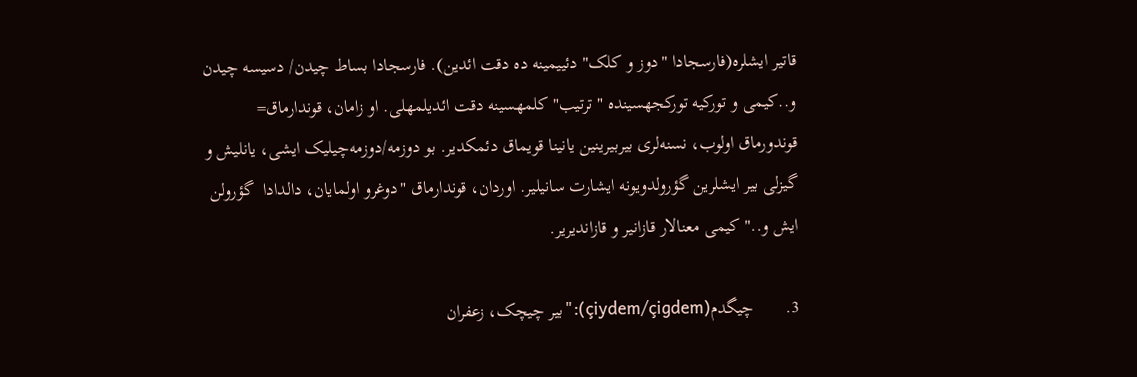قاتیر ایشلره(فارسجادا "دوز و کلک" دئییمینه ده دقت ائدین). فارسجادا بساط چیدن/ دسیسه چیدن و..کیمی و تورکیه تورکجهسینده "ترتیب" کلمهسینه دقت ائدیلمهلی. او زامان، قوندارماق= قوندورماق اولوب، نسنه‌لری بیربیرینین یانینا قویماق دئمکدیر. بو دوزمه/دوزمه‌چیلیک ایشی، یانلیش و گیزلی بیر ایشلرین گؤرولدویونه ایشارت سانیلیر. اوردان، قوندارماق "دوغرو اولمایان، دالدادا  گؤرولن ایش و.." کیمی معنالار قازانیر و قازاندیریر.

3.       چیگدم(çiydem/çigdem):"بیر چیچک، زعفران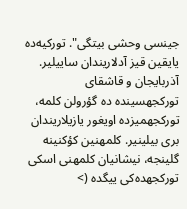جینسی وحشی بیتگی". تورکیه‌ده یایقین قیز آدلاریندان ساییلیر. آذربایجان و قاشقای تورکجهسینده ده گؤرولن کلمه، تورکجهمیزده اویغور یازیلاریندان بری بیلینیر. کلمهنین کؤکنینه گلینجه، نیشانیان کلمهنی اسکی تورکجهده‌کی ییگده (>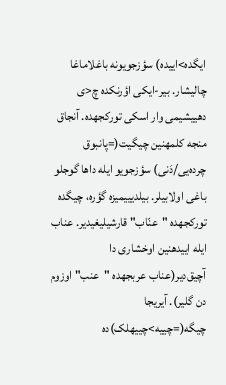ایگده>اییده) سؤزجویونه باغلاماغا چالیشار. بیر-ایکی اؤرنکده چ<ی دهییشیمی وار اسکی تورکجهده. آنجاق منجه کلمهنین چیگیت(=پانبوق چرده‌یی/دَنی) سؤزجویو ایله داها گوجلو باغی اولابیلر. بیلدیییمیزه گؤره، چیگده تورکجهده "عنّاب" قارشیلیغیدیر. عناب ایله اییدهنین اوخشاری دا آچیق‌دیر(عناب عربجهده "عنب" اوزوم‌ دن گلیر). آیریجا چیگه(=چییه>چییهلک)ده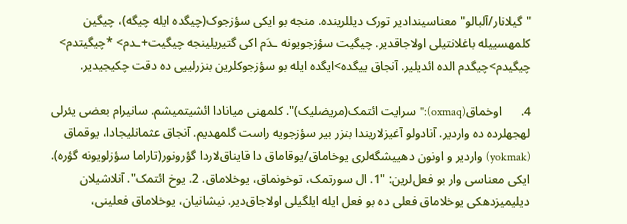"گیلانار/آلبالو" معناسیندادیر تورک دیللرینده. منجه بو ایکی سؤزجوک(چیگده ایله چیگه)، چیگین کلمهسییله باغلانتیلی اولاجاقدیر. چیگیت سؤزجویونه ـدَم اکی گتیریلینجه چیگیت+ـدم> *چیگیتدم> چیگیدم>چیگدم الده ائدیلیر. آنجاق ییگده>ایگده ایله بو سؤزجوکلرین بنزرلییی ده دقت چکیجیدیر.

4.      اوخماق(oxmaq):"سرایت ائتمک(مریضلیک)". کلمهنی میانادا ائشیتمیشم. سانیرام بعضی‌ یئرلی لهجهلرده ده واردیر. آنادولو آغیزلاریندا بنزر بیر سؤزجویه راست گلمهدیم. آنجاق عثمانلیجادا، یوقماق (yokmak) واردیر و اونون دهییشگه‌لری یوخاماق/یوقاماق دا قایناق‌لاردا گؤرونور(تاراما سؤزلویونه گؤره). ایکی معناسی وار بو فعل‌لرین: "1. ال سورتمک، توخونماق، یوخلاماق. 2. یوخ ائتمک". آنلاشیلان دیلیمیزدهکی یوخلاماق فعلی ده بو فعل ایله ایلگیلی اولاجاق‌دیر. نیشانیان، یوخلاماق فعلینی،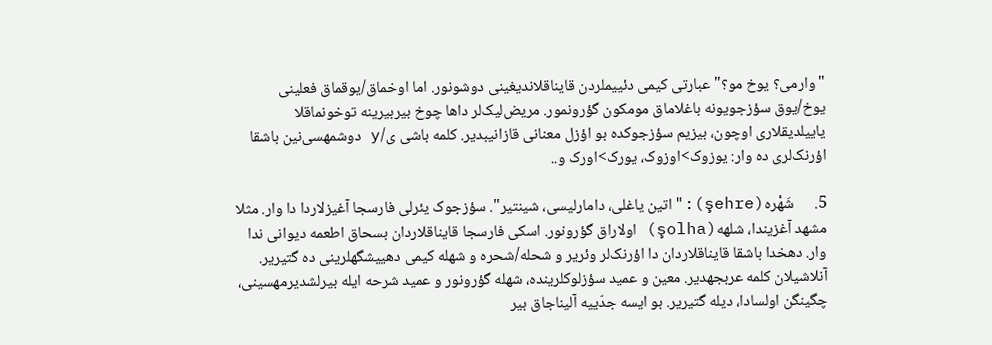"وارمی؟ یوخ مو؟" عبارتی کیمی دئییملردن قایناقلاندیغینی دوشونور. اما اوخماق/یوقماق فعلینی یوخ/یوق سؤزجویونه باغلاماق مومکون گؤرونمور. مریض‌لیک‌لر داها چوخ بیربیرینه توخونماقلا یاییلدیقلاری اوچون، بیزیم سؤزجوکده بو اؤزل معنانی قازانیبدیر. کلمه باشی ی/y دوشمهسی‌نین باشقا اؤرنک‌لری ده وار: یوزوک>اوزوک، یورک>اورک و..

5.      شَهْره(şehre):"اتین یاغلی، دامارلیسی، شینتیر". سؤزجوک یئرلی فارسجا آغیزلاردا دا وار. مثلا مشهد آغزیندا، شلهه(şolha) اولاراق گؤرونور. اسکی فارسجا قایناقلاردان بسحاق اطعمه دیوانی ندا وار. دهخدا باشقا قایناقلاردان دا اؤرنک‌لر وئریر و شحله/شحره و شهله کیمی دهییشگهلرینی ده گتیریر. آنلاشیلان کلمه عربجهدیر. معین و عمید سؤزلوکلرینده، شهله گؤرونور و عمید شرحه ایله بیرلشدیرمهسینی، چگینگن اولسادا، دیله گتیریر. بو ایسه جدّییه آلیناجاق بیر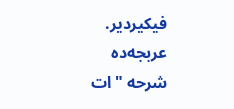فیکیردیر. عربجه‌ده شرحه "ات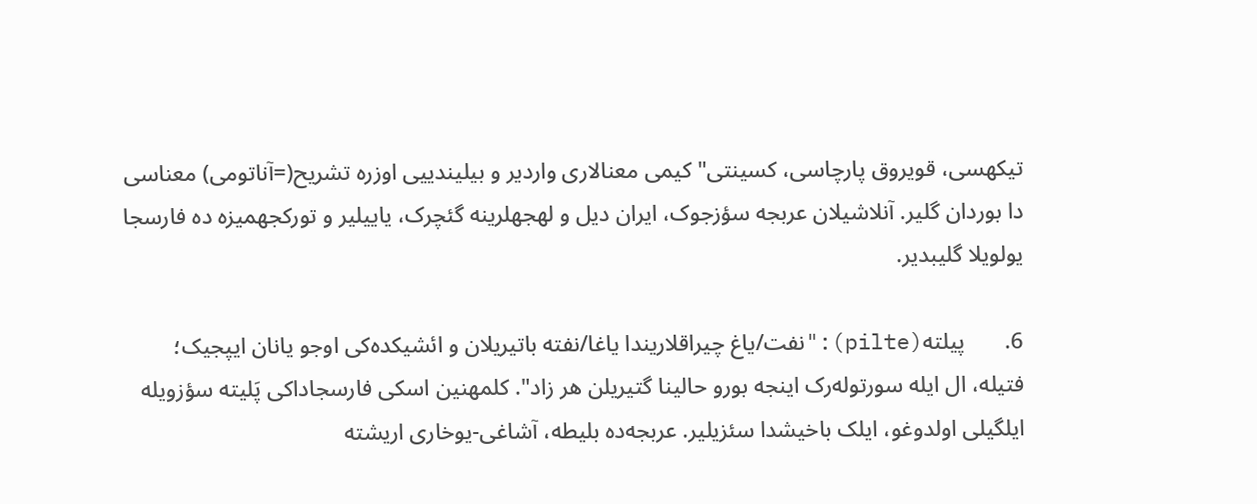تیکهسی، قویروق پارچاسی، کسینتی" کیمی معنالاری واردیر و بیلیندییی اوزره تشریح(=آناتومی) معناسی دا بوردان گلیر. آنلاشیلان عربجه سؤزجوک، ایران دیل و لهجهلرینه گئچرک، یاییلیر و تورکجهمیزه ده فارسجا یولویلا گلیبدیر.

6.       پیلته(pilte):"نفت/یاغ چیراقلاریندا یاغا/نفته باتیریلان و ائشیکده‌کی اوجو یانان ایپجیک؛ فتیله، ال ایله سورتوله‌رک اینجه بورو حالینا گتیریلن هر زاد". کلمهنین اسکی فارسجاداکی پَلیته سؤزویله ایلگیلی اولدوغو، ایلک باخیشدا سئزیلیر. عربجه‌ده بلیطه، آشاغی-یوخاری اریشته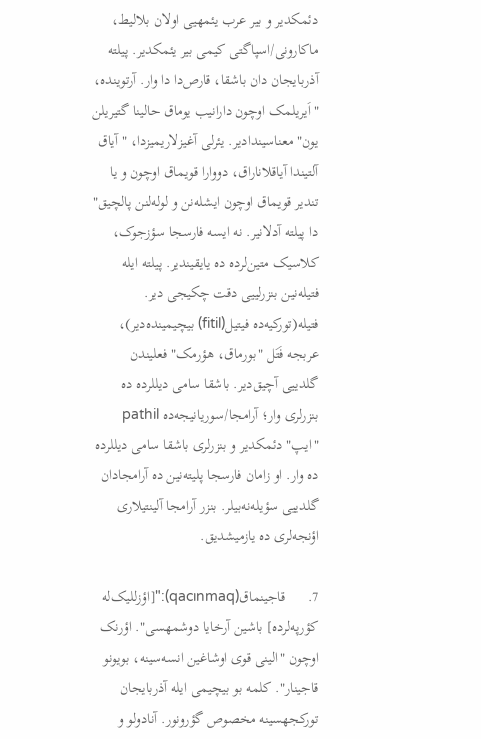دئمکدیر و بیر عرب یئمهیی اولان بلالیط، ماکارونی/اسپاگتی کیمی بیر یئمکدیر. پیلته آذربایجان دان باشقا، قارص‌دا دا وار. آرتوینده، "اَیریلمک اوچون دارانیب یوماق حالینا گتیریلن یون" معناسیندادیر. یئرلی آغیزلاریمیزدا، "آیاق آلتیندا آیاقلاناراق، دووارا قویماق اوچون و یا تندیر قویماق اوچون ایشله‌نن و لوله‌لنن پالچیق" دا پیلته آدلانیر. نه ایسه فارسجا سؤزجوک، کلاسیک متین‌لرده ده یایقیندیر. پیلته ایله فتیله‌نین بنزرلییی دقت چکیجی دیر. فتیله(تورکیه‌ده فیتیل(fitil) بیچیمینده‌دیر)، عربجه فَتَل "بورماق، هؤرمک" فعلیندن گلدییی آچیق‌دیر. باشقا سامی دیللرده ده بنزرلری وار؛ آرامجا/سوریانیجه‌ده pathil "ایپ" دئمکدیر و بنزرلری باشقا سامی دیللرده ده وار. او زامان فارسجا پلیته‌نین ده آرامجادان گلدییی سؤیله‌نه‌بیلر. بنزر آرامجا آلینتیلاری اؤنجه‌لری ده یازمیشدیق.

7.      قاجینماق(qacınmaq):"[اؤزللیک‌له کؤرپه‌لرده] باشین آرخایا دوشمهسی". اؤرنک اوچون "الینی قوی اوشاغین انسه‌سینه، بویونو قاجینار". کلمه بو بیچیمی ایله آذربایجان تورکجهسینه مخصوص گؤرونور. آنادولو و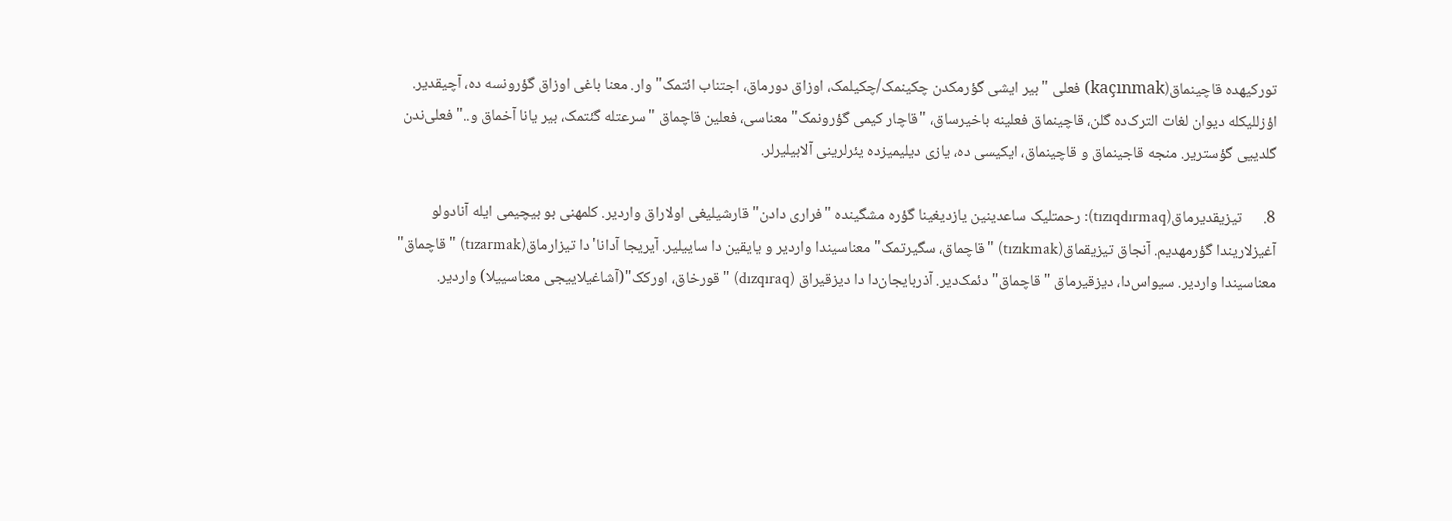تورکیهده قاچینماق(kaçınmak) فعلی "بیر ایشی گؤرمکدن چکینمک/چکیلمک، اوزاق دورماق، اجتناب ائتمک" وار. معنا باغی اوزاق گؤرونسه ده، آچیقدیر. اؤزللیکله دیوان لغات الترک‌ده گلن، قاچینماق فعلینه باخیرساق، "قاچار کیمی گؤرونمک" معناسی، فعلین قاچماق "سرعتله گئتمک، بیر یانا آخماق و.." فعلی‌ندن گلدییی گؤستریر. منجه قاجینماق و قاچینماق، ایکیسی ده، یازی دیلیمیزده یئرلرینی آلابیلیرلر.

8.      تیزیقدیرماق(tızıqdırmaq): رحمتلیک ساعدینین یازدیغینا گؤره مشگینده "فراری دادن" قارشیلیغی اولاراق واردیر. کلمهنی بو بیچیمی ایله آنادولو آغیزلاریندا گؤرمهدیم. آنجاق تیزیقماق(tızıkmak) "قاچماق، سگیرتمک" معناسیندا واردیر و یایقین دا ساییلیر. آیریجا آدانا'دا تیزارماق(tızarmak) "قاچماق" معناسیندا واردیر. سیواس‌دا، دیزقیرماق "قاچماق" دئمک‌دیر. آذربایجان‌دا دا دیزقیراق (dızqıraq) "قورخاق، اورکک"(آشاغیلاییجی معناسییلا) واردیر.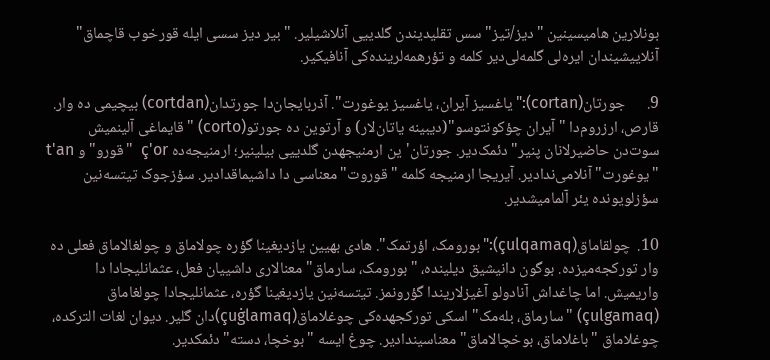بونلارین هامیسینین "دیز/تیز" سس تقلیدیندن گلدییی آنلاشیلیر. "بیر دیز سسی ایله قورخوب قاچماق" آنلاییشیندان ایره‌لی گلمه‌لی‌دیر کلمه و تؤرهمه‌لرینده‌کی آنافیکیر.

9.      جورتان(cortan):"یاغسیز آیران، یاغسیز یوغورت". آذربایجان‌دا جورتدان(cortdan) بیچیمی ده وار. قارص، ارزروم‌دا "آیران چؤکونتوسو"(دیبینه یاتان‌لار) و آرتوین‌ ده جورتو(corto) "قایماغی آلینمیش سوت‌دن حاضیرلانان پنیر" دئمک‌دیر. جورتان‌'ین ارمنیجهدن گلدییی بیلینیر؛ ارمنیجه‌ده ç'or  "قورو" و t'an "یوغورت" آنلامی‌ندادیر. آیریجا ارمنیجه کلمه "قوروت" معناسی دا داشیماقدادیر. سؤزجوک تیتسه‌نین سؤزلویونده یئر آلمامیشدیر.

10.  چولقاماق(çulqamaq):"بورومک، اؤرتمک". هادی بهیین یازدیغینا گؤره چولاماق و چولغالاماق فعلی ده وار تورکجه‌میزده. بوگون دانیشیق دیلینده، "بورومک، سارماق" معنالاری داشییان فعل، عثمانلیجادا دا واریمیش. اما چاغداش آنادولو آغیزلاریندا گؤرونمز. تیتسه‌نین یازدیغینا گؤره، عثمانلیجادا چولغاماق (çulgamaq) "سارماق، بله‌مک" اسکی تورکجهده‌کی چوغلاماق(çuġlamaq)دان گلیر. دیوان لغات الترکده، چوغلاماق "باغلاماق، بوخچالاماق" معناسیندادیر. چوغ ایسه "بوخچا، دسته" دئمکدیر.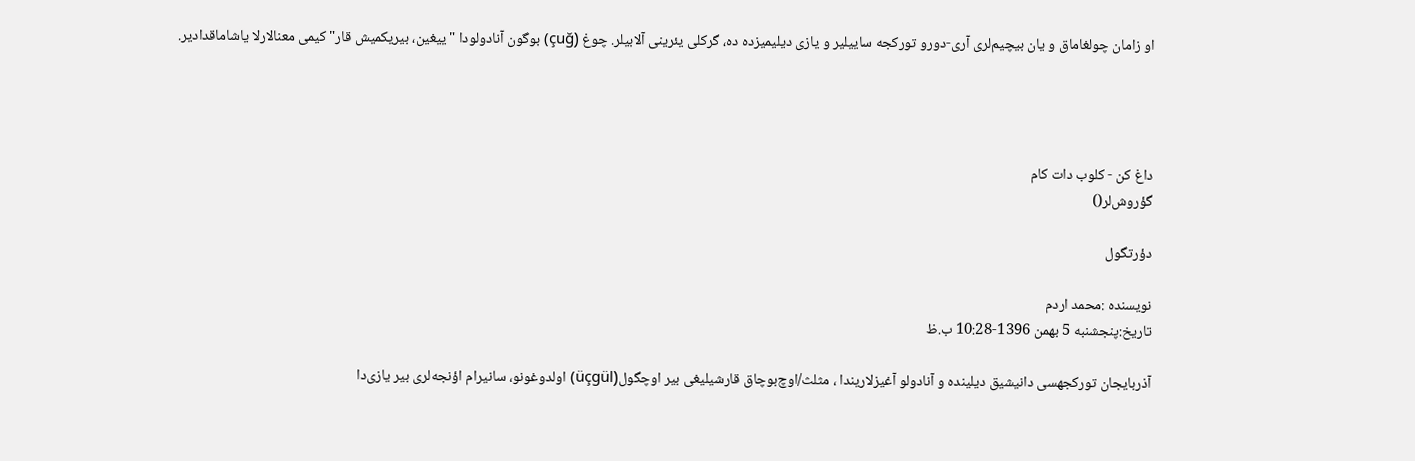او زامان چولغاماق و یان بیچیم‌لری آری-دورو تورکجه ساییلیر و یازی دیلیمیزده ده، گرکلی یئرینی آلابیلر. چوغ (çuğ) بوگون آنادولودا "ییغین، بیریکمیش قار" کیمی معنالارلا یاشاماقدادیر.




داغ کن - کلوب دات کام
گؤروش‌لر()

دؤرتگول

نویسنده :محمد اردم
تاریخ:پنجشنبه 5 بهمن 1396-10:28 ب.ظ

آذربایجان تورکجهسی دانیشیق دیلینده و آنادولو آغیزلاریندا ، مثلث/اوچ‌بوچاق قارشیلیغی بیر اوچگول(üçgül) اولدوغونو، سانیرام اؤنجه‌لری بیر یازی‌دا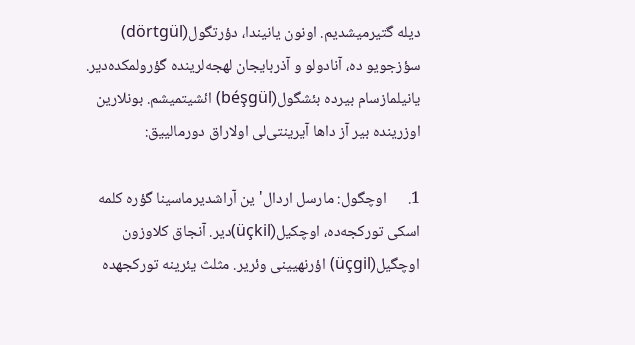دیله گتیرمیشدیم. اونون یانیندا، دؤرتگول(dörtgül) سؤزجویو ده، آنادولو و آذربایجان لهجه‌لرینده گؤرولمکده‌دیر. یانیلمازسام بیرده بئشگول(béşgül) ائشیتمیشم. بونلارین اوزرینده بیر آز داها آیرینتی‌لی اولاراق دورمالییق:

1.      اوچگول: مارسل اردال'ین آراشدیرماسینا گؤره کلمه اسکی تورکجه‌ده، اوچکیل(üçkil)دیر. آنجاق کلاوزون اوچگیل(üçgil) اؤرنهیینی وئریر. مثلث یئرینه تورکجهده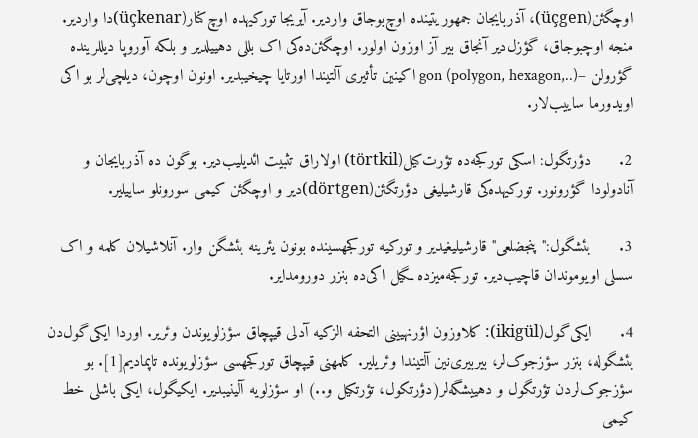اوچگئن(üçgen)، آذربایجان جمهوریتینده اوچ‌بوجاق واردیر. آیریجا تورکیهده اوچ‌کنار(üçkenar)دا واردیر. منجه اوچبوجاق، گؤزل‌دیر آنجاق بیر آز اوزون اولور. اوچگئن‌ده‌کی اک بللی دهییلدیر و بلکه آوروپا دیللرینده گؤرولن –gon (polygon, hexagon,..) اکینین تأثیری آلتیندا اورتایا چیخیبدیر. اونون اوچون، دیلچی‌لر بو اکی اویدورما ساییب‌لار.

2.      دؤرتگول: اسکی تورکجه‌ده تؤرت‌کیل(törtkil) اولاراق تثبیت ائدیلیب‌دیر. بوگون ده آذربایجان و آنادولودا گؤرونور. تورکیهده‌کی قارشیلیغی دؤرتگئن(dörtgen)دیر و اوچگئن کیمی سورونلو ساییلیر.

3.      بئشگول:"پنجضلعی" قارشیلیغیدیر و تورکیه تورکجهسینده بونون یئرینه بئشگن وار. آنلاشیلان کلمه و اک سسلی اویومو‌ندان قاچیب‌دیر. تورکجه‌میزده ـگیل اکی‌ده بنزر دورومدایر.

4.      ایکی‌گول(ikigül): کلاوزون اؤرنهیینی التحفه الزکیه آدلی قیپچاق سؤزلویوندن وئریر. اوردا ایکی‌گول‌دن بئشگوله، بنزر سؤزجوک‌لر، بیربیری‌نین آلتیندا وئریلیر. کلمهنی قیپچاق تورکجهسی سؤزلویونده تاپمادیم[1]. بو سؤزجوک‌لردن تؤرتگول و دهییشگه‌لر(دؤرتکول، تؤرتکیل و..) او سؤزلویه آلینیبدیر. ایکیگول، ایکی باشلی خط کیمی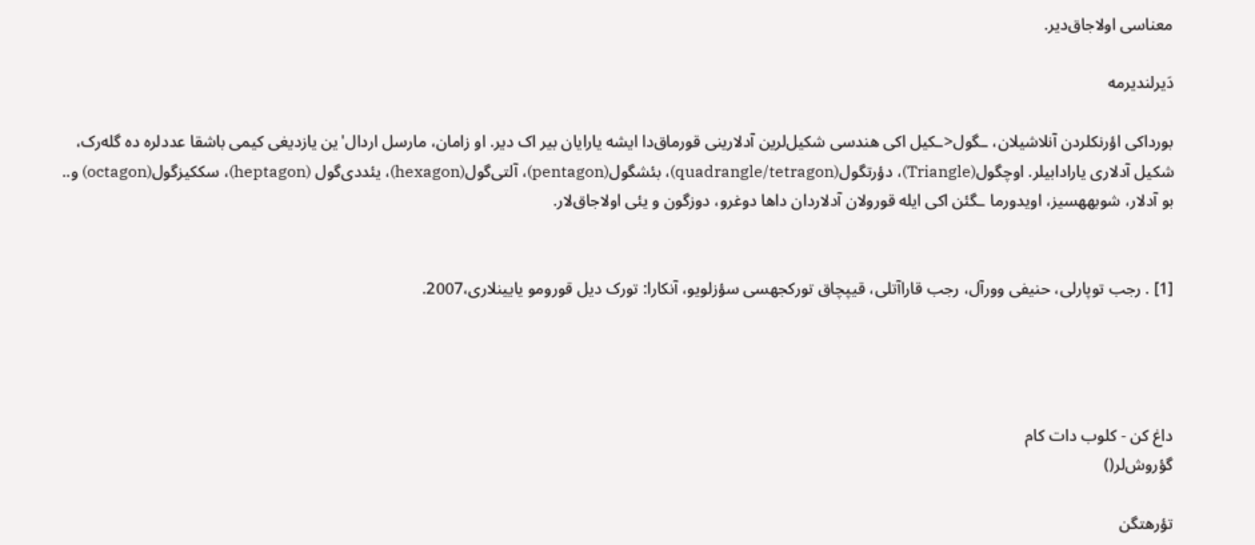معناسی اولاجاق‌دیر.

دَیرلندیرمه

بورداکی اؤرنکلردن آنلاشیلان، ـگول<ـکیل اکی هندسی شکیل‌لرین آدلارینی قورماق‌دا ایشه یارایان بیر اک دیر. او زامان، مارسل اردال'ین یازدیغی کیمی باشقا عددلره ده گله‌رک، شکیل آدلاری یارادابیلر. اوچگول(Triangle)، دؤرتگول(quadrangle/tetragon)، بئشگول(pentagon)، آلتی‌گول(hexagon)، یئددی‌گول (heptagon)، سککیزگول(octagon) و.. بو آدلار، شوبههسیز، اویدورما ـگئن اکی ایله قورولان آدلاردان داها دوغرو، دوزگون و یئی اولاجاق‌لار.


[1] . رجب توپارلی، حنیفی وورآل، رجب قاراآتلی، قیپچاق تورکجهسی سؤزلویو، آنکارا: تورک دیل قورومو یایینلاری،2007.




داغ کن - کلوب دات کام
گؤروش‌لر()

تؤرهتگن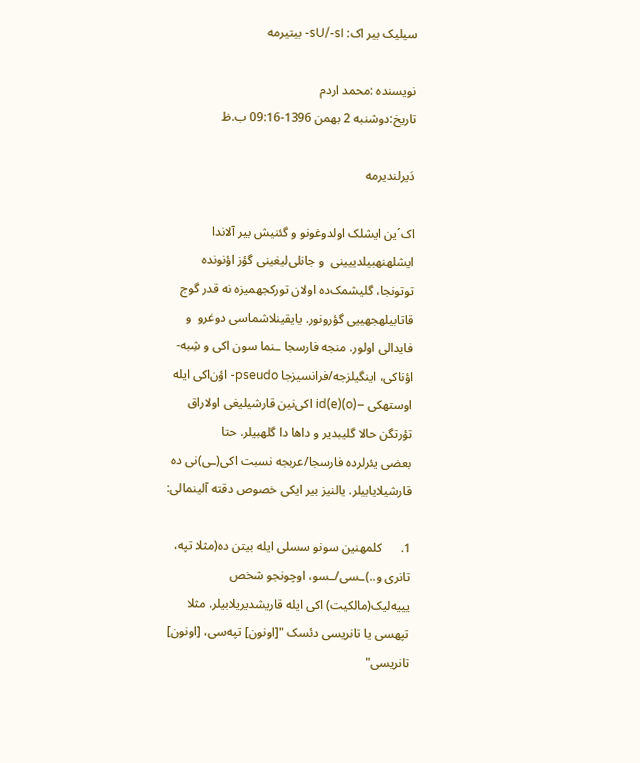سیلیک بیر اک: sU/-sI- بیتیرمه

نویسنده :محمد اردم
تاریخ:دوشنبه 2 بهمن 1396-09:16 ب.ظ

دَیرلندیرمه

اک´ین ایشلک اولدوغونو و گئنیش بیر آلاندا ایشلهنهبیلدییینی  و جانلی‌لیغینی گؤز اؤنونده توتونجا، گلیشمک‌ده اولان تورکجهمیزه نه قدر گوج قاتابیلهجهییی گؤرونور. یایقینلاشماسی دوغرو  و فایدالی اولور. منجه فارسجا ـنما سون اکی و شِبه- اؤناکی، اینگیلزجه/فرانسیزجا pseudo- اؤن‌اکی ایله اوستهکی –(o)id(e) اکی‌نین قارشیلیغی اولاراق تؤرتگن حالا گلیبدیر و داها دا گلهبیلر. حتا بعضی ‌یئرلرده فارسجا/عربجه نسبت اکی(ـی)نی ده قارشیلایابیلر. یالنیز بیر ایکی خصوص دقته آلینمالی:

1.      کلمهنین سونو سسلی ایله بیتن‌ ده(مثلا تپه، تانری و..)ـسی/ـسو، اوچونجو شخص یییه‌لیک(مالکیت) اکی ایله قاریشدیریلابیلر. مثلا تپهسی یا تانریسی دئسک "[اونون] تپه‌سی، [اونون] تانریسی"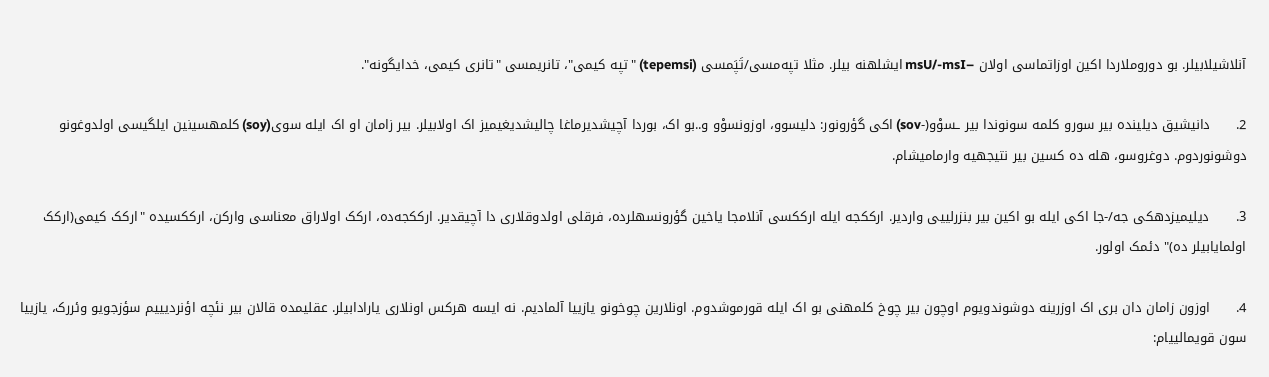آنلاشیلابیلر. بو دوروملاردا اکین اوزاتماسی اولان –msU/-msI ایشلهنه بیلر. مثلا تپه‌مسی/تَپَمسی (tepemsi) "تپه کیمی"، تانریمسی "تانری کیمی، خدایگونه".

2.      دانیشیق دیلینده بیر سورو کلمه سونوندا بیر ـسوْو(-sov) اکی گؤرونور: دلیسوو، اوزونسوْو و..بو اک، بوردا آچیشدیرماغا چالیشدیغیمیز اک اولابیلر. بیر زامان او اک ایله سوی(soy) کلمهسینین ایلگیسی اولدوغونو دوشونوردوم. دوغروسو، هله ده کسین بیر نتیجهیه وارمامیشام.

3.      دیلیمیزدهکی جه/-جا اکی ایله بو اکین بیر بنزرلییی واردیر. ارککجه ایله ارککسی آنلامجا یاخین گؤرونسهلرده، فرقلی اولدوقلاری دا آچیقدیر. ارککجه‌ده، ارکک اولاراق معناسی وارکن، ارککسیده "ارکک کیمی(ارکک اولمایابیلر ده)" دئمک اولور.

4.      اوزون زامان دان بری اک اوزرینه دوشوندویوم اوچون بیر چوخ کلمهنی بو اک ایله قورموشدوم. اونلارین چوخونو یازییا آلمادیم. نه ایسه هرکس اونلاری یارادابیلر. عقلیمده قالان بیر نئچه اؤنردیییم سؤزجویو وئررک، یازییا سون قویمالییام: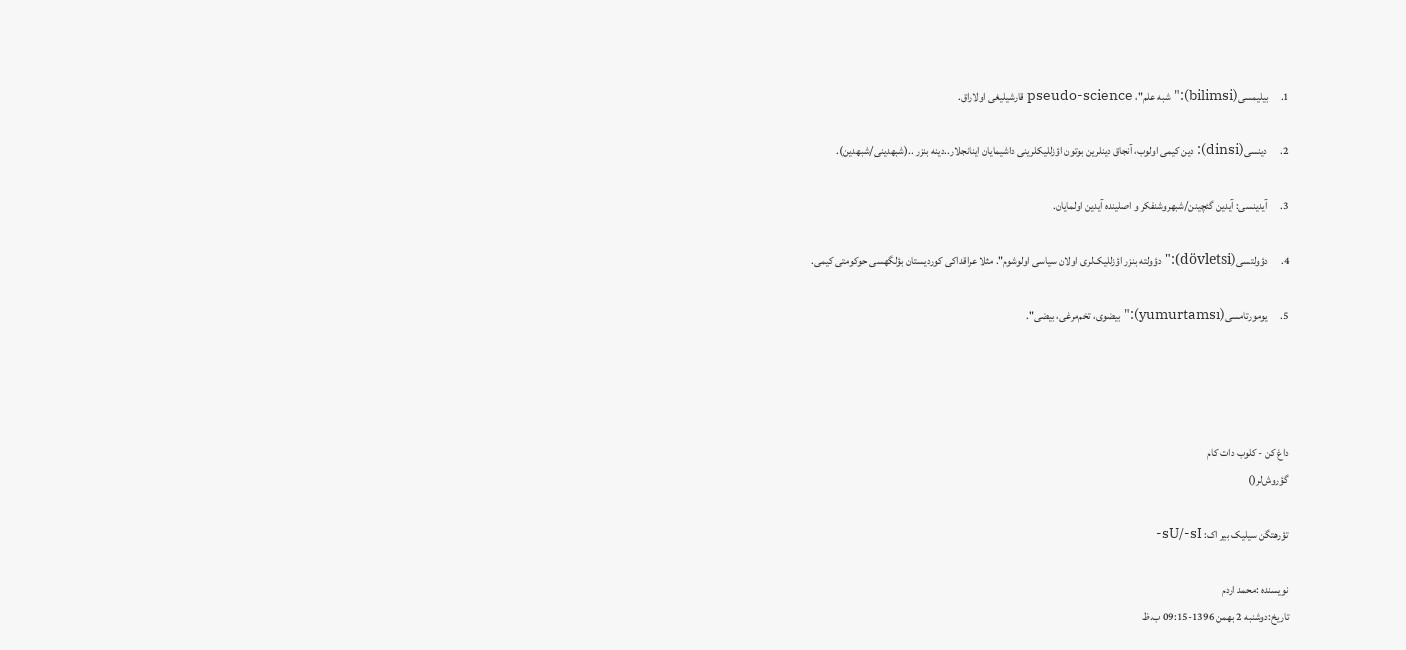1.      بیلیمسی(bilimsi):"شبه علم"، pseudo-science قارشیلیغی اولاراق.

2.      دینسی(dinsi): دین کیمی اولوب، آنجاق دینلرین بوتون اؤزللیکلرینی داشیمایان اینانجلار..دینه بنزر ..(شبهدینی/شبهدین).

3.      آیدینسی: آیدین گئچینن/شبهروشنفکر و اصلینده آیدین اولمایان.

4.      دؤولتسی(dövletsi):"دؤولته بنزر اؤزللیک‌لری اولان سیاسی اولوشوم". مثلا عراقداکی کوردیستان بؤلگهسی حوکومتی کیمی.

5.      یومورتامسی(yumurtamsı):"بیضوی، تخم‌مرغی، بیضی".




داغ کن - کلوب دات کام
گؤروش‌لر()

تؤرهتگن سیلیک بیر اک: sU/-sI-

نویسنده :محمد اردم
تاریخ:دوشنبه 2 بهمن 1396-09:15 ب.ظ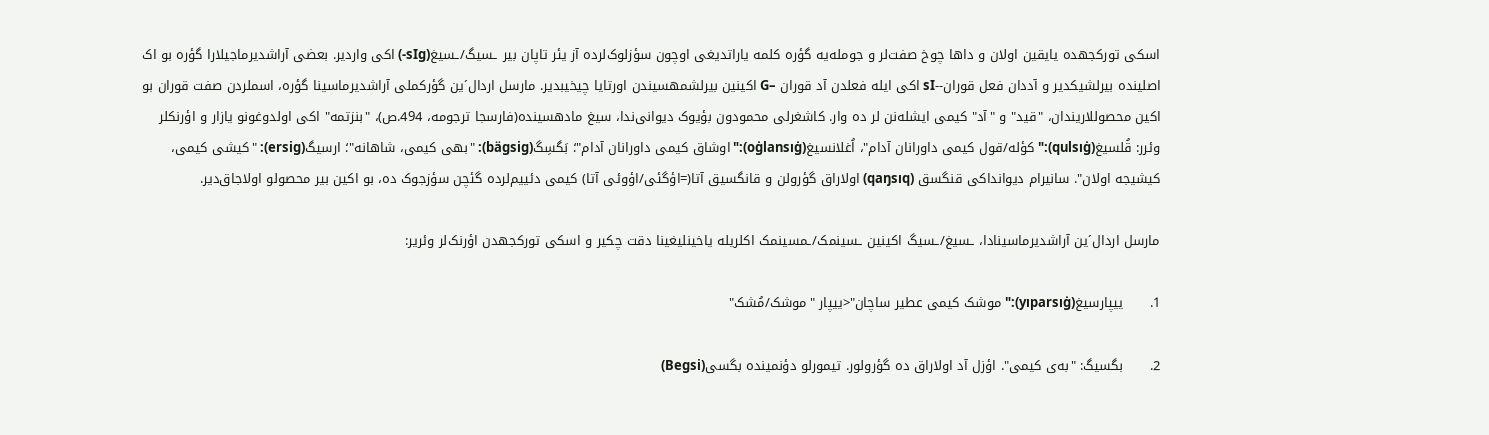اسکی تورکجهده یایقین اولان و داها چوخ صفت‌لر و جومله‌یه گؤره کلمه یاراتدیغی اوچون سؤزلوک‌لرده آز یئر تاپان بیر ـسیگ/ـسیغ(sIg-) اکی واردیر. بعضی آراشدیرماجیلارا گؤره بو اک اصلینده بیرلشیکدیر و آددان فعل قوران--sI اکی ایله فعلدن آد قوران –G اکینین بیرلشمهسیندن اورتایا چیخیبدیر. مارسل اردال‌´ین گؤرکملی آراشدیرماسینا گؤره، اسملردن صفت قوران بو اکین محصوللاریندان، "قید" و "آد" کیمی ایشله‌نن لر ده وار. کاشغرلی محمودون بؤیوک دیوانی‌ندا، سیغ مادهسینده(فارسجا ترجومه، 494.ص)، "بنزتمه" اکی اولدوغونو یازار و اؤرنکلر وئرر: قُلسیغ(qulsıġ):"کؤله/قول کیمی داورانان آدام"، اُغلانسیغ(oġlansıġ):"اوشاق کیمی داورانان آدام"؛ بَگسِگ(bägsig): "بهی کیمی، شاهانه"؛ ارسیگ(ersig): "کیشی کیمی، کیشیجه اولان". سانیرام دیوانداکی قنگسق (qaŋsıq) اولاراق گؤرولن و قانگسیق آتا(=اؤگئی/اؤوئی آتا) کیمی دئییم‌لرده گئچن سؤزجوک ده، بو اکین بیر محصولو اولاجاق‌دیر.

مارسل اردال´ین آراشدیرماسینادا، ـسیغ/ـسیگ اکینین ـسینمک/ـمسینمک اکلریله یاخینلیغینا دقت چکیر و اسکی تورکجهدن اؤرنک‌لر وئریر:

1.      ییپارسیغ(yıparsıġ):"موشک کیمی عطیر ساچان"<ییپار "موشک/مُشک"

2.      بگسیگ: "به‌ی کیمی". اؤزل آد اولاراق ده گؤرولور. تیمورلو دؤنمینده بگسی(Begsi)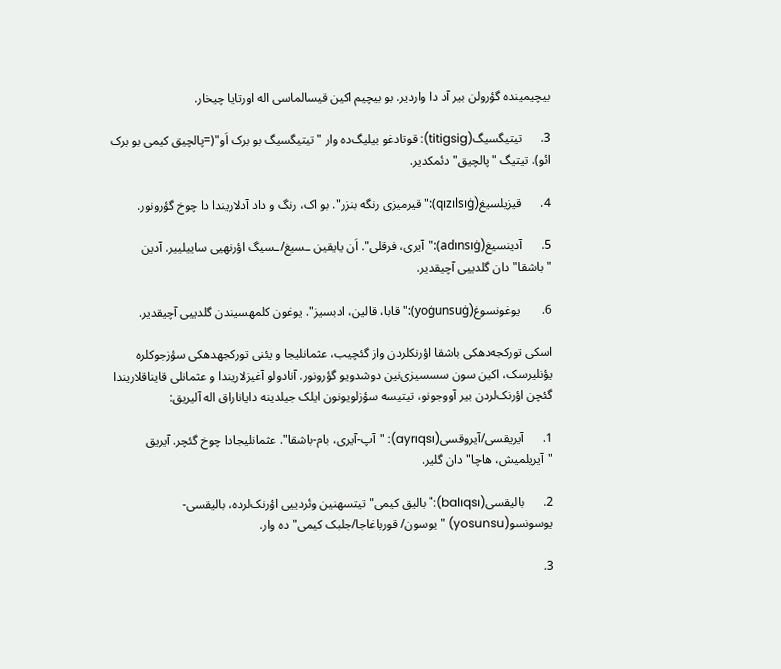بیچیمینده گؤرولن بیر آد دا واردیر. بو بیچیم اکین قیسالماسی اله اورتایا چیخار.

3.      تیتیگسیگ(titigsig): قوتادغو بیلیگ‌ده وار "تیتیگسیگ بو برک اَو"(=پالچیق کیمی بو برک ائو). تیتیگ "پالچیق" دئمکدیر.

4.      قیزیلسیغ(qızılsıġ):"قیرمیزی رنگه بنزر". بو اک، رنگ و داد آدلاریندا دا چوخ گؤرونور.

5.      آدینسیغ(adınsıġ):"آیری، فرقلی". اَن یایقین ـسیغ/ـسیگ اؤرنهیی ساییلییر. آدین "باشقا" دان گلدییی آچیقدیر.

6.       یوغونسوغ(yoġunsuġ):"قابا، قالین، ادبسیز". یوغون کلمهسیندن گلدییی آچیقدیر.

اسکی تورکجه‌دهکی باشقا اؤرنکلردن واز گئچیب، عثمانلیجا و یئنی تورکجهدهکی سؤزجوکلره یؤنلیرسک، اکین سون سسسیزی‌نین دوشدویو گؤرونور. آنادولو آغیزلاریندا و عثمانلی قایناقلاریندا گئچن اؤرنک‌لردن بیر آووجونو، تیتیسه‌ سؤزلویونون ایلک جیلدینه دایاناراق اله آلیریق:

1.      آیریقسی/آیروقسی(ayrıqsı): "آپ-آیری، بام-باشقا". عثمانلیجادا چوخ گئچر. آیریق "آیریلمیش، هاچا" دان گلیر.

2.      بالیقسی(balıqsı):"بالیق کیمی" تیتسهنین وئردییی اؤرنک‌لرده، بالیقسی-یوسونسو(yosunsu) "یوسون/ قورباغاجا/جلبک کیمی" ده وار.

3.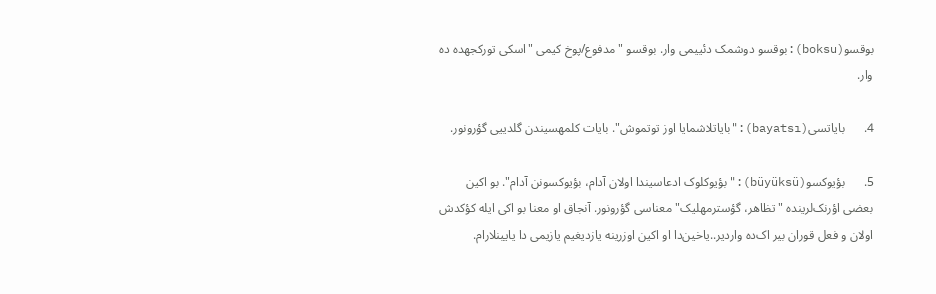بوقسو(boksu):بوقسو دوشمک دئییمی وار. بوقسو "مدفوع/پوخ کیمی "اسکی تورکجهده ده وار.

4.      بایاتسی(bayatsı):"بایاتلاشمایا اوز توتموش". بایات کلمهسیندن گلدییی گؤرونور.

5.      بؤیوکسو(büyüksü):"بؤیوکلوک ادعاسیندا اولان آدام، بؤیوکسونن آدام". بو اکین بعضی اؤرنک‌لرینده "تظاهر، گؤسترمهلیک" معناسی گؤرونور. آنجاق او معنا بو اکی ایله کؤکدش اولان و فعل قوران بیر اک‌ده واردیر..یاخین‌دا او اکین اوزرینه یازدیغیم یازیمی دا یایینلارام.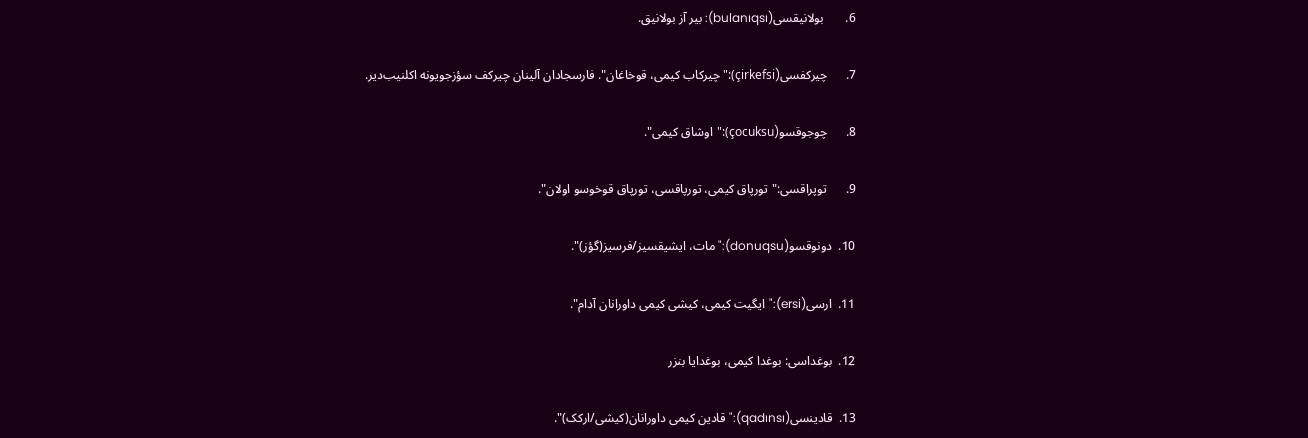6.       بولانیقسی(bulanıqsı): بیر آز بولانیق.

7.      چیرکفسی(çirkefsi):"چیرکاب کیمی، قوخاغان". فارسجادان آلینان چیرکف سؤزجویونه اکلنیب‌دیر.

8.      چوجوقسو(çocuksu):"اوشاق کیمی".

9.      توپراقسی:"تورپاق کیمی، تورپاقسی، تورپاق قوخوسو اولان".

10.  دونوقسو(donuqsu):"مات، ایشیقسیز/فرسیز(گؤز)".

11.  ارسی(ersi):"ایگیت کیمی، کیشی کیمی داورانان آدام".

12.  بوغداسی: بوغدا کیمی، بوغدایا بنزر

13.  قادینسی(qadınsı):"قادین کیمی داورانان(کیشی/ارکک)".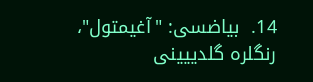14.  بیاضسی: "آغیمتول"، رنگلره گلدییینی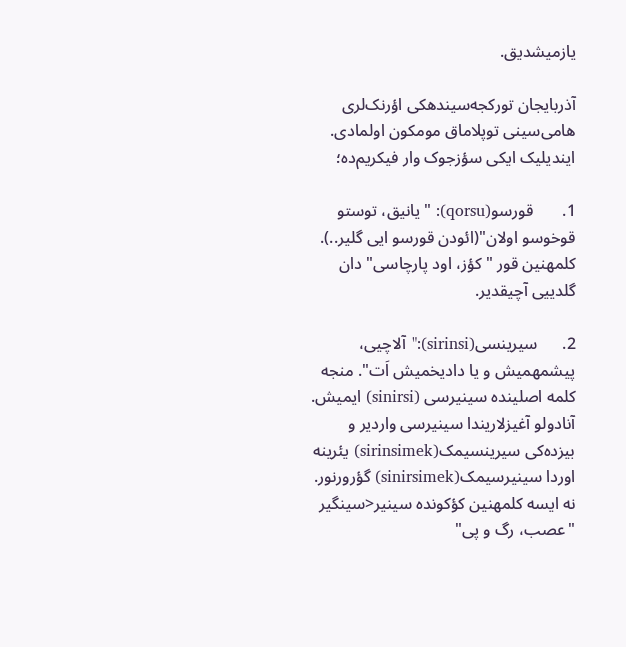یازمیشدیق.

آذربایجان تورکجه‌سیندهکی اؤرنک‌لری هامی‌سینی توپلاماق مومکون اولمادی. ایندیلیک ایکی سؤزجوک وار فیکریم‌ده؛

1.       قورسو(qorsu): "یانیق، توستو قوخوسو اولان"(ائودن قورسو ایی گلیر..). کلمهنین قور "کؤز، اود پارچاسی" دان گلدییی آچیقدیر.

2.      سیرینسی(sirinsi):"آلاچیی، پیشمهمیش و یا دادیخمیش اَت". منجه کلمه اصلینده سینیرسی (sinirsi) ایمیش. آنادولو آغیزلاریندا سینیرسی واردیر و بیزده‌کی سیرینسیمک(sirinsimek) یئرینه اوردا سینیرسیمک(sinirsimek) گؤرورنور. نه ایسه کلمهنین کؤکونده سینیر<سینگیر "عصب، رگ و پی"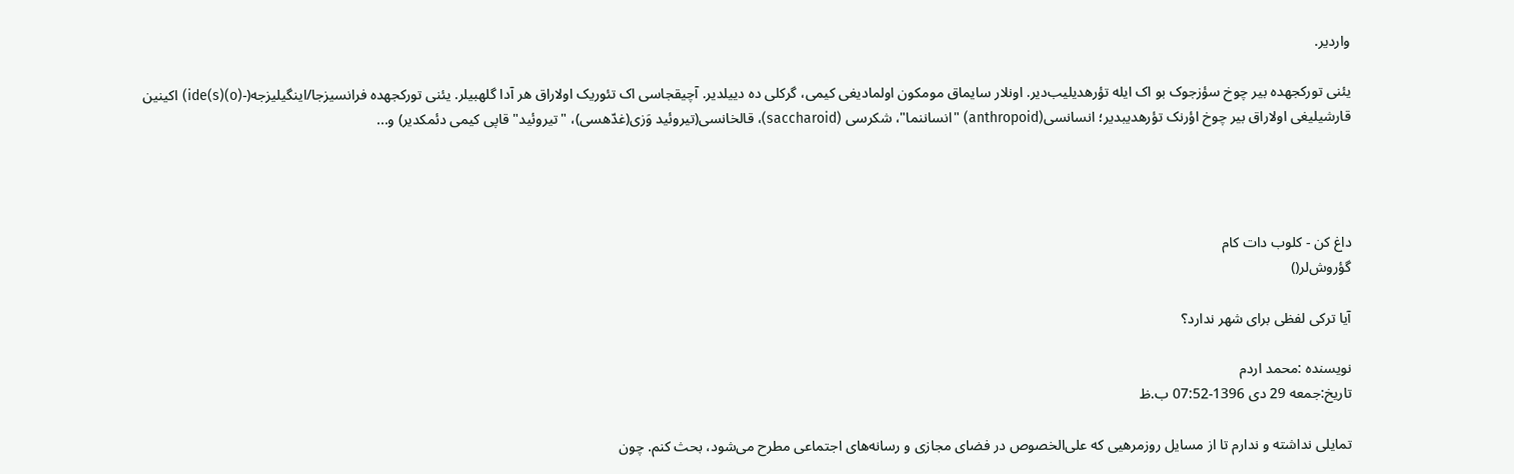واردیر.

یئنی تورکجهده بیر چوخ سؤزجوک بو اک ایله تؤرهدیلیب‌دیر. اونلار سایماق مومکون اولمادیغی کیمی، گرکلی ده دییلدیر. آچیقجاسی اک تئوریک اولاراق هر آدا گلهبیلر. یئنی تورکجهده فرانسیزجا/اینگیلیزجه(-(o)ide(s)) اکینین قارشیلیغی اولاراق بیر چوخ اؤرنک تؤرهدیبدیر؛ انسانسی(anthropoid) "انساننما"، شکرسی (saccharoid)، قالخانسی(تیروئید وَزی(غدّهسی)، "تیروئید" قاپی کیمی دئمکدیر) و...




داغ کن - کلوب دات کام
گؤروش‌لر()

آیا ترکی لفظی برای شهر ندارد؟

نویسنده :محمد اردم
تاریخ:جمعه 29 دی 1396-07:52 ب.ظ

تمایلی نداشته و ندارم تا از مسایل روزمرهیی که علی‌الخصوص در فضای مجازی و رسانه‌های اجتماعی مطرح می‌شود، بحث کنم. چون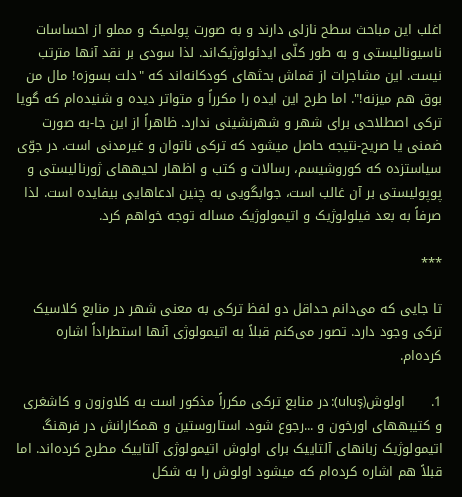اغلب این مباحث سطح نازلی دارند و به صورت پولمیک و مملو از احساسات ناسیونالیستی و به طور کلّی ایدئولوژیک‌اند. لذا سودی بر نقد آنها مترتب نیست. این مشاجرات از قماش بحثهای کودکانه‌اند که "دلت بسوزه! مال من بوق هم میزنه!". اما طرح این ایده را مکرراً و متواتر دیده و شنیده‌ام که گویا ترکی اصطلاحی برای شهر و شهرنشینی ندارد. ظاهراً از این جا-به صورت ضمنی یا صریح-نتیجه حاصل میشود که ترکی ناتوان و غیرمدنی است. در جوّی سیاستزده که کوروشیسم، رسالات و کتب و اظهار لحیههای ژورنالیستی و پوپولیستی بر آن غالب است، جوابگویی به چنین ادعاهایی بیفایده است. لذا صرفاً به بعد فیلولوژیک و اتیمولوژیک مساله توجه خواهم کرد.

***

تا جایی که می‌دانم حداقل دو لفظ ترکی به معنی شهر در منابع کلاسیک ترکی وجود دارد. تصور می‌کنم قبلاً به اتیمولوژی آنها استطراداً اشاره کرده‌ام.

1.      اولوش(uluş): در منابع ترکی مکرراً مذکور است به کلاوزون و کاشغری و کتیبههای اورخون و ...رجوع شود. استاروستین و همکارانش در فرهنگ اتیمولوژیک زبانهای آلتاییک برای اولوش اتیمولوژی آلتاییک مطرح کرده‌اند. اما قبلاً هم اشاره کرده‌ام که میشود اولوش را به شکل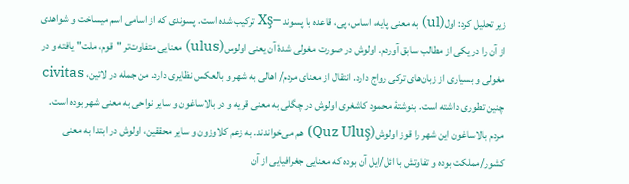زیر تحلیل کرد: اول(ul) به معنی پایه، اساس، پی، قاعده با پسوند –Xş ترکیب شده است. پسوندی که از اسامی اسم میساخت و شواهدی از آن را در یکی از مطالب سابق آوردم. اولوش در صورت مغولی شدۀ آن یعنی اولوس(ulus) معنایی متفاوت‌تر "قوم، ملت" یافته و در مغولی و بسیاری از زبان‌های ترکی رواج دارد. انتقال از معنای مردم/ اهالی به شهر و بالعکس نظایری دارد. من جمله در لاتین، civitas چنین تطوری داشته است. بنوشتۀ محمود کاشغری اولوش در چگلی به معنی قریه و در بالاساغون و سایر نواحی به معنی شهر بوده است. مردم بالاساغون این شهر را قوز اولوش(Quz Uluş) هم می‌خواندند. به زعم کلاوزون و سایر محققین، اولوش در ابتدا به معنی کشور/مملکت بوده و تفاوتش با ائل/ایل آن بوده که معنایی جغرافیایی از آن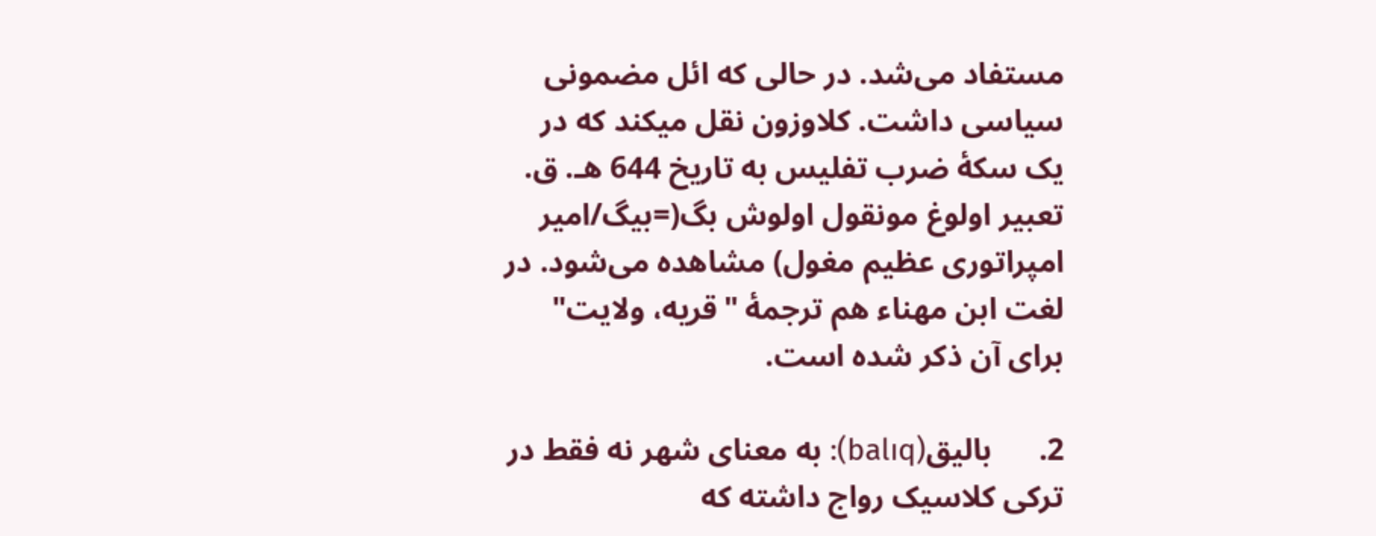مستفاد می‌شد. در حالی که ائل مضمونی سیاسی داشت. کلاوزون نقل میکند که در یک سکۀ ضرب تفلیس به تاریخ 644 هـ. ق. تعبیر اولوغ مونقول اولوش بگ(=بیگ/امیر امپراتوری عظیم مغول) مشاهده می‌شود. در لغت ابن مهناء هم ترجمۀ "قریه، ولایت" برای آن ذکر شده است.

2.      بالیق(balıq): به معنای شهر نه فقط در ترکی کلاسیک رواج داشته که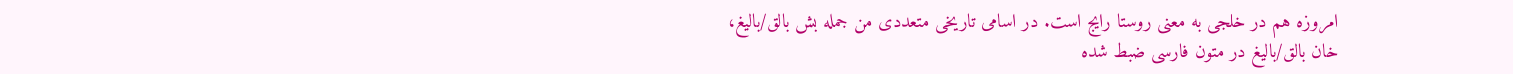امروزه هم در خلجی به معنی روستا رایج است. در اسامی تاریخی متعددی من جمله بش بالق/بالیغ، خان بالق/بالیغ در متون فارسی ضبط شده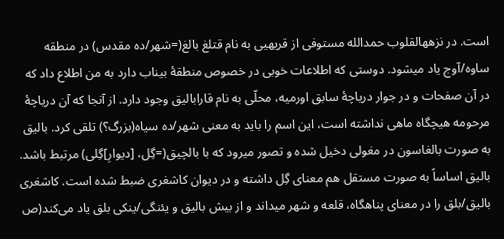است. در نزههالقلوب حمدالله مستوفی از قریهیی به نام قتلغ بالغ(=شهر/ده مقدس) در منطقه ساوه/آوج یاد میشود. دوستی که اطلاعات خوبی در خصوص منطقۀ بیناب دارد به من اطلاع داد که در آن صفحات و در جوار دریاچۀ سابق اورمیه، محلّی به نام قارابالیق وجود دارد. از آنجا که آن دریاچۀ مرحومه هیچگاه ماهی نداشته است، این اسم را باید به معنی شهر/ده سیاه(بزرگ؟) تلقی کرد. بالیق به صورت بالغاسون در مغولی دخیل شده و تصور میرود که با بالچیق(=گِل، [دیوارِ]گِلی) مرتبط باشد. بالیق اساساً به صورت مستقل هم معنای گِل داشته و در دیوان کاشغری ضبط شده است. کاشغری بالیق/بلق را در معنای پناهگاه، قلعه و شهر میداند و از بیش بالیق و یئنگی/ینکی بلق یاد می‌کند(ص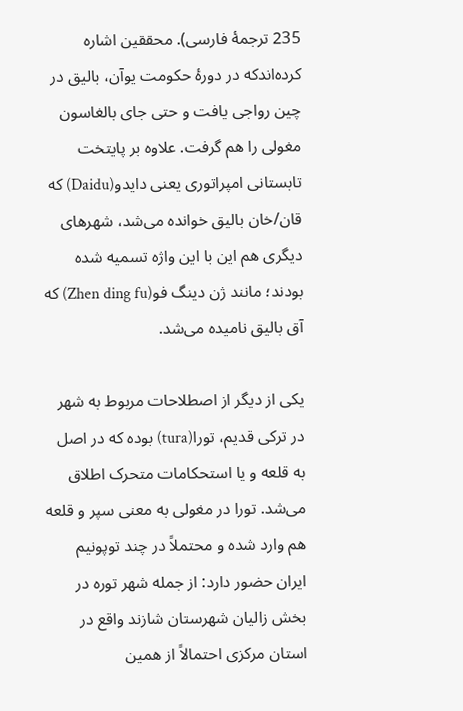235 ترجمۀ فارسی). محققین اشاره کرده‌اندکه در دورۀ حکومت یوآن، بالیق در چین رواجی یافت و حتی جای بالغاسون مغولی را هم گرفت. علاوه بر پایتخت تابستانی امپراتوری یعنی دایدو(Daidu) که قان/خان بالیق خوانده می‌شد، شهرهای دیگری هم این با این واژه تسمیه شده بودند؛ مانند ژن دینگ فو(Zhen ding fu) که آق بالیق نامیده می‌شد.

یکی از دیگر از اصطلاحات مربوط به شهر در ترکی قدیم، تورا(tura) بوده که در اصل به قلعه و یا استحکامات متحرک اطلاق می‌شد. تورا در مغولی به معنی سپر و قلعه هم وارد شده و محتملاً در چند توپونیم ایران حضور دارد: از جمله شهر توره در بخش زالیان شهرستان شازند واقع در استان مرکزی احتمالاً از همین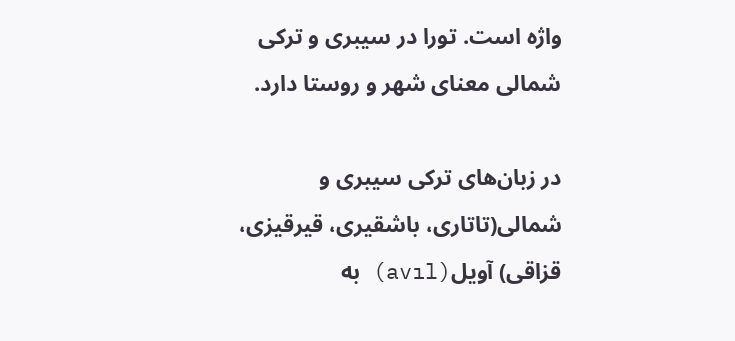واژه است. تورا در سیبری و ترکی شمالی معنای شهر و روستا دارد.

در زبان‌های ترکی سیبری و شمالی(تاتاری، باشقیری، قیرقیزی، قزاقی) آویل(avıl) به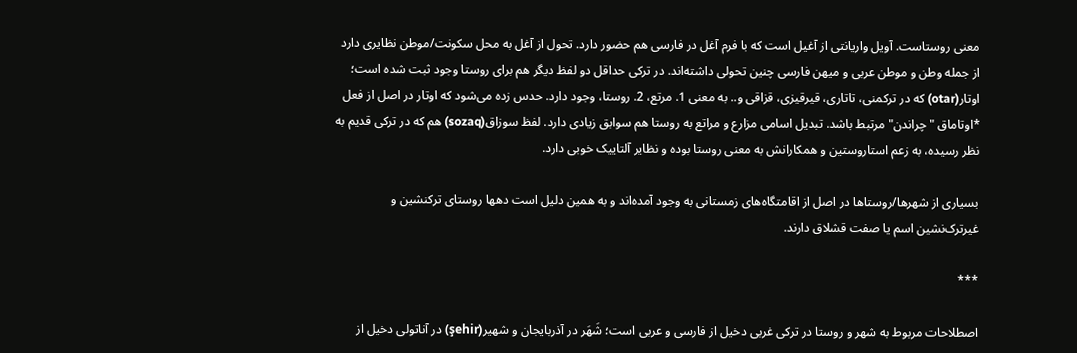معنی روستاست. آویل واریانتی از آغیل است که با فرم آغل در فارسی هم حضور دارد. تحول از آغل به محل سکونت/موطن نظایری دارد از جمله وطن و موطن عربی و میهن فارسی چنین تحولی داشته‌اند. در ترکی حداقل دو لفظ دیگر هم برای روستا وجود ثبت شده است؛ اوتار(otar) که در ترکمنی، تاتاری، قیرقیزی، قزاقی و.. به معنی 1. مرتع، 2. روستا، وجود دارد. حدس زده می‌شود که اوتار در اصل از فعل *اوتاماق "چراندن" مرتبط باشد. تبدیل اسامی مزارع و مراتع به روستا هم سوابق زیادی دارد. لفظ سوزاق(sozaq) هم که در ترکی قدیم به نظر رسیده، به زعم استاروستین و همکارانش به معنی روستا بوده و نظایر آلتاییک خوبی دارد.

بسیاری از شهرها/روستاها در اصل از اقامتگاه‌های زمستانی به وجود آمده‌اند و به همین دلیل است دهها روستای ترکنشین و غیرترک‌نشین اسم یا صفت قشلاق دارند.

***

اصطلاحات مربوط به شهر و روستا در ترکی غربی دخیل از فارسی و عربی است؛ شَهَر در آذربایجان و شهیر(şehir) در آناتولی دخیل از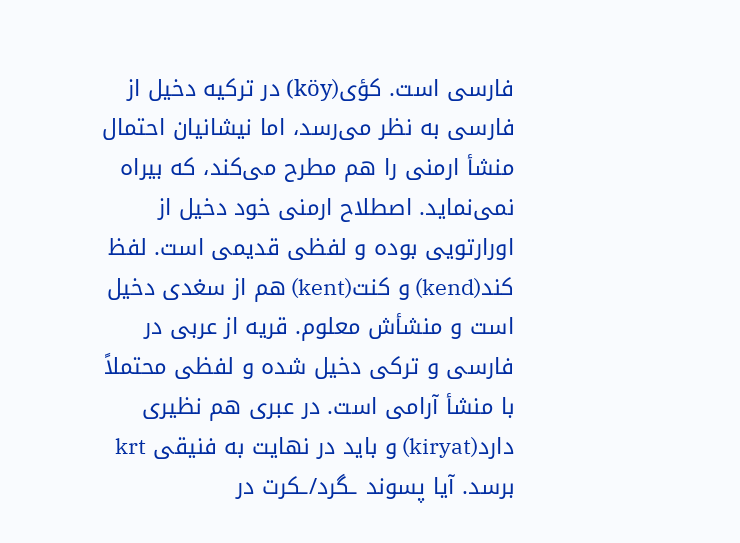فارسی‌ است. کؤی(köy) در ترکیه دخیل از فارسی به نظر می‌رسد، اما نیشانیان احتمال منشأ ارمنی را هم مطرح می‌کند، که بیراه نمی‌نماید. اصطلاح ارمنی خود دخیل از اورارتویی بوده و لفظی قدیمی است. لفظ کند(kend) و کنت(kent) هم از سغدی دخیل است و منشأش معلوم. قریه از عربی در فارسی و ترکی دخیل شده و لفظی محتملاً با منشأ آرامی است. در عبری هم نظیری دارد(kiryat) و باید در نهایت به فنیقی krt برسد. آیا پسوند ـگرد/ـکرت در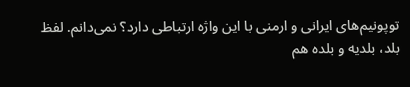توپونیم‌های ایرانی و ارمنی با این واژه ارتباطی دارد؟ نمی‌دانم. لفظ بلد، بلدیه و بلده هم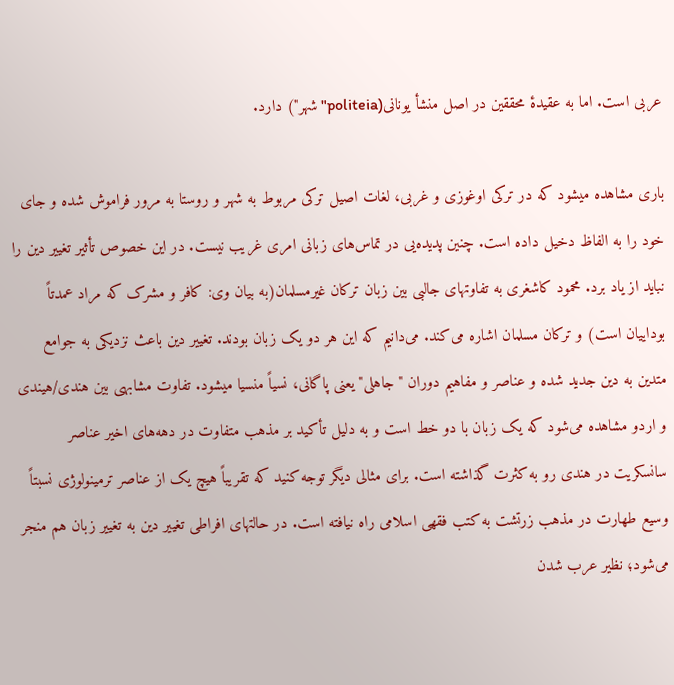عربی است. اما به عقیدۀ محققین در اصل منشأ یونانی(politeia"شهر") دارد.

باری مشاهده میشود که در ترکی اوغوزی و غربی، لغات اصیل ترکی مربوط به شهر و روستا به مرور فراموش شده و جای خود را به الفاظ دخیل داده است. چنین پدیده‌یی در تماس‌های زبانی امری غریب نیست. در این خصوص تأثیر تغییر دین را نباید از یاد برد. محمود کاشغری به تفاوتهای جالبی بین زبان ترکان غیرمسلمان(به بیان وی: کافر و مشرک که مراد عمدتاً بوداییان است) و ترکان مسلمان اشاره می‌کند. می‌دانیم که این هر دو یک زبان بودند. تغییر دین باعث نزدیکی به جوامع متدین به دین جدید شده و عناصر و مفاهیم دوران "جاهلی" یعنی پاگانی، نسیاً منسیا میشود. تفاوت مشابهی بین هندی/هیندی و اردو مشاهده می‌شود که یک زبان با دو خط است و به دلیل تأکید بر مذهب متفاوت در دهه‌های اخیر عناصر سانسکریت در هندی رو به کثرت گذاشته است. برای مثالی دیگر توجه کنید که تقریباً هیچ یک از عناصر ترمینولوژی نسبتاً وسیع طهارت در مذهب زرتشت به کتب فقهی اسلامی راه نیافته است. در حالتهای افراطی تغییر دین به تغییر زبان هم منجر می‌شود؛ نظیر عرب شدن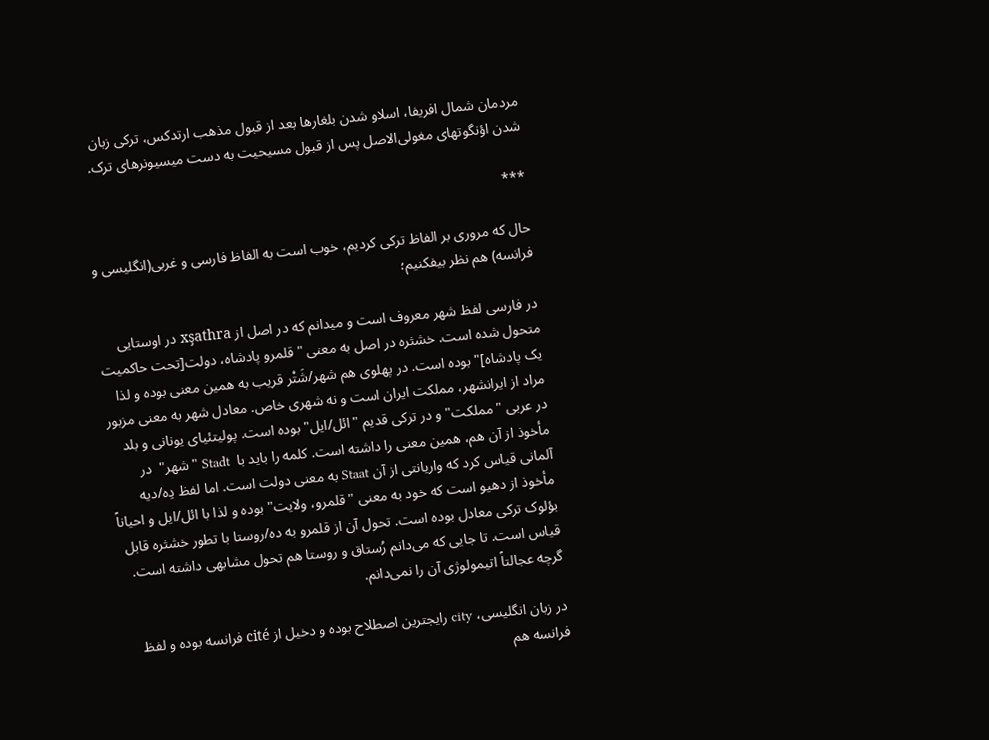مردمان شمال افریفا، اسلاو شدن بلغارها بعد از قبول مذهب ارتدکس، ترکی زبان شدن اؤنگوتهای مغولی‌الاصل پس از قبول مسیحیت به دست میسیونرهای ترک.

***

حال که مروری بر الفاظ ترکی کردیم، خوب است به الفاظ فارسی و غربی(انگلیسی و فرانسه) هم نظر بیفکنیم؛

در فارسی لفظ شهر معروف است و میدانم که در اصل از xşathra در اوستایی متحول شده است. خشثره در اصل به معنی "قلمرو پادشاه، دولت[تحت حاکمیت یک پادشاه]" بوده است. در پهلوی هم شهر/شَتْر قریب به همین معنی بوده و لذا مراد از ایرانشهر، مملکت ایران است و نه شهری خاص. معادل شهر به معنی مزبور در عربی "مملکت" و در ترکی قدیم "ائل/ایل" بوده است. پولیتئیای یونانی و بلد مأخوذ از آن هم، همین معنی را داشته است. کلمه را باید با  Stadt "شهر"  در آلمانی قیاس کرد که واریانتی از آن Staat به معنی دولت است. اما لفظ دِه/دیه مأخوذ از دهیو است که خود به معنی "قلمرو، ولایت" بوده و لذا با ائل/ایل و احیاناً بؤلوک ترکی معادل بوده است. تحول آن از قلمرو به ده/روستا با تطور خشثره قابل قیاس است. تا جایی که می‌دانم رُستاق و روستا هم تحول مشابهی داشته‌ است. گرچه عجالتاً اتیمولوژی آن را نمی‌دانم.

در زبان انگلیسی، city رایجترین اصطلاح بوده و دخیل از cité فرانسه بوده و لفظ فرانسه هم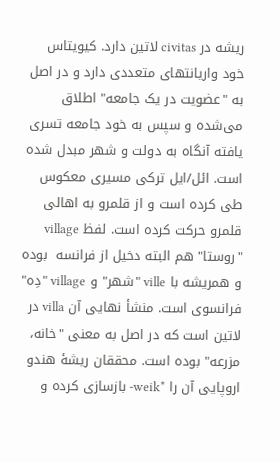ریشه در civitas لاتین دارد. کیویتاس خود واریانتهای متعددی دارد و در اصل به "عضویت در یک جامعه" اطلاق می‌شده و سپس به خود جامعه تسری یافته آنگاه به دولت و شهر مبدل شده است. ائل/ایل ترکی مسیری معکوس طی کرده است و از قلمرو به اهالی قلمرو حرکت کرده است. لفظ village "روستا" هم البته دخیل از فرانسه  بوده و همریشه با ville "شهر" و village "دِه" فرانسوی است. منشأ نهایی آن villa در لاتین است که در اصل به معنی "خانه، مزرعه" بوده است. محققان ریشۀ هندو اروپایی آن را *weik- بازسازی کرده و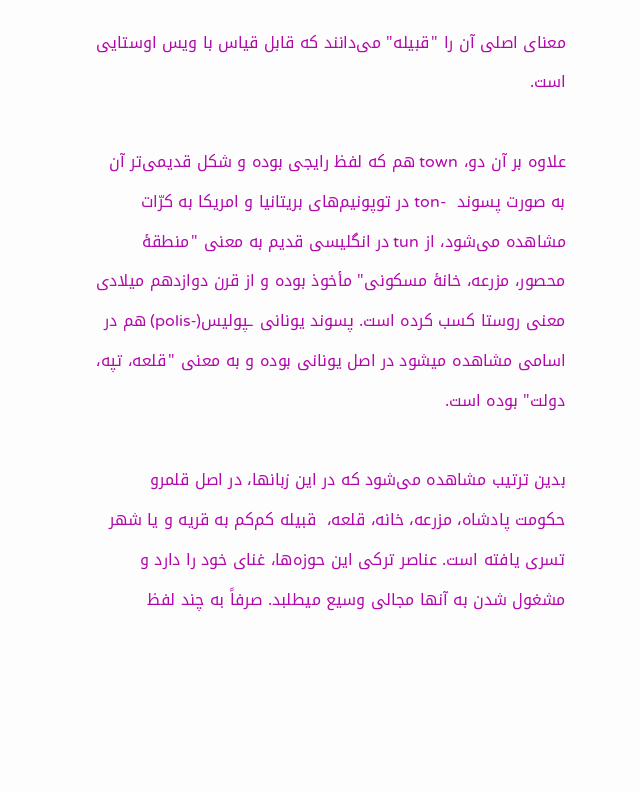معنای اصلی آن را "قبیله" می‌دانند که قابل قیاس با ویس اوستایی است.

علاوه بر آن دو، town هم که لفظ رایجی بوده و شکل قدیمی‌تر آن به صورت پسوند  -ton در توپونیم‌های بریتانیا و امریکا به کرّات مشاهده می‌شود، از tun در انگلیسی قدیم به معنی "منطقۀ محصور، مزرعه، خانۀ مسکونی" مأخوذ بوده و از قرن دوازدهم میلادی معنی روستا کسب کرده است. پسوند یونانی ـپولیس(-polis) هم در اسامی مشاهده میشود در اصل یونانی بوده و به معنی "قلعه، تپه، دولت" بوده است.

بدین ترتیب مشاهده می‌شود که در این زبانها، در اصل قلمرو حکومت پادشاه، مزرعه، خانه، قلعه،  قبیله کم‌کم به قریه و یا شهر تسری یافته است. عناصر ترکی این حوزه‌ها، غنای خود را دارد و مشغول شدن به آنها مجالی وسیع میطلبد. صرفاً به چند لفظ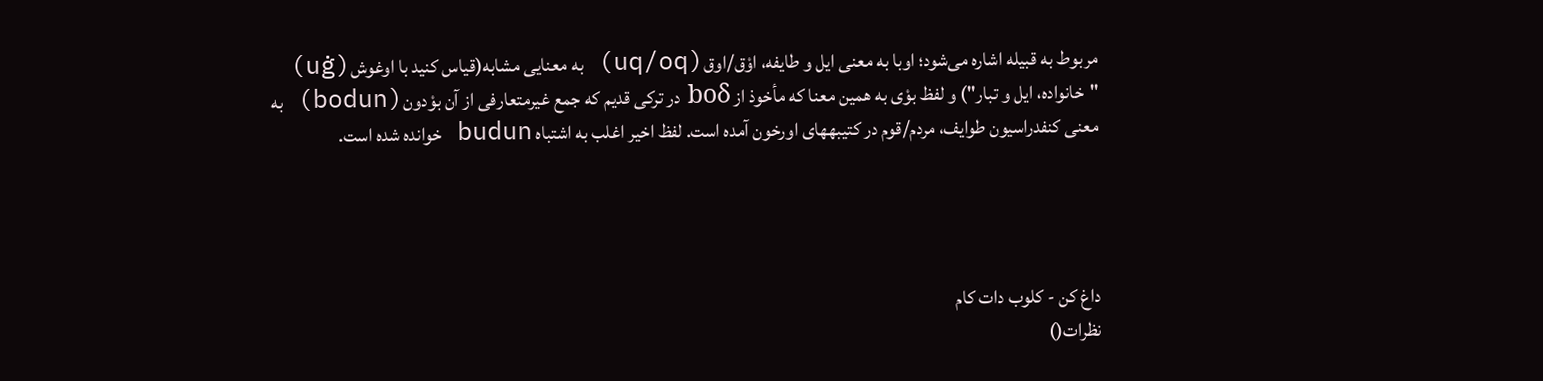مربوط به قبیله اشاره می‌شود؛ اوبا به معنی ایل و طایفه، اوْق/اوق(uq/oq) به معنایی مشابه(قیاس کنید با اوغوش(uġ) "خانواده، ایل و تبار") و لفظ بوْی به همین معنا که مأخوذ از boδ در ترکی قدیم که جمع غیرمتعارفی از آن بوْدون(bodun) به معنی کنفدراسیون طوایف، مردم/قوم در کتیبههای اورخون آمده است. لفظ اخیر اغلب به اشتباه budun خوانده شده است.




داغ کن - کلوب دات کام
نظرات()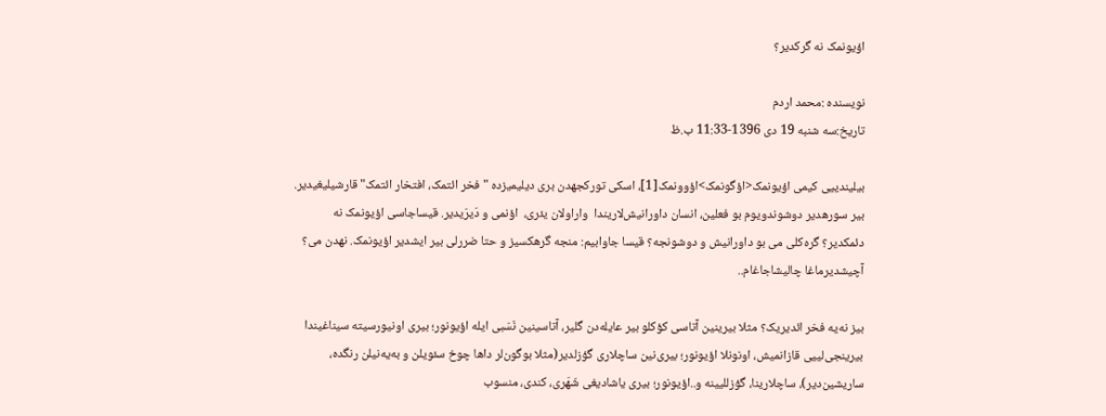اؤیونمک نه گرکدیر؟

نویسنده :محمد اردم
تاریخ:سه شنبه 19 دی 1396-11:33 ب.ظ

بیلیندییی کیمی اؤیونمک<اؤگونمک>اؤوونمک[1]، اسکی تورکجهدن بری دیلیمیزده "فخر ائتمک، افتخار ائتمک" قارشیلیغیدیر. بیر سورهدیر دوشوندویوم بو فعلین، انسان داورانیش‌لاریندا  واراولان یئری،  اؤنمی و دَیرَیدیر. قیساجاسی اؤیونمک نه دئمکدیر؟ گره‌کلی می بو داورانیش و دوشونجه؟ قیسا جاوابیم: منجه گرهکسیز و حتا ضررلی بیر ایشدیر اؤیونمک. نهدن می؟ آچیشدیرماغا چالیشاجاغام..

بیز نه‌یه فخر ائدیریک؟ مثلا بیرینین آتاسی کؤکلو بیر عایله‌دن گلیر، آتاسینین نَسَبی ایله اؤیونور؛ بیری اونیورسیته سیناغیندا بیرینجی‌لییی قازانمیش، اونونلا اؤیونور؛ بیری‌نین ساچلاری گؤزلدیر(مثلا بوگون‌لر داها چوخ سئویلن و به‌یه‌نیلن رنگده، ساریشین‌دیر)، ساچلارینا، گؤزللیینه و..اؤیونور؛ بیری یاشادیغی شَهَری، کندی، منسوب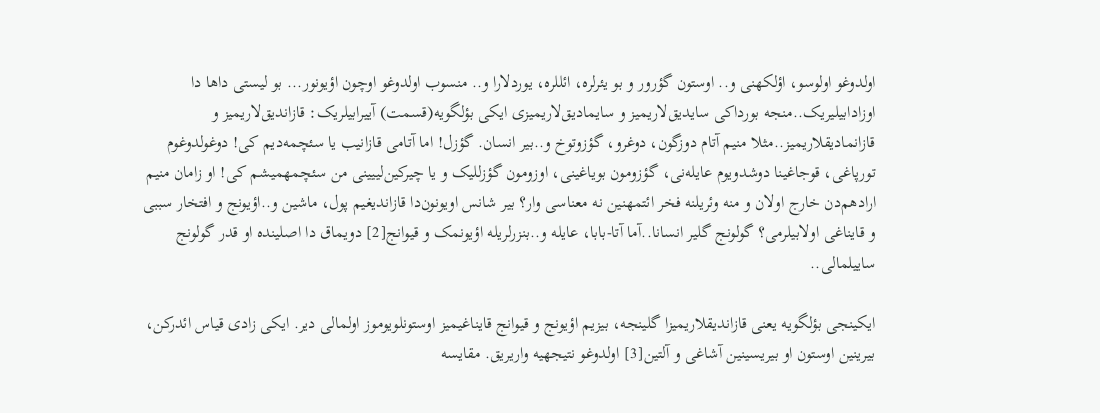اولدوغو اولوسو، اؤلکهنی و.. اوستون گؤرور و بو یئرلره، ائللره، یوردلارا و.. منسوب اولدوغو اوچون اؤیونور... بو لیستی داها دا اوزادابیلیریک..منجه بورداکی سایدیق‌لاریمیز و سایمادیق‌لاریمیزی ایکی بؤلگویه(قسمت) آییرابیلریک: قازاندیق‌لاریمیز و قازانمادیقلاریمیز..مثلا منیم آتام دوزگون، دوغرو، گؤزوتوخ و..بیر انسان. گؤزل! اما آتامی قازانیب یا سئچمه‌دیم کی! دوغولدوغوم تورپاغی، قوجاغینا دوشدویوم عایله‌نی، گؤزومون بویاغینی، اوزومون گؤزللیک و یا چیرکین‌لییینی من سئچمهمیشم کی! او زامان منیم ارادهم‌دن خارج اولان و منه وئریلنه فخر ائتمهنین نه معناسی وار؟ بیر شانس اویونون‌دا قازاندیغیم پول، ماشین و..اؤیونج و افتخار سببی و قایناغی اولابیلرمی؟ گولونج گلیر انسانا..آما آتا-بابا، عایله و..بنزرلریله اؤیونمک و قیوانج[2] دویماق دا اصلینده او قدر گولونج ساییلمالی..

ایکینجی بؤلگویه یعنی قازاندیقلاریمیزا گلینجه، بیزیم اؤیونج و قیوانج قایناغیمیز اوستونلویوموز اولمالی دیر. ایکی زادی قیاس ائدرکن، بیرینین اوستون او بیریسینین آشاغی و آلتین[3] اولدوغو نتیجهیه واریریق. مقایسه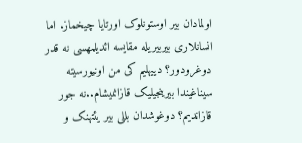اولمادان بیر اوستونلوک اورتایا چیخماز. اما انسانلاری بیربیریله مقایسه ائدیلمهسی نه قدر دوغرودور؟ دییهلیم کی من اونیورسیته سیناغیندا بیرینجیلیک قازانمیشام..نه جور قازاندیم؟ دوغوشدان بللی بیر یئتهنک و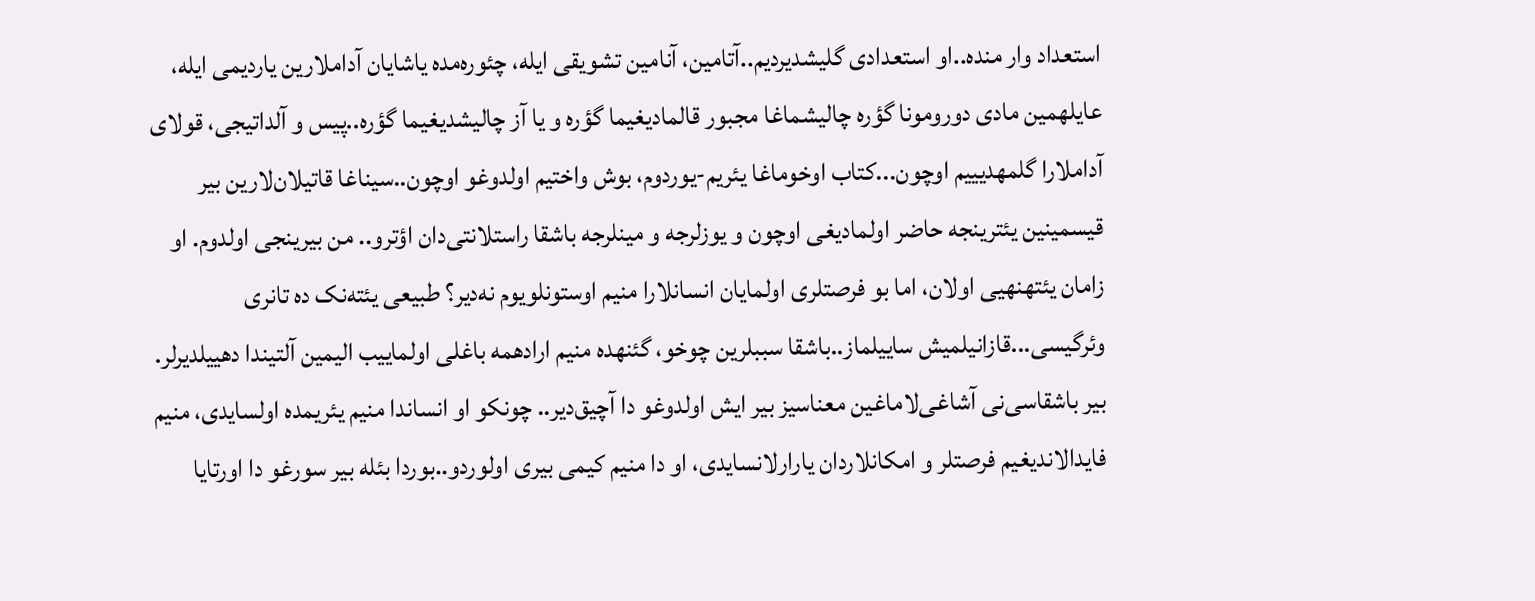استعداد وار منده..او استعدادی گلیشدیردیم..آتامین، آنامین تشویقی ایله، چئوره‌مده یاشایان آداملارین یاردیمی ایله، عایلهمین مادی دورومونا گؤره چالیشماغا مجبور قالمادیغیما گؤره و یا آز چالیشدیغیما گؤره..پیس و آلداتیجی، قولای آداملارا گلمهدیییم اوچون...کتاب اوخوماغا یئریم-یوردوم، بوش واختیم اولدوغو اوچون..سیناغا قاتیلان‌لارین بیر قیسمینین یئترینجه حاضر اولمادیغی اوچون و یوزلرجه و مینلرجه باشقا راستلانتی‌دان اؤترو.. من بیرینجی اولدوم. او زامان یئتهنهیی اولان، اما بو فرصتلری اولمایان انسانلارا منیم اوستونلویوم نه‌دیر؟ طبیعی یئته‌نک ده تانری وئرگیسی...قازانیلمیش ساییلماز..باشقا سببلرین چوخو، گئنهده منیم ارادهمه باغلی اولماییب الیمین آلتیندا دهییلدیرلر. بیر باشقاسی‌نی آشاغی‌لاماغین معناسیز بیر ایش اولدوغو دا آچیق‌دیر.. چونکو او انساندا منیم یئریمده اولسایدی، منیم فایدالاندیغیم فرصتلر و امکانلاردان یارارلانسایدی، او دا منیم کیمی بیری اولوردو..بوردا بئله بیر سورغو دا اورتایا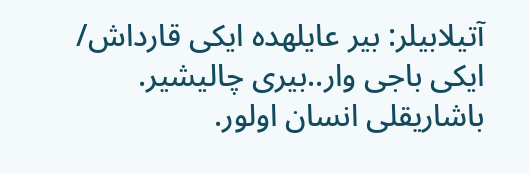آتیلابیلر: بیر عایلهده ایکی قارداش/ ایکی باجی وار..بیری چالیشیر. باشاریقلی انسان اولور.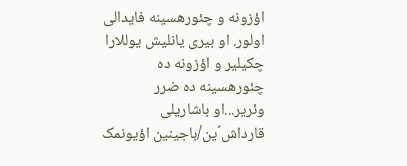اؤزونه و چئورهسینه فایدالی اولور. او بیری یانلیش یوللارا چکیلیر و اؤزونه ده چئورهسینه ده ضرر وئریر...او باشاریلی قارداش´ین/باجینین اؤیونمک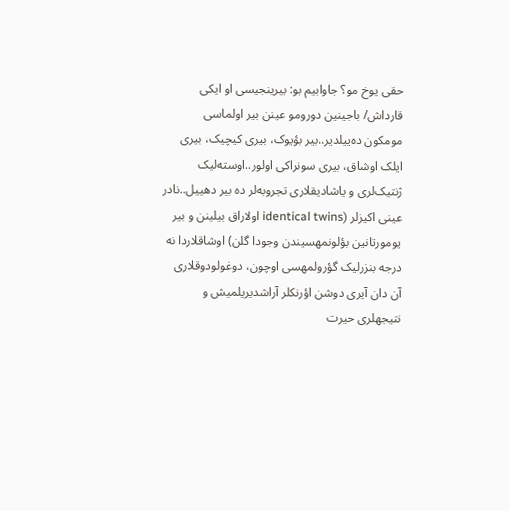حقی یوخ مو؟ جاوابیم بو: بیرینجیسی او ایکی قارداش/ باجینین دورومو عینن بیر اولماسی مومکون ده‌ییلدیر..بیر بؤیوک، بیری کیچیک، بیری ایلک اوشاق، بیری سونراکی اولور..اوسته‌لیک ژنتیک‌لری و یاشادیقلاری تجروبه‌لر ده بیر دهییل..نادر عینی اکیزلر (identical twins اولاراق بیلینن و بیر یومورتانین بؤلونمهسیندن وجودا گلن) اوشا‌قلاردا نه درجه بنزرلیک گؤرولمهسی اوچون، دوغولودوقلاری آن دان آیری دوشن اؤرنکلر آراشدیریلمیش و نتیجهلری حیرت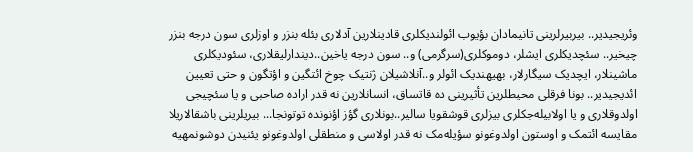وئریجیدیر.. بیربیرلرینی تانیمادان بؤیوب ائولندیکلری قادینلارین آدلاری بئله بنزر و اوزلری سون درجه بنزر چیخیر.. سئچدیکلری ایشلر، دوموکلری(سرگرمی) و.. سون درجه یاخین..دیندارلیقلاری، سئودیکلری ماشینلار، ایچدیک سیگارلار، بهیهندیک ائولر و..آنلاشیلان ژنتیک چوخ ائتگین و اؤتگون و حتی تعیین ائدیجیدیر.. بونا فرقلی محیطلرین تأثیرینی ده قاتساق، انسانلارین نه قدر اراده صاحبی و یا سئچیجی اولدوقلاری و یا اولابیله‌جکلری بیزلری قوشقویا سالیر..بونلاری گؤز اؤنونده توتونجا... بیریلرینی باشقالاریلا مقایسه ائتمک و اوستون اولدوغونو سؤیله‌مک نه قدر اولاسی و منطقلی اولدوغونو یئنیدن دوشونمهیه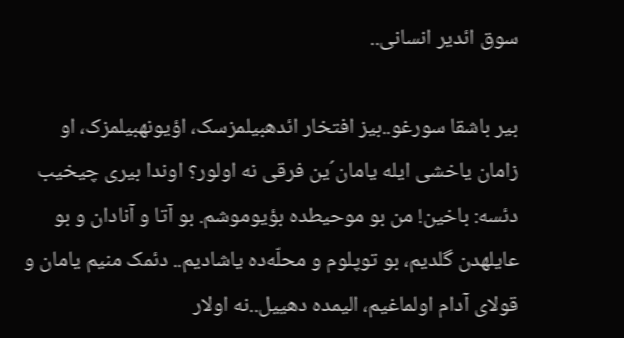سوق ائدیر انسانی..

بیر باشقا سورغو..بیز افتخار ائدهبیلمزسک، اؤیونهبیلمزک، او زامان یاخشی ایله یامان´ین فرقی نه اولور؟ اوندا بیری چیخیب دئسه: باخین! من بو موحیطده بؤیوموشم. بو آتا و آنادان و بو عایلهدن گلدیم، بو توپلوم و محلّه‌ده یاشادیم.. دئمک منیم یامان و قولای آدام اولماغیم، الیمده دهییل..نه اولار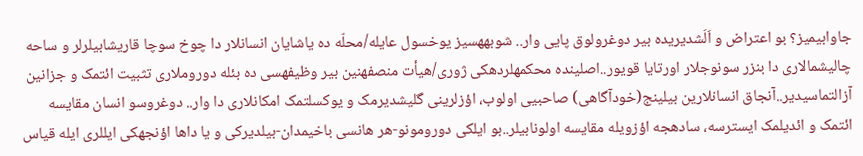جاوابیمیز؟ بو اعتراض و اَلَشدیریده بیر دوغرولوق پایی وار.. شوبههسیز یوخسول عایله/محلّه ده یاشایان انسانلار دا چوخ سوچا قاریشابیلرلر و ساحه چالیشمالاری دا بنزر سونوجلار اورتایا قویور..اصلینده محکمهلردهکی ژوری/هیأت منصفهنین بیر وظیفهسی ده بئله دوروملاری تثبیت ائتمک و جزانین آزالتماسیدیر..آنجاق انسانلارین بیلینج(خودآگاهی) صاحبیی اولوب، اؤزلرینی گلیشدیرمک و یوکسلتمک امکانلاری‌ دا وار.. دوغروسو انسان مقایسه ائتمک و ائدیلمک ایسترسه، سادهجه اؤزویله مقایسه اولونابیلر..بو ایلکی دورومونو-هر هانسی باخیمدان-بیلدیرکی و یا داها اؤنجهکی ایللری ایله قیاس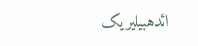ائدهبیلیریک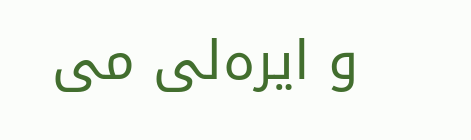و ایره‌لی می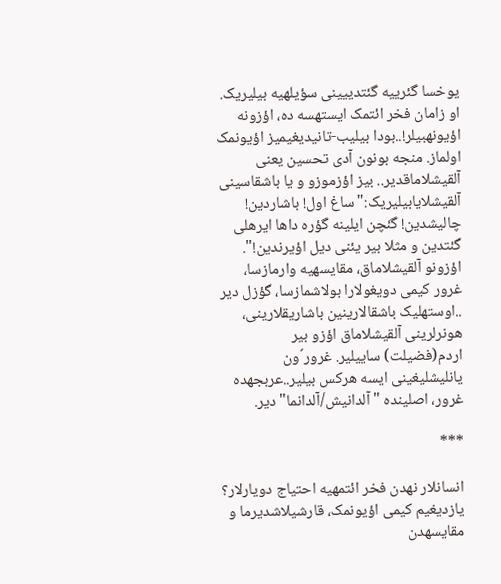یوخسا گئرییه گئتدییینی سؤیلهیه بیلیریک. او زامان فخر ائتمک ایستهسه ده، اؤزونه اؤیونهبیلر!..بودا بیلیب-تانیدیغیمیز اؤیونمک اولماز. منجه بونون آدی تحسین یعنی آلقیشلاماقدیر.. بیز اؤزموزو و یا باشقاسینی آلقیشلایابیلیریک:"ساغ اول! باشاردین! چالیشدین! گئچن ایلینه گؤره داها ایرهلی گئتدین و مثلا بیر یئنی دیل اؤیرندین!". اؤزونو آلقیشلاماق، مقایسهیه وارمازسا، غرور کیمی دویغولارا بولاشمازسا، گؤزل دیر ..اوستهلیک باشقالارینین باشاریقلارینی، هونرلرینی آلقیشلاماق اؤزو بیر اردم(فضیلت) ساییلیر. غرور´ون یانلیشلیغینی ایسه هرکس بیلیر..عربجهده غرور، اصلینده "آلدانیش/آلدانما"دیر.

***

انسانلار نهدن فخر ائتمهیه احتیاج دویارلار؟ یازدیغیم کیمی اؤیونمک، قارشیلاشدیرما و مقایسهدن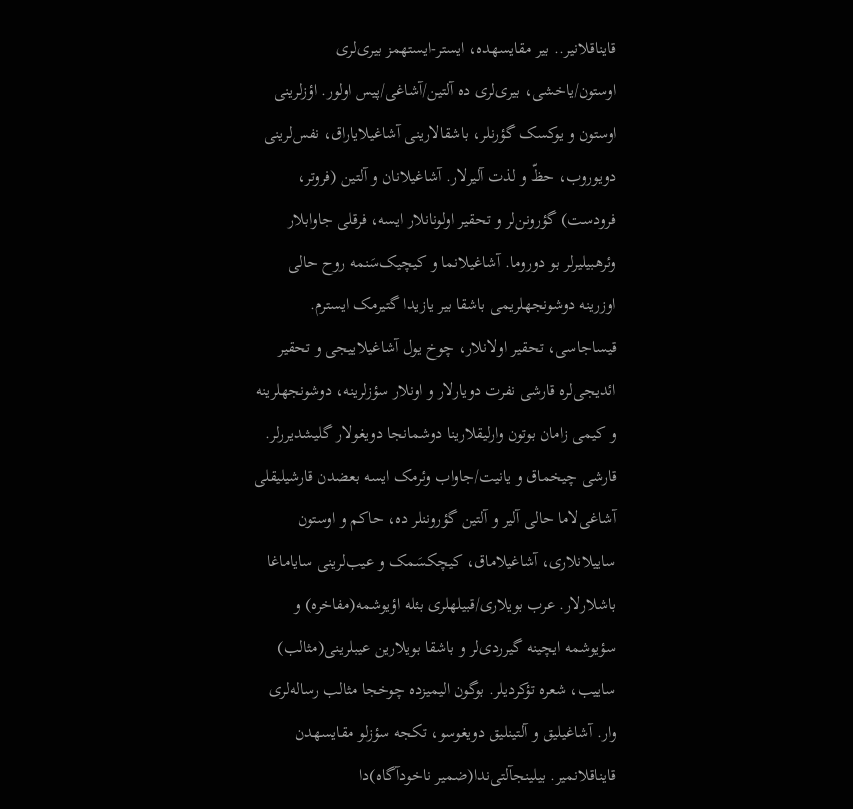قایناقلانیر.. بیر مقایسهده، ایستر-ایستهمز بیری‌لری اوستون/یاخشی، بیری‌لری ده آلتین/آشاغی/پیس اولور. اؤزلرینی اوستون و یوکسک گؤرنلر، باشقالارینی آشاغیلایاراق، نفس‌لرینی دویوروب، حظّ و لذت آلیرلار. آشاغیلانان و آلتین (فروتر، فرودست) گؤرونن‌لر و تحقیر اولونانلار ایسه، فرقلی جاوابلار وئرهبیلیرلر بو دوروما. آشاغیلانما و کیچیک‌سَنمه روح حالی اوزرینه دوشونجهلریمی باشقا بیر یازیدا گتیرمک ایسترم. قیساجاسی، تحقیر اولانلار، چوخ یول آشاغیلاییجی و تحقیر ائدیجی‌لره قارشی نفرت دویارلار و اونلار سؤزلرینه، دوشونجهلرینه و کیمی زامان بوتون وارلیقلارینا دوشمانجا دویغولار گلیشدیررلر. قارشی چیخماق و یانیت/جاواب وئرمک ایسه بعضدن قارشیلیقلی آشاغی‌لاما حالی آلیر و آلتین گؤروننلر ده، حاکم و اوستون ساییلانلاری، آشاغیلاماق، کیچکسَمک و عیب‌لرینی سایاماغا باشلارلار. عرب بویلاری/قبیلهلری بئله اؤیوشمه(مفاخره) و سؤیوشمه ایچینه گیرردی‌لر و باشقا بویلارین عیبلرینی(مثالب) ساییب، شعره تؤکردیلر. بوگون الیمیزده چوخجا مثالب رساله‌لری وار. آشاغیلیق و آلتینلیق دویغوسو، تکجه سؤزلو مقایسهدن قایناقلانمیر. بیلینجآلتی‌ندا(ضمیر ناخودآگاه)دا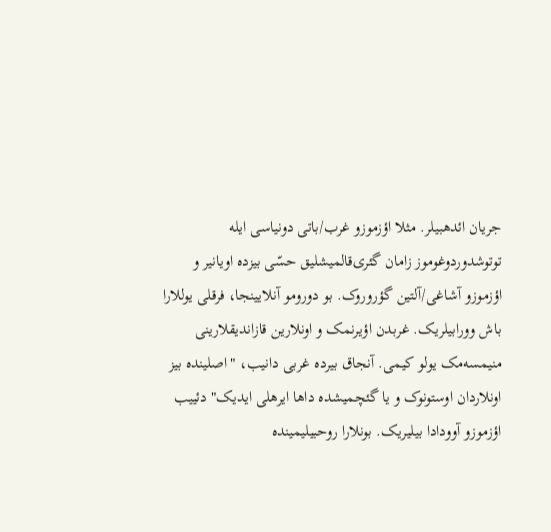جریان ائدهبیلر. مثلا اؤزموزو غرب/باتی دونیاسی ایله توتوشدوردوغوموز زامان گئری‌قالمیشلیق حسّی بیزده اویانیر و اؤزموزو آشاغی/آلتین گؤروروک. بو دورومو آنلایینجا، فرقلی یوللارا باش وورابیلریک. غربدن اؤیرنمک و اونلارین قازاندیقلارینی منیمسه‌مک یولو کیمی. آنجاق بیرده غربی دانیب، "اصلینده بیز اونلاردان اوستونوک و یا گئچمیشده داها ایرهلی ایدیک" دئییب اؤزموزو آوودادا بیلیریک. بونلارا روحبیلیمینده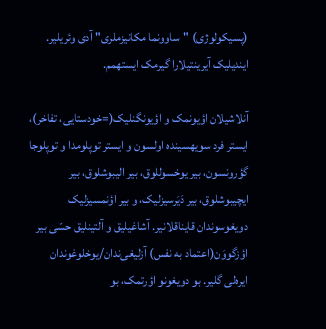(پسیکولوژی) "ساوونما مکانیزملری" آدی وئریلیر. ایندیلیک آیرینتیلارا گیرمک ایستهمم.

آنلاشیلان اؤیونمک و اؤیونگنلیک(=خودستایی، تفاخر)، ایستر فرد سویهسینده اولسون و ایستر توپلومدا و توپلوجا گؤرونسون، بیر یوخسوللوق، بیر الیبوشلوق، بیر ایچیبوشلوق، بیر دَیَرسیزلیک، و بیر اؤنمسیزلیک دویغوسوندان قایناقلانیر. آشاغیلیق و آلتینلیق حسّی بیر اؤزگووَن(اعتماد به نفس) آزلیغی‌ندان/یوخلوغوندان ایره‌لی گلیر. بو دویغونو اؤرتمک، بو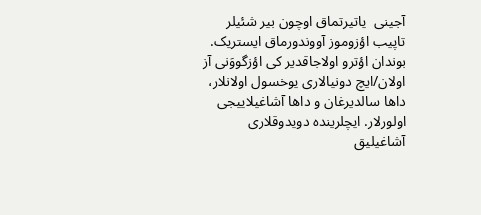آجینی  یاتیرتماق اوچون بیر شئیلر تاپیب اؤزوموز آووندورماق ایستریک. بوندان اؤترو اولاجاقدیر کی اؤزگووَنی آز اولان/ایچ دونیالاری یوخسول اولانلار، داها سالدیرغان و داها آشاغیلاییجی اولورلار. ایچلرینده دویدوقلاری آشاغیلیق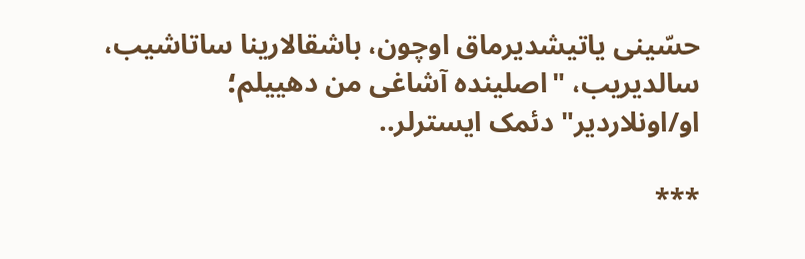حسّینی یاتیشدیرماق اوچون، باشقالارینا ساتاشیب، سالدیریب، "اصلینده آشاغی من دهییلم؛ او/اونلاردیر" دئمک ایسترلر..

***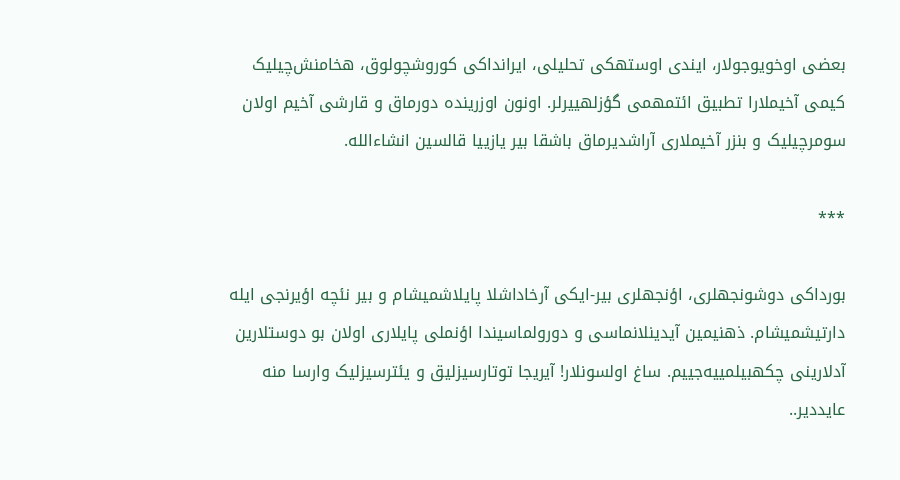بعضی اوخویوجولار، ایندی اوستهکی تحلیلی، ایرانداکی کوروشچولوق، هخامنش‌چیلیک کیمی آخیملارا تطبیق ائتمهمی گؤزلهییرلر. اونون اوزرینده دورماق و قارشی آخیم اولان سومرچیلیک و بنزر آخیملاری آراشدیرماق باشقا بیر یازییا قالسین انشاءالله.

***

بورداکی دوشونجهلری، اؤنجهلری بیر-ایکی آرخاداشلا پایلاشمیشام و بیر نئچه اؤیرنجی ایله دارتیشمیشام. ذهنیمین آیدینلانماسی و دورولماسیندا اؤنملی پایلاری اولان بو دوستلارین آدلارینی چکهبیلمییه‌جییم. ساغ اولسونلار! آیریجا توتارسیزلیق و یئترسیزلیک وارسا منه عایددیر..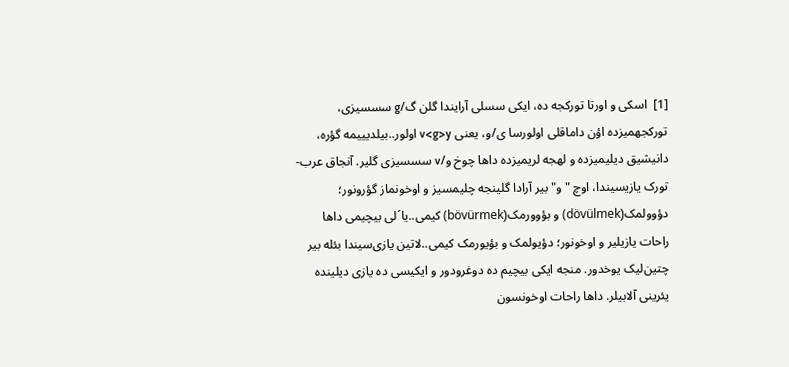[1]  اسکی و اورتا تورکجه ده، ایکی سسلی آرایندا گلن گ/g سسسیزی، تورکجهمیزده اؤن داماقلی اولورسا ی/و، یعنی v<g>y اولور..بیلدیییمه گؤره، دانیشیق دیلیمیزده و لهجه لریمیزده داها چوخ و/v سسسیزی گلیر. آنجاق عرب-تورک یازیسیندا، اوچ "و" بیر آرادا گلینجه چلیمسیز و اوخونماز گؤرونور؛ دؤوولمک(dövülmek) و بؤوورمک(bövürmek) کیمی..یا´لی بیچیمی داها راحات یازیلیر و اوخونور؛ دؤیولمک و بؤیورمک کیمی..لاتین یازی‌سیندا بئله بیر چتین‌لیک یوخدور. منجه ایکی بیچیم ده دوغرودور و ایکیسی ده یازی دیلینده یئرینی آلابیلر. داها راحات اوخونسون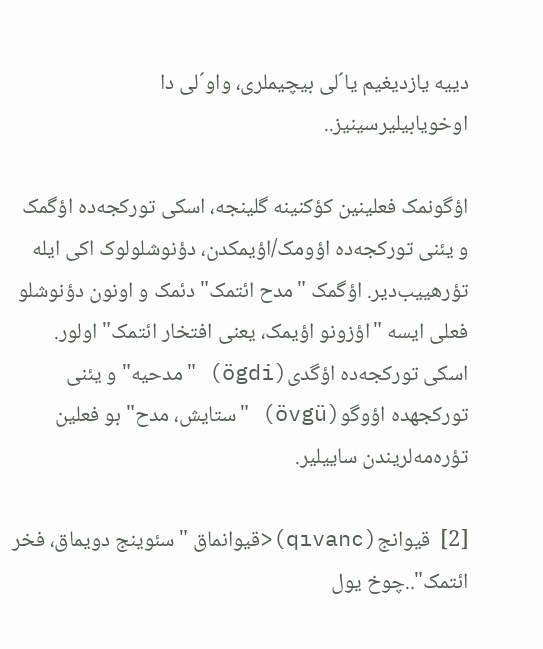دییه یازدیغیم یا´لی بیچیملری، واو´لی دا اوخویابیلیرسینیز..

اؤگونمک فعلینین کؤکنینه گلینجه، اسکی تورکجه‌ده اؤگمک و یئنی تورکجه‌ده اؤومک/اؤیمکدن، دؤنوشلولوک اکی ایله تؤرهییب‌دیر. اؤگمک "مدح ائتمک" دئمک و اونون دؤنوشلو فعلی ایسه "اؤزونو اؤیمک، یعنی افتخار ائتمک" اولور. اسکی تورکجه‌ده اؤگدی(ögdi) "مدحیه" و یئنی تورکجهده اؤوگو(övgü) "ستایش، مدح" بو فعلین تؤره‌مه‌لریندن ساییلیر.

[2]  قیوانج(qıvanc)<قیوانماق "سئوینج دویماق، فخر ائتمک"..چوخ یول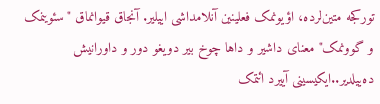تورکجه متین‌لرده، اؤیونمک فعلینین آنلامداشی اییلیر. آنجاق قیوانماق "سئوینمک و گوونمک" معنای داشیر و داها چوخ بیر دویغو دور و داورانیش ده‌ییلدیر..ایکیسینی آییرد ائتمک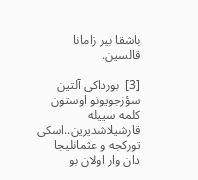باشقا بیر زامانا قالسین.

[3]  بورداکی آلتین سؤزجویونو اوستون کلمه سییله قارشیلاشدیرین..اسکی تورکجه و عثمانلیجا دان وار اولان بو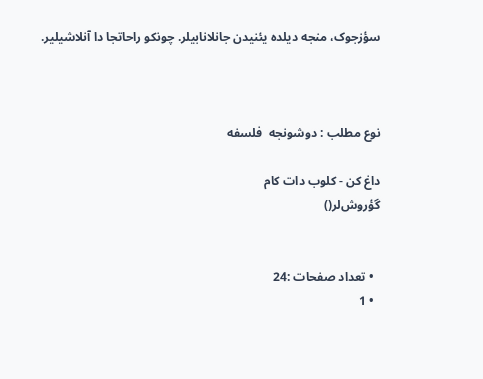سؤزجوک، منجه دیلده یئنیدن جانلانابیلر. چونکو راحاتجا دا آنلاشیلیر.



نوع مطلب : دوشونجه  فلسفه

داغ کن - کلوب دات کام
گؤروش‌لر()


  • تعداد صفحات :24
  • 1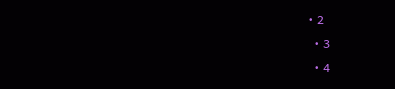• 2
  • 3
  • 4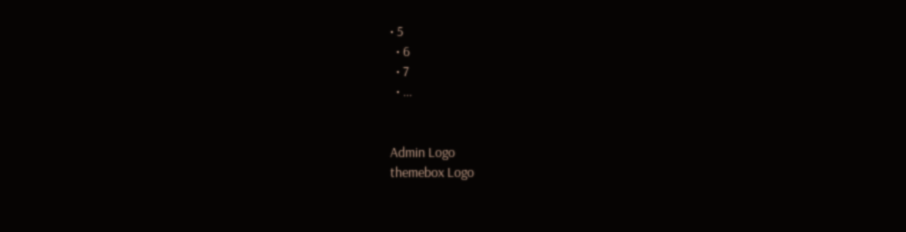• 5
  • 6
  • 7
  • ...


Admin Logo
themebox Logo